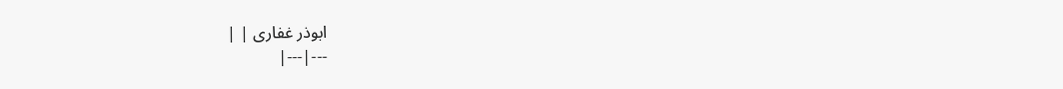ابوذر غفاری | |
---|---|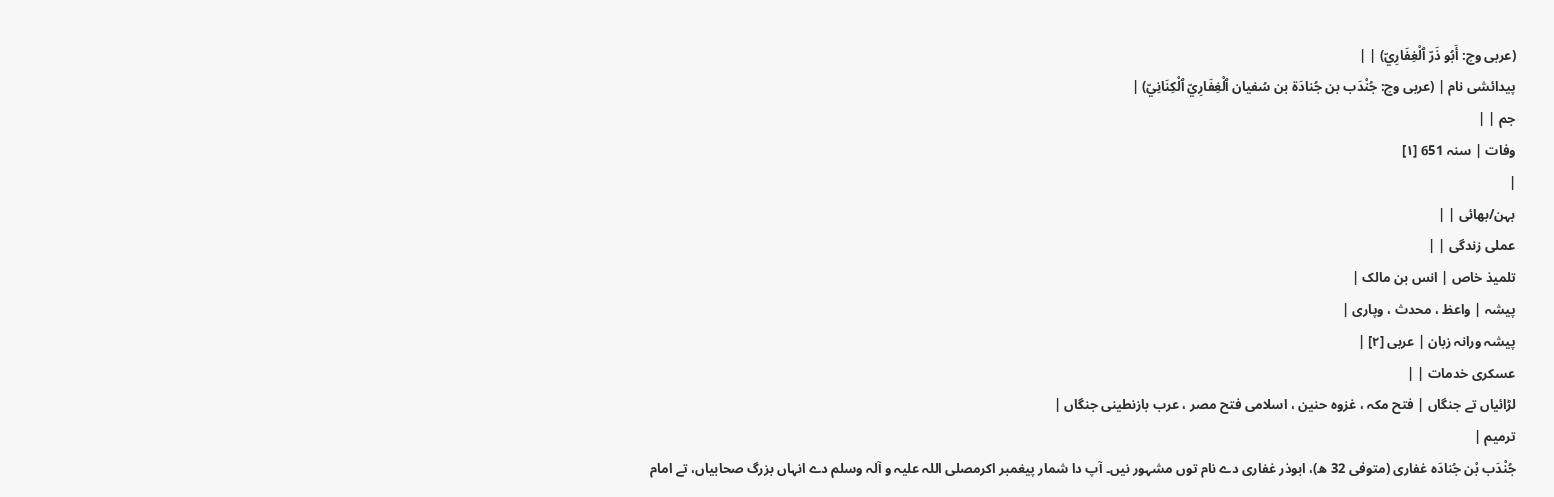(عربی وچ: أَبُو ذَرّ ٱلْغِفَارِيّ) | |
پیدائشی نام | (عربی وچ: جُنْدَب بن جُنادَة بن سُفيان ٱلْغِفَارِيّ ٱلْكِنَانِيّ) |
جم | |
وفات | سنہ 651 [۱]
|
بہن/بھائی | |
عملی زندگی | |
تلمیذ خاص | انس بن مالک |
پیشہ | واعظ ، محدث ، وپاری |
پیشہ ورانہ زبان | عربی [۲] |
عسکری خدمات | |
لڑائیاں تے جنگاں | فتح مکہ ، غزوہ حنین ، اسلامی فتح مصر ، عرب بازنطینی جنگاں |
ترمیم |
جُنْدَب بْن جُنادَہ غفاری (متوفی 32 ھ)، ابوذر غفاری دے نام توں مشہور نيں۔ آپ دا شمار پیغمبر اکرمصلی اللہ علیہ و آلہ وسلم دے انہاں بزرگ صحابیاں، تے امام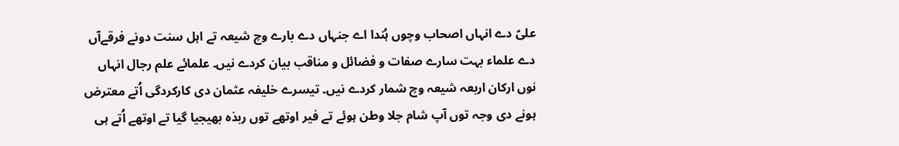علیؑ دے انہاں اصحاب وچوں ہُندا اے جنہاں دے بارے وچ شیعہ تے اہل سنت دونے فرقےآں دے علماء بہت سارے صفات و فضائل و مناقب بیان کردے نيں۔ علمائے علم رجال انہاں نوں ارکان اربعہ شیعہ وچ شمار کردے نيں۔ تیسرے خلیفہ عثمان دی کارکردگی اُتے معترض ہونے دی وجہ توں آپ شام جلا وطن ہوئے تے فیر اوتھے توں ربذہ بھیجیا گیا تے اوتھے اُتے ہی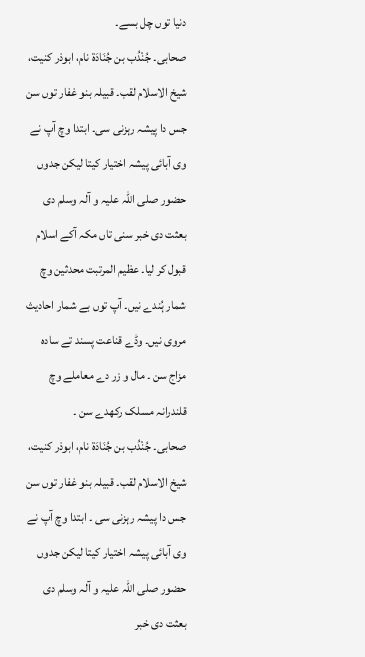دنیا توں چل بسے۔
صحابی۔ جُنْدُب بن جُنَادَة نام، ابوذر کنیت، شیخ الاسلام لقب۔ قبیلہ بنو غفار توں سن جس دا پیشہ رہزنی سی۔ ابتدا وچ آپ نے وی آبائی پیشہ اختیار کيتا لیکن جدوں حضور صلی اللہ علیہ و آلہ وسلم دی بعثت دی خبر سنی تاں مکہ آکے اسلام قبول کر ليا۔ عظیم المرتبت محدثین وچ شمار ہُندے نيں۔ آپ توں بے شمار احادیث مروی نيں۔ وڈے قناعت پسند تے سادہ مزاج سن ۔ مال و زر دے معاملے وچ قلندرانہ مسلک رکھدے سن ۔
صحابی۔ جُنْدُب بن جُنَادَة نام، ابوذر کنیت، شیخ الاسلام لقب۔ قبیلہ بنو غفار توں سن جس دا پیشہ رہزنی سی ۔ ابتدا وچ آپ نے وی آبائی پیشہ اختیار کیتا لیکن جدوں حضور صلی اللہ علیہ و آلہ وسلم دی بعثت دی خبر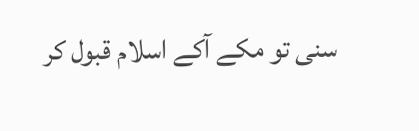سنی تو مکے آکے اسلام قبول کر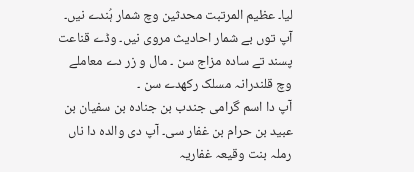ليا۔ عظیم المرتبت محدثین وچ شمار ہُندے نيں۔ آپ توں بے شمار احادیث مروی نيں۔ وڈے قناعت پسند تے سادہ مزاج سن ۔ مال و زر دے معاملے وچ قلندرانہ مسلک رکھدے سن ۔
آپ دا اسم گرامی جندب بن جنادہ بن سفیان بن عبید بن حرام بن غفار سی۔ آپ دی والدہ دا ناں رملہ بنت وقیعہ غفاریہ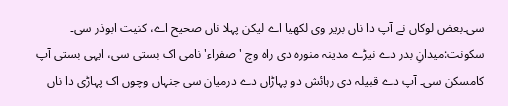سی۔بعض لوکاں نے آپ دا ناں بریر وی لکھیا اے لیکن پہلا ناں صحیح اے، کنیت ابوذر سی۔
سکونت:میدانِ بدر دے نیڑے مدینہ منورہ دی راہ وچ 'صفراء' نامی اک بستی سی، ایہی بستی آپ کامسکن سی۔ آپ دے قبیلہ دی رہائش دو پہاڑاں دے درمیان سی جنہاں وچوں اک پہاڑی دا ناں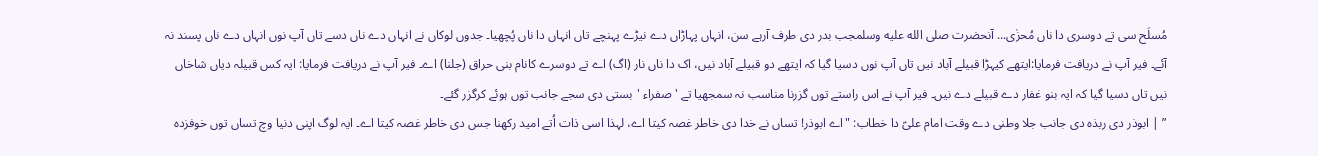مُسلَح سی تے دوسری دا ناں مُحزٰی... آنحضرت صلى الله عليه وسلمجب بدر دی طرف آرہے سن، انہاں پہاڑاں دے نیڑے پہنچے تاں انہاں دا ناں پُچھیا۔ جدوں لوکاں نے انہاں دے ناں دسے تاں آپ نوں انہاں دے ناں پسند نہ آئے۔ فیر آپ نے دریافت فرمایا:ایتھے کیہڑا قبیلے آباد نيں تاں آپ نوں دسیا گیا کہ ایتھے دو قبیلے آباد نيں، اک دا ناں نار (اگ) اے تے دوسرے کانام بنی حراق (جلنا) اے۔ فیر آپ نے دریافت فرمایا: ایہ کس قبیلہ دیاں شاخاں نيں تاں دسیا گیا کہ ایہ بنو غفار دے قبیلے دے نيں۔ فیر آپ نے اس راستے توں گزرنا مناسب نہ سمجھیا تے 'صفراء 'بستی دی سجے جانب توں ہوئے کرگزر گئے۔
” | ابوذر دی ربذہ دی جانب جلا وطنی دے وقت امام علیؑ دا خطاب: "اے ابوذر! تساں نے خدا دی خاطر غصہ کیتا اے، لہذا اسی ذات اُتے امید رکھنا جس دی خاطر غصہ کیتا اے۔ ایہ لوگ اپنی دنیا وچ تساں توں خوفزدہ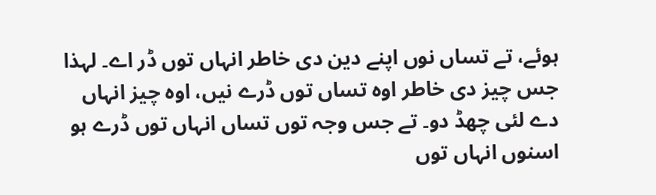ہوئے، تے تساں نوں اپنے دین دی خاطر انہاں توں ڈر اے۔ لہذا جس چیز دی خاطر اوہ تساں توں ڈرے نيں، اوہ چیز انہاں دے لئی چھڈ دو۔ تے جس وجہ توں تساں انہاں توں ڈرے ہو اسنوں انہاں توں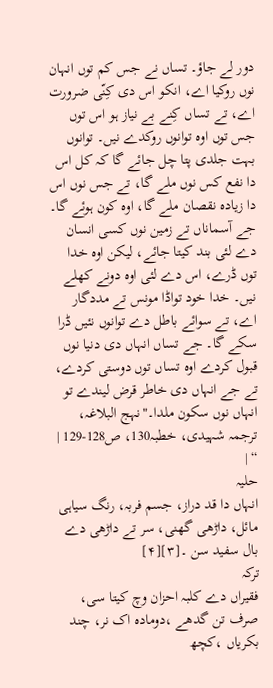دور لے جاؤ۔ تساں نے جس کم توں انہان نوں روکیا اے، انکو اس دی کِنّی ضرورت اے، تے تساں کِنے بے نیاز ہو اس توں جس توں اوہ توانوں روکدے نيں۔ توانوں بہت جلدی پتا چل جائے گا کہ کل اس دا نفع کس نوں ملے گا، تے جس نوں اس دا زیادہ نقصان ملے گا، اوہ کون ہوئے گا۔ جے آسماناں تے زمین نوں کسی انسان دے لئی بند کیتا جائے، لیکن اوہ خدا توں ڈرے، اس دے لئی اوہ دونے کھلے نيں۔ خدا خود تواڈا مونس تے مددگار اے، تے سوائے باطل دے توانوں نئيں ڈرا سکے گا۔ جے تساں انہاں دی دنیا نوں قبول کردے اوہ تساں توں دوستی کردے، تے جے انہاں دی خاطر قرض لیندے تو انہاں نوں سکون ملدا۔"نہج البلاغہ، ترجمہ شہیدی، خطبہ130، ص128-129 |
“ |
حلیہ
انہاں دا قد دراز، جسم فربہ، رنگ سیاہی مائل، داڑھی گھنی، سر تے داڑھی دے بال سفید سن ۔[۳][۴]
ترکہ
فقیراں دے کلبہ احزان وچ کیتا سی، صرف تن گدھے ،دومادہ اک نر، چند بکریاں ،کچھ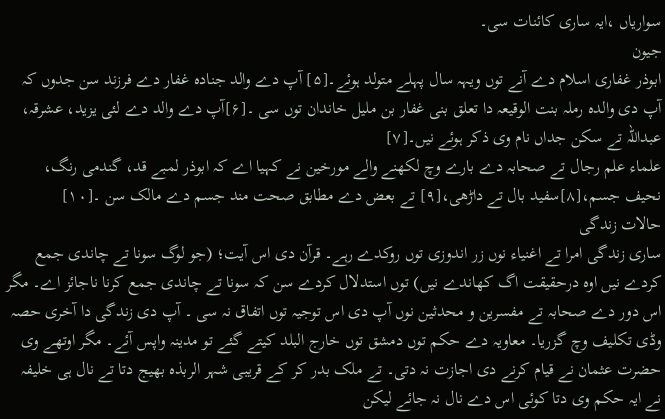سواریاں ،ایہ ساری کائنات سی۔
جیون
ابوذر غفاری اسلام دے آنے توں ویہہ سال پہلے متولد ہوئے۔[۵] آپ دے والد جنادہ غفار دے فرزند سن جدوں کہ آپ دی والدہ رملہ بنت الوقیعہ دا تعلق بنی غفار بن ملیل خاندان توں سی ۔[۶]آپ دے والد دے لئی یزید، عشرقہ، عبداللہ تے سکن جداں نام وی ذکر ہوئے نيں۔[۷]
علماء علم رجال تے صحابہ دے بارے وچ لکھنے والے مورخین نے کہیا اے کہ ابوذر لمبے قد، گندمی رنگ، نحیف جسم،[۸]سفید بال تے داڑھی،[۹] تے بعض دے مطابق صحت مند جسم دے مالک سن ۔[۱۰]
حالات زندگی
ساری زندگی امرا تے اغنیاء نوں زر اندوزی توں روکدے رہے۔ قرآن دی اس آیت؛ (جو لوگ سونا تے چاندی جمع کردے نيں اوہ درحقیقت اگ کھاندے نيں) توں استدلال کردے سن کہ سونا تے چاندی جمع کرنا ناجائز اے۔ مگر اس دور دے صحابہ تے مفسرین و محدثین نوں آپ دی اس توجیہ توں اتفاق نہ سی ۔ آپ دی زندگی دا آخری حصہ وڈی تکلیف وچ گزریا۔ معاویہ دے حکم توں دمشق توں خارج البلد کیتے گئے تو مدینہ واپس آئے۔ مگر اوتھے وی حضرت عثمان نے قیام کرنے دی اجازت نہ دتی۔ تے ملک بدر کر کے قریبی شہر الربذہ بھیج دتا تے نال ہی خلیفہ نے ایہ حکم وی دتا کوئی اس دے نال نہ جائے لیکن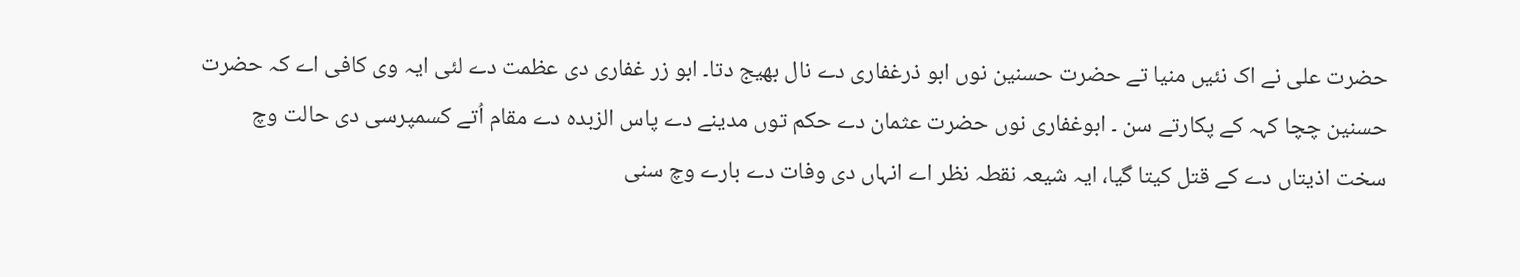حضرت علی نے اک نئيں منیا تے حضرت حسنین نوں ابو ذرغفاری دے نال بھیج دتا۔ ابو زر غفاری دی عظمت دے لئی ایہ وی کافی اے کہ حضرت حسنین چچا کہہ کے پکارتے سن ۔ ابوغفاری نوں حضرت عثمان دے حکم توں مدینے دے پاس الزبدہ دے مقام اُتے کسمپرسی دی حالت وچ سخت اذیتاں دے کے قتل کیتا گیا، ایہ شیعہ نقطہ نظر اے انہاں دی وفات دے بارے وچ سنی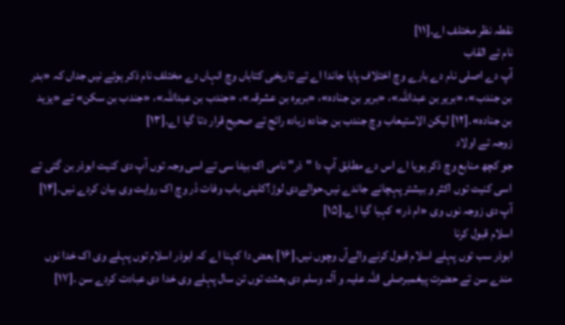نقطہ نظر مختلف اے۔[۱۱]
نام تے القاب
آپ دے اصلی نام دے بارے وچ اختلاف پایا جاندا اے تے تاریخی کتاباں وچ انہاں دے مختلف نام ذکر ہوئے نيں جداں کہ «بدر بن جندب»، «بریر بن عبداللہ»، «بریر بن جنادہ»، «بریرہ بن عشرقہ»، «جندب بن عبداللہ»، «جندب بن سکن» تے «یزید بن جنادہ»۔[۱۲] لیکن الاستیعاب وچ جندب بن جنادہ زیادہ رائج تے صحیح قرار دتا گیا اے۔[۱۳]
زوجہ تے اولاد
جو کچھ منابع وچ ذکر ہويا اے اس دے مطابق آپ دا "ذر" نامی اک بیٹا سی تے اسی وجہ توں آپ دی کنیت ابوذر بن گئی تے اسی کنیت توں اکثر و بیشتر پہچانے جاندے نيں۔حوالےدی لوڑ؟کلینی باب وفات ذَر وچ اک روایت وی بیان کردے نيں۔[۱۴] آپ دی زوجہ نوں وی «ام ذر» کہیا گیا اے۔[۱۵]
اسلام قبول کرنا
ابوذر سب توں پہلے اسلام قبول کرنے والےآں وچوں نيں۔[۱۶] بعض دا کہنا اے کہ ابوذر اسلام توں پہلے وی اک خدا نوں مندے سن تے حضرت پیغمبرصلی اللہ علیہ و آلہ وسلم دی بعثت توں تن سال پہلے وی خدا دی عبادت کردے سن ۔[۱۷]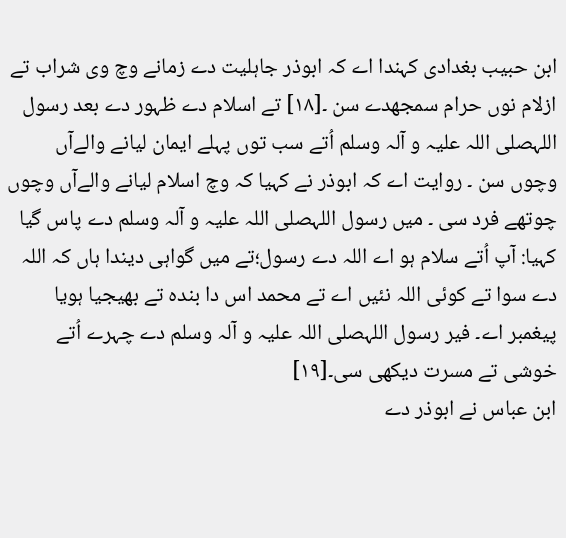ابن حبیب بغدادی کہندا اے کہ ابوذر جاہلیت دے زمانے وچ وی شراب تے ازلام نوں حرام سمجھدے سن ۔[۱۸] تے اسلام دے ظہور دے بعد رسول اللہصلی اللہ علیہ و آلہ وسلم اُتے سب توں پہلے ایمان لیانے والےآں وچوں سن ۔ روایت اے کہ ابوذر نے کہیا کہ وچ اسلام لیانے والےآں وچوں چوتھے فرد سی ۔ میں رسول اللہصلی اللہ علیہ و آلہ وسلم دے پاس گیا کہیا: آپ اُتے سلام ہو اے اللہ دے رسول؛تے میں گواہی دیندا ہاں کہ اللہ دے سوا تے کوئی اللہ نئيں اے تے محمد اس دا بندہ تے بھیجیا ہويا پیغمبر اے۔ فیر رسول اللہصلی اللہ علیہ و آلہ وسلم دے چہرے اُتے خوشی تے مسرت دیکھی سی۔[۱۹]
ابن عباس نے ابوذر دے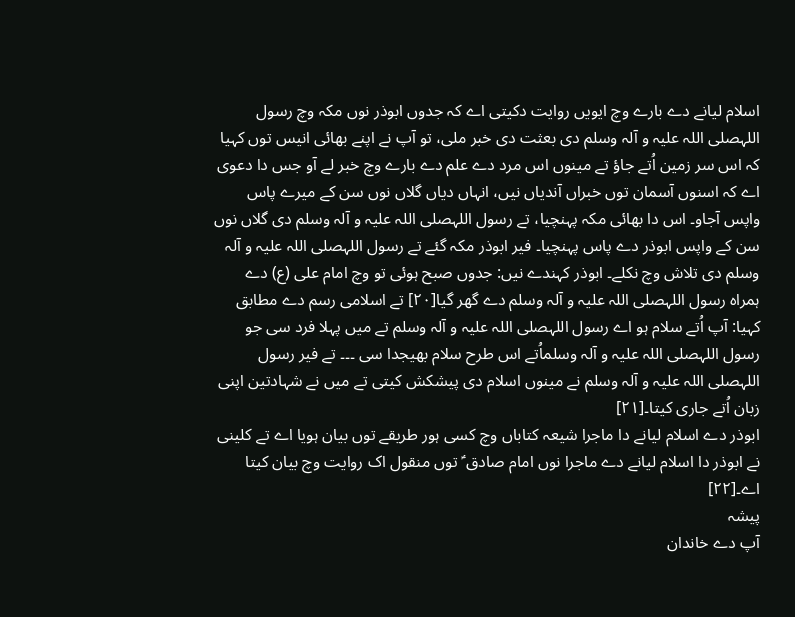اسلام لیانے دے بارے وچ ایويں روایت دکیتی اے کہ جدوں ابوذر نوں مکہ وچ رسول اللہصلی اللہ علیہ و آلہ وسلم دی بعثت دی خبر ملی، تو آپ نے اپنے بھائی انیس توں کہیا کہ اس سر زمین اُتے جاؤ تے مینوں اس مرد دے علم دے بارے وچ خبر لے آو جس دا دعوی اے کہ اسنوں آسمان توں خبراں آندیاں نيں، انہاں دیاں گلاں نوں سن کے میرے پاس واپس آجاو۔ اس دا بھائی مکہ پہنچیا، تے رسول اللہصلی اللہ علیہ و آلہ وسلم دی گلاں نوں سن کے واپس ابوذر دے پاس پہنچیا۔ فیر ابوذر مکہ گئے تے رسول اللہصلی اللہ علیہ و آلہ وسلم دی تلاش وچ نکلے۔ ابوذر کہندے نيں: جدوں صبح ہوئی تو وچ امام علی (ع) دے ہمراہ رسول اللہصلی اللہ علیہ و آلہ وسلم دے گھر گیا[۲۰] تے اسلامی رسم دے مطابق کہیا: آپ اُتے سلام ہو اے رسول اللہصلی اللہ علیہ و آلہ وسلم تے میں پہلا فرد سی جو رسول اللہصلی اللہ علیہ و آلہ وسلماُتے اس طرح سلام بھیجدا سی ۔۔۔ تے فیر رسول اللہصلی اللہ علیہ و آلہ وسلم نے مینوں اسلام دی پیشکش کیتی تے ميں نے شہادتین اپنی زبان اُتے جاری کیتا۔[۲۱]
ابوذر دے اسلام لیانے دا ماجرا شیعہ کتاباں وچ کسی ہور طریقے توں بیان ہويا اے تے کلینی نے ابوذر دا اسلام لیانے دے ماجرا نوں امام صادق ؑ توں منقول اک روایت وچ بیان کیتا اے۔[۲۲]
پیشہ
آپ دے خاندان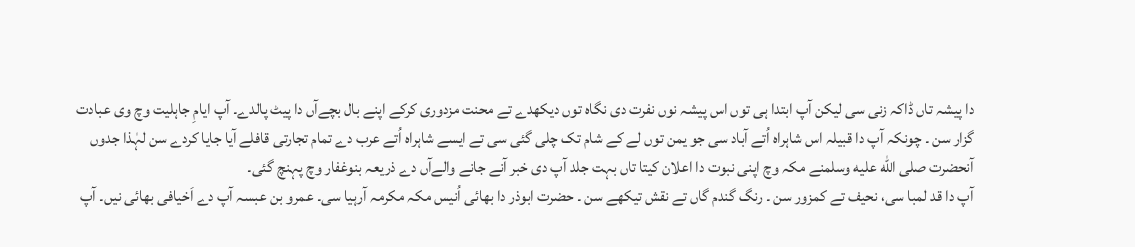دا پیشہ تاں ڈاکہ زنی سی لیکن آپ ابتدا ہی توں اس پیشہ نوں نفرت دی نگاہ توں دیکھدے تے محنت مزدوری کرکے اپنے بال بچےآں دا پیٹ پالدے۔ آپ ایامِ جاہلیت وچ وی عبادت گزار سن ۔ چونکہ آپ دا قبیلہ اس شاہراہ اُتے آباد سی جو یمن توں لے کے شام تک چلی گئی سی تے ايسے شاہراہ اُتے عرب دے تمام تجارتی قافلے آیا جایا کردے سن لہٰذا جدوں آنحضرت صلى الله عليه وسلمنے مکہ وچ اپنی نبوت دا اعلان کيتا تاں بہت جلد آپ دی خبر آنے جانے والےآں دے ذریعہ بنوغفار وچ پہنچ گئی۔
آپ دا قد لمبا سی، نحیف تے کمزور سن ۔ رنگ گندم گاں تے نقش تیکھے سن ۔ حضرت ابوذر دا بھائی اُنیس مکہ مکرمہ آرہیا سی۔ عمرو بن عبسہ آپ دے اَخیافی بھائی نيں۔ آپ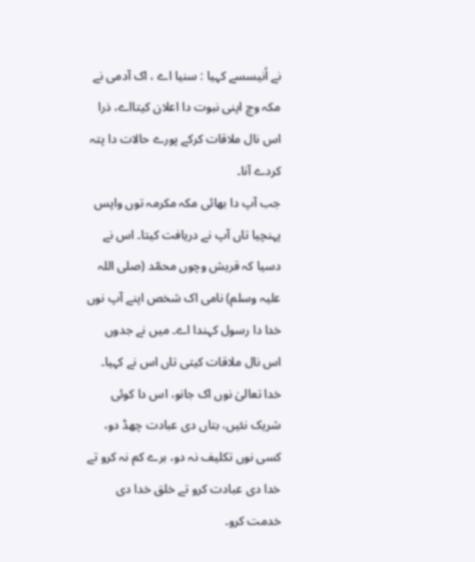نے اُنیسسے کہیا : سنیا اے ، اک آدمی نے مکہ وچ اپنی نبوت دا اعلان کيتااے، ذرا اس نال ملاقات کرکے پورے حالات دا پتہ کردے آنا۔
جب آپ دا بھائی مکہ مکرمہ توں واپس پہنچیا تاں آپ نے دریافت کيتا۔ اس نے دسیا کہ قریش وچوں محمّد (صلی اللہ علیہ وسلم) نامی اک شخص اپنے آپ نوں خدا دا رسول کہندا اے۔ ميں نے جدوں اس نال ملاقات کيتی تاں اس نے کہیا۔ خدا تعالیٰ نوں اک جانو، اس دا کوئی شریک نئيں، بتاں دی عبادت چھڈ دو، کسی نوں تکلیف نہ دو، برے کم نہ کرو تے خدا دی عبادت کرو تے خلق خدا دی خدمت کرو۔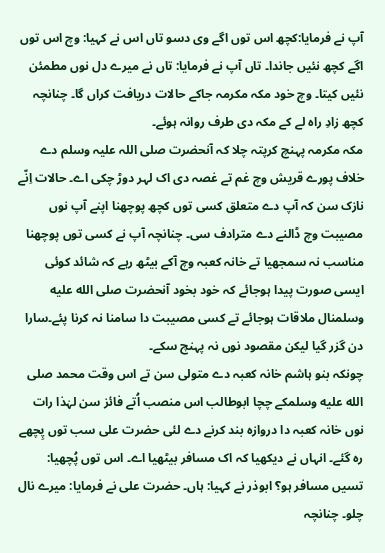آپ نے فرمایا:کچھ اس توں اگے وی دسو تاں اس نے کہیا: وچ اس توں اگے کچھ نئيں جاندا۔ تاں آپ نے فرمایا: تاں نے میرے دل نوں مطمئن نئيں کيتا۔ وچ خود مکہ مکرمہ جاکے حالات دریافت کراں گا۔ چنانچہ کچھ زادِ راہ لے کے مکہ دی طرف روانہ ہوئے۔
مکہ مکرمہ پہنچ کرپتہ چلا کہ آنحضرت صلی اللہ علیہ وسلم دے خلاف پورے قریش وچ غم تے غصہ دی اک لہر دوڑ چکی اے۔ حالات اِنّے نازک سن کہ آپ دے متعلق کسی توں کچھ پوچھنا اپنے آپ نوں مصیبت وچ ڈالنے دے مترادف سی۔ چنانچہ آپ نے کسی توں پوچھنا مناسب نہ سمجھیا تے خانہ کعبہ وچ آکے بیٹھ رہے کہ شائد کوئی ایسی صورت پیدا ہوجائے کہ خود بخود آنحضرت صلى الله عليه وسلمنال ملاقات ہوجائے تے کسی مصیبت دا سامنا نہ کرنا پئے۔سارا دن گزر گیا لیکن مقصود نوں نہ پہنچ سکے۔
چونکہ بنو ہاشم خانہ کعبہ دے متولی سن تے اس وقت محمد صلى الله عليه وسلمکے چچا ابوطالب اس منصب اُتے فائز سن لہٰذا رات نوں خانہ کعبہ دا دروازہ بند کرنے دے لئی حضرت علی سب توں پِچھے رہ گئے۔ انہاں نے دیکھیا کہ اک مسافر بیٹھیا اے۔ اس توں پُچھیا: تسيں مسافر ہو؟ ابوذر نے کہیا: ہاں۔ حضرت علی نے فرمایا: میرے نال چلو۔ چنانچہ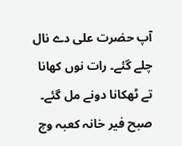آپ حضرت علی دے نال چلے گئے۔ رات نوں کھانا تے ٹھکانا دونے مل گئے۔ صبح فیر خانہ کعبہ وچ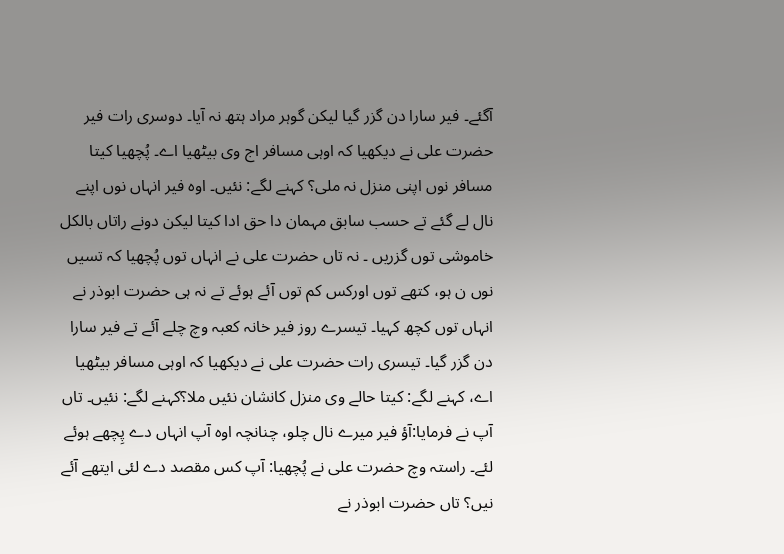آگئے۔ فیر سارا دن گزر گیا لیکن گوہر مراد ہتھ نہ آیا۔ دوسری رات فیر حضرت علی نے دیکھیا کہ اوہی مسافر اج وی بیٹھیا اے۔ پُچھیا کيتا مسافر نوں اپنی منزل نہ ملی؟ کہنے لگے: نئيں۔ اوہ فیر انہاں نوں اپنے نال لے گئے تے حسب سابق مہمان دا حق ادا کيتا لیکن دونے راتاں بالکل خاموشی توں گزريں ۔ نہ تاں حضرت علی نے انہاں توں پُچھیا کہ تسيں نوں ن ہو، کتھے توں اورکس کم توں آئے ہوئے تے نہ ہی حضرت ابوذر نے انہاں توں کچھ کہیا۔ تیسرے روز فیر خانہ کعبہ وچ چلے آئے تے فیر سارا دن گزر گیا۔ تیسری رات حضرت علی نے دیکھیا کہ اوہی مسافر بیٹھیا اے، کہنے لگے: کيتا حالے وی منزل کانشان نئيں ملا؟کہنے لگے: نئيں۔ تاں آپ نے فرمایا:آؤ فیر میرے نال چلو، چنانچہ اوہ آپ انہاں دے پِچھے ہوئے لئے۔ راستہ وچ حضرت علی نے پُچھیا: آپ کس مقصد دے لئی ایتھے آئے نيں؟ تاں حضرت ابوذر نے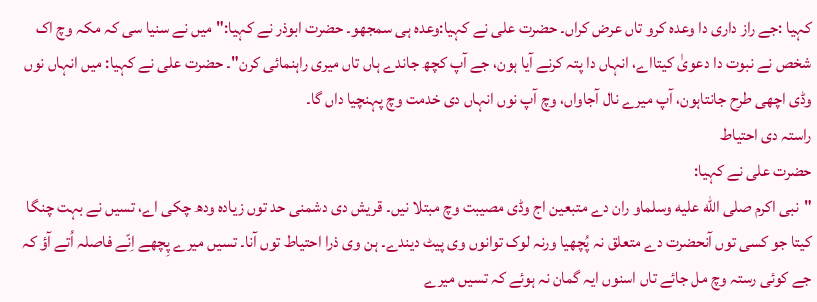کہیا :جے راز داری دا وعدہ کرو تاں عرض کراں۔ حضرت علی نے کہیا:وعدہ ہی سمجھو۔ حضرت ابوذر نے کہیا:"ميں نے سنیا سی کہ مکہ وچ اک شخص نے نبوت دا دعویٰ کيتااے، انہاں دا پتہ کرنے آیا ہون، جے آپ کچھ جاندے ہاں تاں میری راہنمائی کرن"۔ حضرت علی نے کہیا: میں انہاں نوں وڈی اچھی طرح جانتاہون، آپ میرے نال آجاواں، وچ آپ نوں انہاں دی خدمت وچ پہنچیا داں گا۔
راستہ دی احتیاط
حضرت علی نے کہیا:
"نبی اکرم صلى الله عليه وسلماو ران دے متبعین اج وڈی مصیبت وچ مبتلا نيں۔ قریش دی دشمنی حد توں زیادہ ودھ چکی اے، تسيں نے بہت چنگا کيتا جو کسی توں آنحضرت دے متعلق نہ پُچھیا ورنہ لوک توانوں وی پیٹ دیندے۔ ہن وی ذرا احتیاط توں آنا۔ تسيں میرے پِچھے اِنّے فاصلہ اُتے آؤ کہ جے کوئی رستہ وچ مل جائے تاں اسنوں ایہ گمان نہ ہوئے کہ تسيں میرے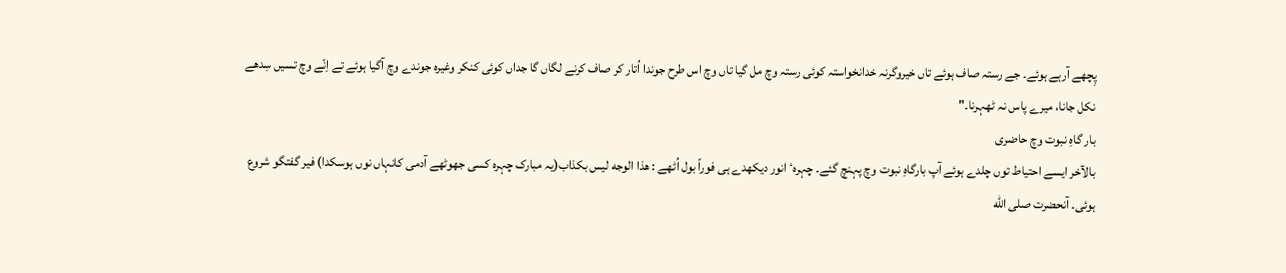پِچھے آرہے ہوئے۔ جے رستہ صاف ہوئے تاں خیروگرنہ خدانخواستہ کوئی رستہ وچ مل گیا تاں وچ اس طرح جوندا اُتار کر صاف کرنے لگاں گا جداں کوئی کنکر وغیرہ جوندے وچ آگیا ہوئے تے اِنّے وچ تسيں سِدھے نکل جانا، میرے پاس نہ ٹھہرنا۔"
بار گاہِ نبوت وچ حاضری
بالآخر ايسے احتیاط توں چلدے ہوئے آپ بارگاہِ نبوت وچ پہنچ گئے۔ چہرہٴ انور دیکھدے ہی فوراً بول اُٹھے : ھذا الوجه لیس بکذاب(یہ مبارک چہرہ کسی جھوٹھے آدمی کانہاں نوں ہوسکدا) فیر گفتگو شروع ہوئی۔ آنحضرت صلى الله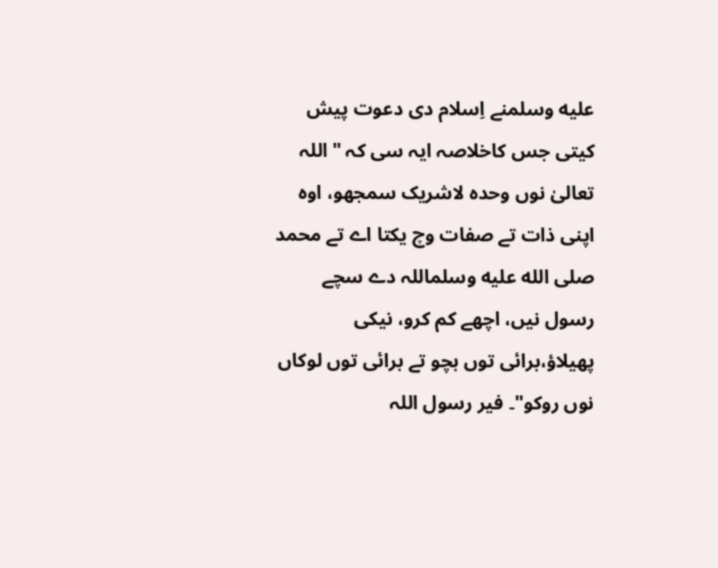عليه وسلمنے اِسلام دی دعوت پیش کيتی جس کاخلاصہ ایہ سی کہ "اللہ تعالیٰ نوں وحدہ لاشریک سمجھو، اوہ اپنی ذات تے صفات وچ یکتا اے تے محمد صلى الله عليه وسلماللہ دے سچے رسول نيں، اچھے کم کرو، نیکی پھیلاؤ،برائی توں بچو تے برائی توں لوکاں نوں روکو"۔ فیر رسول اللہ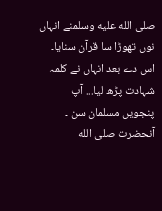صلى الله عليه وسلمنے انہاں نوں تھوڑا سا قرآن سنایا۔ اس دے بعد انہاں نے کلمہ شہادت پڑھ لیا... آپ پنجويں مسلمان سن ۔
آنحضرت صلى الله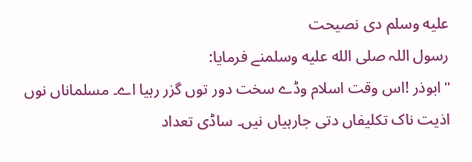عليه وسلم دی نصیحت
رسول اللہ صلى الله عليه وسلمنے فرمایا:
"ابوذر !اس وقت اسلام وڈے سخت دور توں گزر رہیا اے۔ مسلماناں نوں اذیت ناک تکلیفاں دتی جارہیاں نيں۔ ساڈی تعداد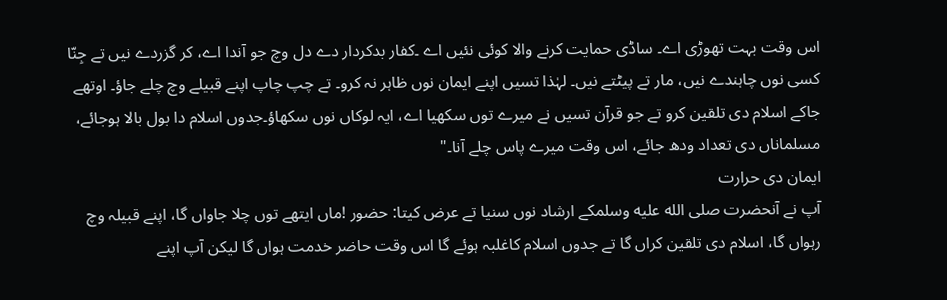اس وقت بہت تھوڑی اے۔ ساڈی حمایت کرنے والا کوئی نئيں اے ۔کفار بدکردار دے دل وچ جو آندا اے، کر گزردے نيں تے جِنّا کسی نوں چاہندے نيں، مار تے پیٹتے نيں۔ لہٰذا تسيں اپنے ایمان نوں ظاہر نہ کرو۔ تے چپ چاپ اپنے قبیلے وچ چلے جاؤ۔ اوتھے جاکے اسلام دی تلقین کرو تے جو قرآن تسيں نے میرے توں سکھیا اے، ایہ لوکاں نوں سکھاؤ۔جدوں اسلام دا بول بالا ہوجائے، مسلماناں دی تعداد ودھ جائے، اس وقت میرے پاس چلے آنا۔"
ایمان دی حرارت
آپ نے آنحضرت صلى الله عليه وسلمکے ارشاد نوں سنیا تے عرض کيتا: حضور !ماں ایتھے توں چلا جاواں گا، اپنے قبیلہ وچ رہواں گا، اسلام دی تلقین کراں گا تے جدوں اسلام کاغلبہ ہوئے گا اس وقت حاضر خدمت ہواں گا لیکن آپ اپنے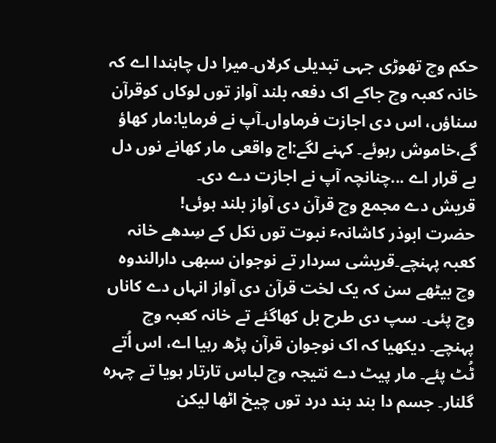حکم وچ تھوڑی جہی تبدیلی کرلاں۔میرا دل چاہندا اے کہ خانہ کعبہ وچ جاکے اک دفعہ بلند آواز توں لوکاں کوقرآن سناؤں، اس دی اجازت فرماواں۔آپ نے فرمایا:مار کھاؤ گے،خاموش رہوئے۔ کہنے لگے:اج واقعی مار کھانے نوں دل بے قرار اے ...چنانچہ آپ نے اجازت دے دی۔
قریش دے مجمع وچ قرآن دی آواز بلند ہوئی!
حضرت ابوذر کاشانہٴ نبوت توں نکل کے سِدھے خانہ کعبہ پہنچے۔قریشی سردار تے نوجوان سبھی دارالندوہ وچ بیٹھے سن کہ یک لخت قرآن دی آواز انہاں دے کاناں وچ پئی۔ سپ دی طرح بل کھاگئے تے خانہ کعبہ وچ پہنچے۔ دیکھیا کہ اک نوجوان قرآن پڑھ رہیا اے، اس اُتے ٹُٹ پئے۔ مار پیٹ دے نتیجہ وچ لباس تارتار ہويا تے چہرہ گلنار۔ جسم دا بند بند درد توں چیخ اٹھا لیکن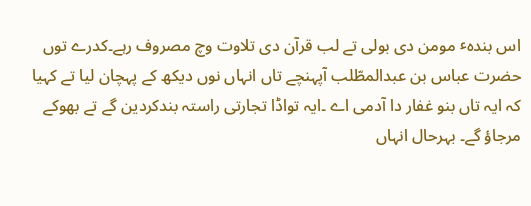اس بندہٴ مومن دی بولی تے لب قرآن دی تلاوت وچ مصروف رہے۔کدرے توں حضرت عباس بن عبدالمطّلب آپہنچے تاں انہاں نوں دیکھ کے پہچان لیا تے کہیا کہ ایہ تاں بنو غفار دا آدمی اے ۔ایہ تواڈا تجارتی راستہ بندکردین گے تے بھوکے مرجاؤ گے۔ بہرحال انہاں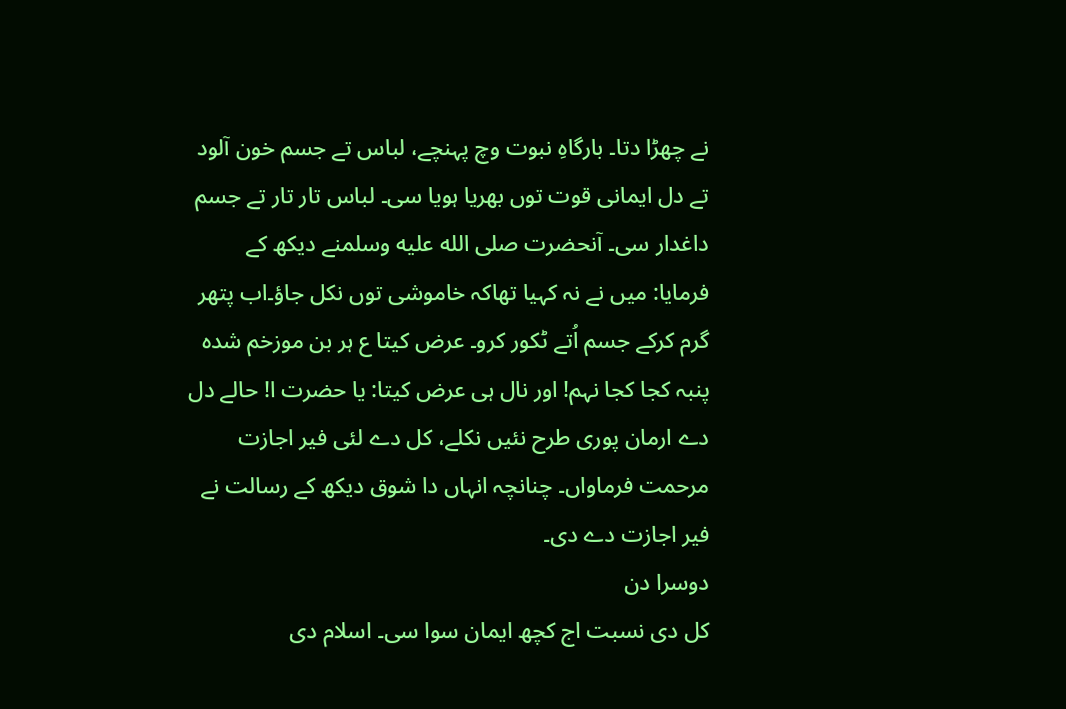نے چھڑا دتا۔ بارگاہِ نبوت وچ پہنچے، لباس تے جسم خون آلود تے دل ایمانی قوت توں بھریا ہويا سی۔ لباس تار تار تے جسم داغدار سی۔ آنحضرت صلى الله عليه وسلمنے دیکھ کے فرمایا: ميں نے نہ کہیا تھاکہ خاموشی توں نکل جاؤ۔اب پتھر گرم کرکے جسم اُتے ٹکور کرو۔ عرض کيتا ع ہر بن موزخم شدہ پنبہ کجا کجا نہم! اور نال ہی عرض کيتا: یا حضرت ا! حالے دل دے ارمان پوری طرح نئيں نکلے، کل دے لئی فیر اجازت مرحمت فرماواں۔ چنانچہ انہاں دا شوق دیکھ کے رسالت نے فیر اجازت دے دی۔
دوسرا دن
کل دی نسبت اج کچھ ایمان سوا سی۔ اسلام دی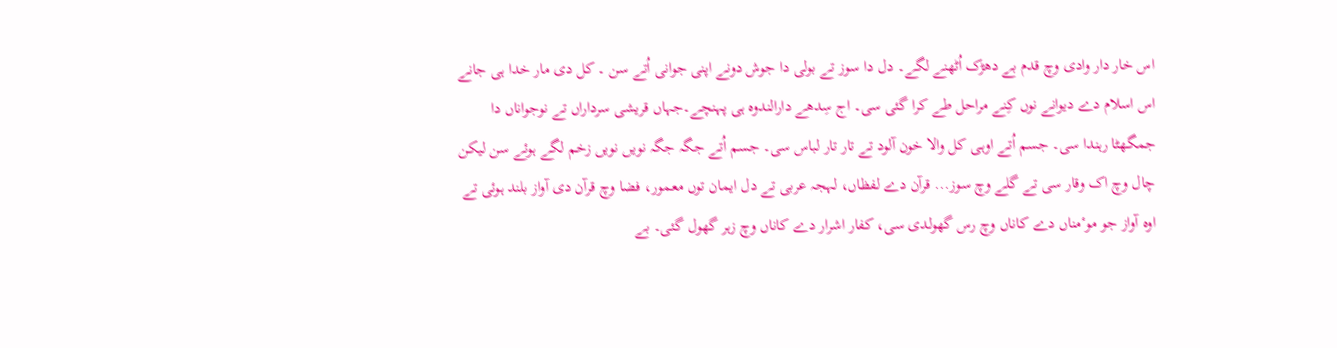اس خار دار وادی وچ قدم بے دھڑک اُٹھنے لگے۔ دل دا سوز تے بولی دا جوش دونے اپنی جوانی اُتے سن ۔ کل دی مار خدا ہی جانے اس اسلام دے دیوانے نوں کِنے مراحل طے کرا گئی سی۔ اج سِدھے دارالندوہ ہی پہنچے۔جہاں قریشی سرداراں تے نوجواناں دا جمگھٹا رہندا سی۔ جسم اُتے اوہی کل والا خون آلود تے تار تار لباس سی۔ جسم اُتے جگہ جگہ نويں نويں زخم لگے ہوئے سن لیکن چال وچ اک وقار سی تے گلے وچ سوز... قرآن دے لفظاں، لہجہ عربی تے دل ایمان توں معمور، فضا وچ قرآن دی آواز بلند ہوئی تے اوہ آواز جو موٴمناں دے کاناں وچ رس گھولدی سی، کفار اشرار دے کاناں وچ زہر گھول گئی۔ بے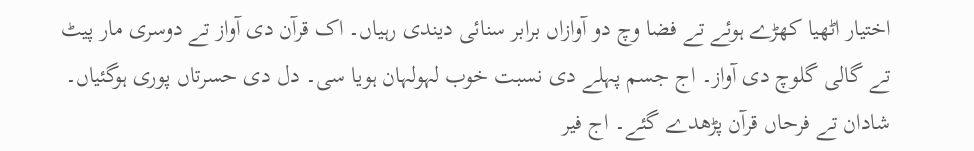اختیار اٹھیا کھڑے ہوئے تے فضا وچ دو آوازاں برابر سنائی دیندی رہیاں۔ اک قرآن دی آواز تے دوسری مار پیٹ تے گالی گلوچ دی آواز۔ اج جسم پہلے دی نسبت خوب لہولہان ہويا سی۔ دل دی حسرتاں پوری ہوگئياں۔ شادان تے فرحاں قرآن پڑھدے گئے۔ اج فیر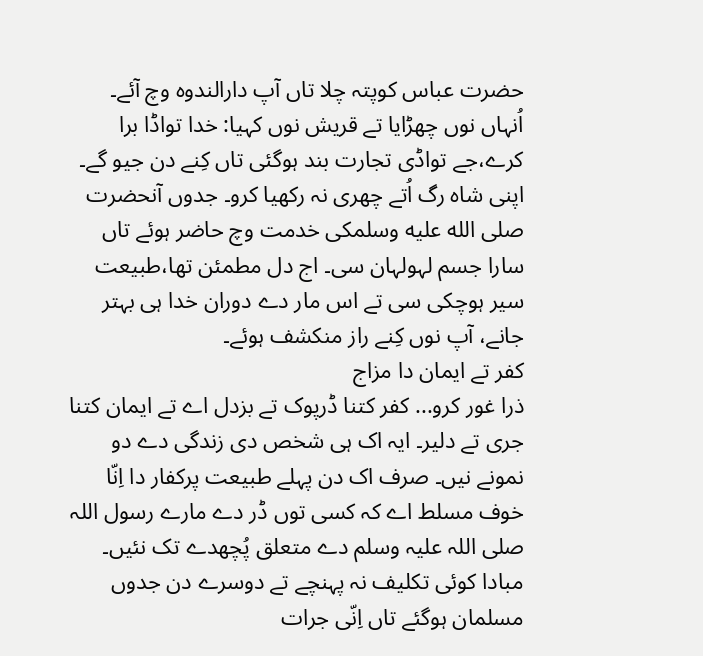حضرت عباس کوپتہ چلا تاں آپ دارالندوہ وچ آئے۔ اُنہاں نوں چھڑایا تے قریش نوں کہیا: خدا تواڈا برا کرے،جے تواڈی تجارت بند ہوگئی تاں کِنے دن جیو گے۔ اپنی شاہ رگ اُتے چھری نہ رکھیا کرو۔ جدوں آنحضرت صلى الله عليه وسلمکی خدمت وچ حاضر ہوئے تاں سارا جسم لہولہان سی۔ اج دل مطمئن تھا،طبیعت سیر ہوچکی سی تے اس مار دے دوران خدا ہی بہتر جانے، آپ نوں کِنے راز منکشف ہوئے۔
کفر تے ایمان دا مزاج
ذرا غور کرو... کفر کتنا ڈرپوک تے بزدل اے تے ایمان کتنا جری تے دلیر۔ ایہ اک ہی شخص دی زندگی دے دو نمونے نيں۔ صرف اک دن پہلے طبیعت پرکفار دا اِنّا خوف مسلط اے کہ کسی توں ڈر دے مارے رسول اللہ صلی اللہ علیہ وسلم دے متعلق پُچھدے تک نئيں۔ مبادا کوئی تکلیف نہ پہنچے تے دوسرے دن جدوں مسلمان ہوگئے تاں اِنّی جرات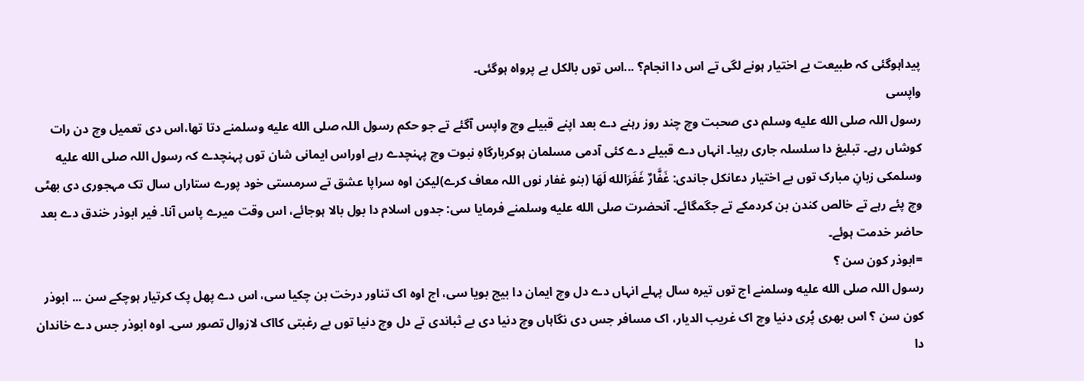پیداہوگئی کہ طبیعت بے اختیار ہونے لگی تے اس دا انجام؟ ...اس توں بالکل بے پرواہ ہوگئی۔
واپسی
رسول اللہ صلى الله عليه وسلم دی صحبت وچ چند روز رہنے دے بعد اپنے قبیلے وچ واپس آگئے تے جو حکم رسول اللہ صلى الله عليه وسلمنے دتا تھا،اس دی تعمیل وچ دن رات کوشاں رہے۔ تبلیغ دا سلسلہ جاری رہیا۔ انہاں دے قبیلے دے کئی آدمی مسلمان ہوکربارگاہِ نبوت وچ پہنچدے رہے اوراس ایمانی شان توں پہنچدے کہ رسول اللہ صلى الله عليه وسلمکی زبانِ مبارک توں بے اختیار دعانکل جاندی: غَفَّارٌ غَفَرَالله لَهَا (بنو غفار نوں اللہ معاف کرے)لیکن اوہ سراپا عشق تے سرمستی خود پورے ستاراں سال تک مہجوری دی بھٹی وچ پئے رہے تے خالص کندن بن کردمکے تے جگمگائے۔ آنحضرت صلى الله عليه وسلمنے فرمایا سی: جدوں اسلام دا بول بالا ہوجائے، اس وقت میرے پاس آنا۔ فیر ابوذر خندق دے بعد حاضر خدمت ہوئے۔
=ابوذر کون سن ؟
رسول اللہ صلى الله عليه وسلمنے اج توں تیرہ سال پہلے انہاں دے دل وچ ایمان دا بیج بویا سی، اج اوہ اک تناور درخت بن چکيا سی، اس دے پھل پک کرتیار ہوچکے سن ... ابوذر کون سن ؟ اس بھری پُری دنیا وچ اک غریب الدیار، اک مسافر جس دی نگاہاں وچ دنیا دی بے ثباندی تے دل وچ دنیا توں بے رغبتی کااک لازوال تصور سی۔ اوہ ابوذر جس دے خاندان دا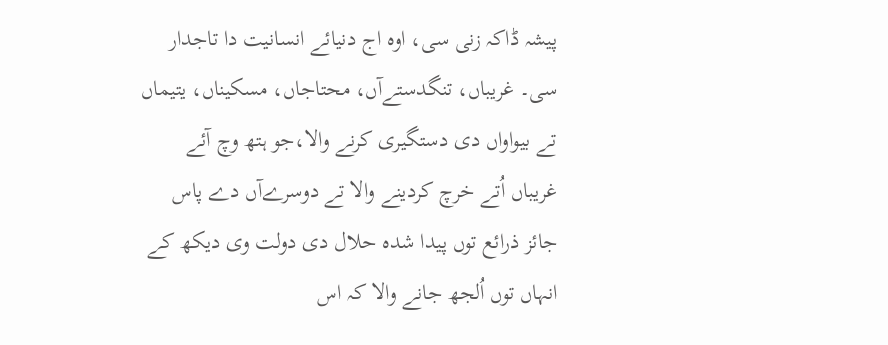پیشہ ڈاکہ زنی سی، اوہ اج دنیائے انسانیت دا تاجدار سی۔ غریباں، تنگدستےآں، محتاجاں، مسکیناں، یتیماں تے بیواواں دی دستگیری کرنے والا،جو ہتھ وچ آئے غریباں اُتے خرچ کردینے والا تے دوسرےآں دے پاس جائز ذرائع توں پیدا شدہ حلال دی دولت وی دیکھ کے انہاں توں اُلجھ جانے والا کہ اس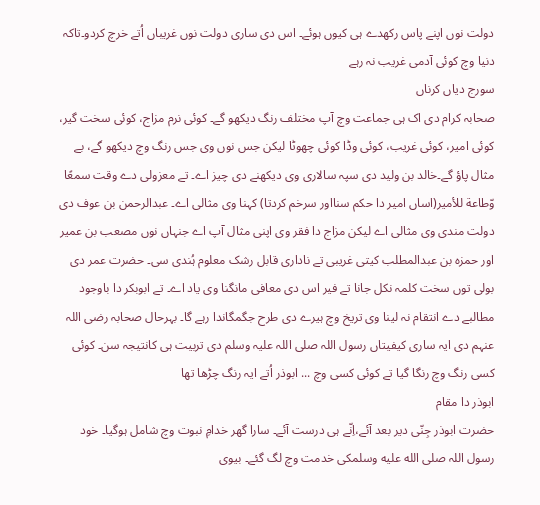دولت نوں اپنے پاس رکھدے ہی کیوں ہوئے۔ اس دی ساری دولت نوں غریباں اُتے خرچ کردو۔تاکہ دنیا وچ کوئی آدمی غریب نہ رہے
سورج دیاں کرناں
صحابہ کرام دی اک ہی جماعت وچ آپ مختلف رنگ دیکھو گے۔ کوئی نرم مزاج، کوئی سخت گیر، کوئی امیر، کوئی غریب، کوئی وڈا کوئی چھوٹا لیکن جس نوں وی جس رنگ وچ دیکھو گے، بے مثال پاؤ گے۔خالد بن ولید دی سپہ سالاری وی دیکھنے دی چیز اے۔ تے معزولی دے وقت سمعًا وّطاعة للأمير(اساں امیر دا حکم سنااور سرخم کردتا) کہنا وی مثالی اے۔ عبدالرحمن بن عوف دی دولت مندی وی مثالی اے لیکن مزاج دا فقر وی اپنی مثال آپ اے جنہاں نوں مصعب بن عمیر اور حمزہ بن عبدالمطلب کيتی غریبی تے ناداری قابل رشک معلوم ہُندی سی۔ حضرت عمر دی بولی توں سخت کلمہ نکل جانا تے فیر اس دی معافی مانگنا وی یاد اے۔ تے ابوبکر دا باوجود مطالبے دے انتقام نہ لینا وی تریخ وچ ہیرے دی طرح جگمگاندا رہے گا۔ بہرحال صحابہ رضی اللہ عنہم دی ایہ ساری کیفیتاں رسول اللہ صلی اللہ علیہ وسلم دی تربیت ہی کانتیجہ سن۔ کوئی کسی رنگ وچ رنگا گیا تے کوئی کسی وچ ... ابوذر اُتے ایہ رنگ چڑھا تھا
ابوذر دا مقام
حضرت ابوذر جِنّی دیر بعد آئے،اِنّے ہی درست آئے۔ سارا گھر خدامِ نبوت وچ شامل ہوگیا۔ خود رسول اللہ صلى الله عليه وسلمکی خدمت وچ لگ گئے۔ بیوی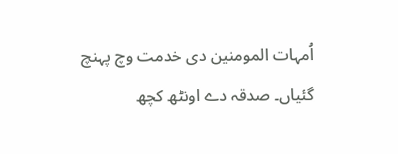اُمہات المومنین دی خدمت وچ پہنچ گئياں۔ صدقہ دے اونٹھ کچھ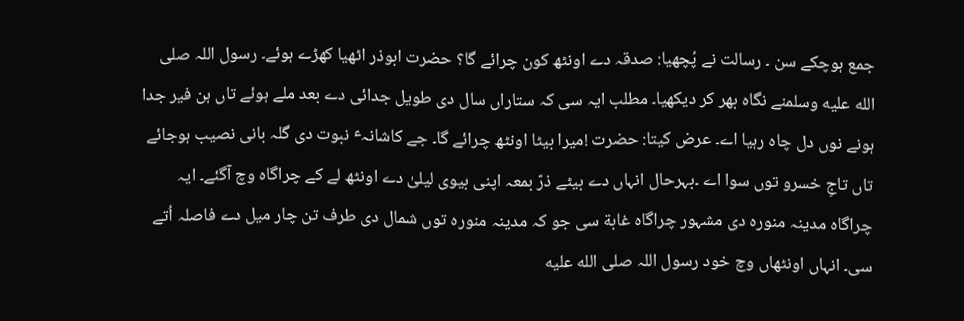جمع ہوچکے سن ۔ رسالت نے پُچھیا: صدقہ دے اونٹھ کون چرائے گا؟ حضرت ابوذر اٹھیا کھڑے ہوئے۔ رسول اللہ صلى الله عليه وسلمنے نگاہ بھر کر دیکھیا۔ مطلب ایہ سی کہ ستاراں سال دی طویل جدائی دے بعد ملے ہوئے تاں ہن فیر جدا ہونے نوں دل چاہ رہیا اے۔ عرض کيتا: حضرت !میرا بیٹا اونٹھ چرائے گا۔ جے کاشانہٴ نبوت دی گلہ بانی نصیب ہوجائے تاں تاجِ خسرو توں سوا اے ۔بہرحال انہاں دے بیٹے ذرّ بمعہ اپنی بیوی لیلیٰ دے اونٹھ لے کے چراگاہ وچ آگئے۔ ایہ چراگاہ مدینہ منورہ دی مشہور چراگاہ غابة سی جو کہ مدینہ منورہ توں شمال دی طرف تن چار میل دے فاصلہ اُتے سی۔ انہاں اونٹھاں وچ خود رسول اللہ صلى الله عليه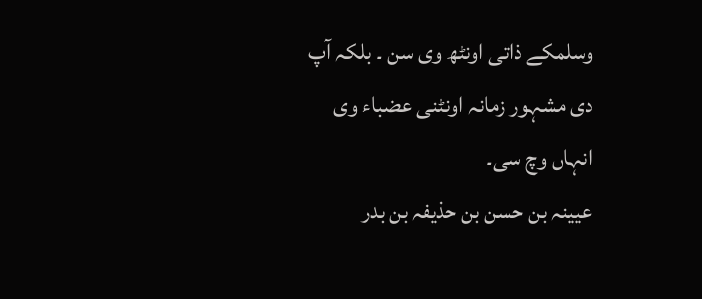وسلمکے ذاتی اونٹھ وی سن ۔ بلکہ آپ دی مشہور زمانہ اونٹنی عضباء وی انہاں وچ سی۔
عیینہ بن حسن بن حذیفہ بن بدر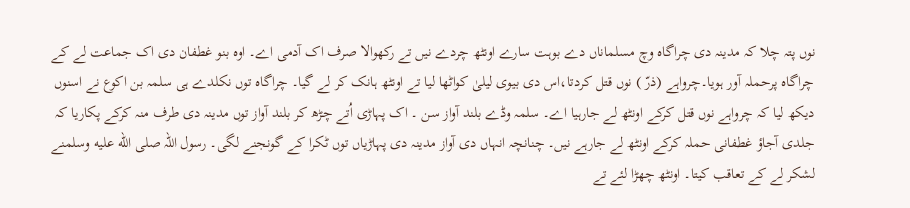نوں پتہ چلا کہ مدینہ دی چراگاہ وچ مسلماناں دے بوہت سارے اونٹھ چردے نيں تے رکھوالا صرف اک آدمی اے۔ اوہ بنو غطفان دی اک جماعت لے کے چراگاہ پرحملہ آور ہويا۔چرواہے (ذرّ ) نوں قتل کردتا،اس دی بیوی لیلیٰ کواٹھا لیا تے اونٹھ ہانک کر لے گیا۔ چراگاہ توں نکلدے ہی سلمہ بن اکوع نے اسنوں دیکھ لیا کہ چرواہے نوں قتل کرکے اونٹھ لے جارہیا اے۔ سلمہ وڈے بلند آواز سن ۔ اک پہاڑی اُتے چڑھ کر بلند آواز توں مدینہ دی طرف منہ کرکے پکاریا کہ جلدی آجاؤ غطفانی حملہ کرکے اونٹھ لے جارہے نيں۔ چنانچہ انہاں دی آواز مدینہ دی پہاڑیاں توں ٹکرا کے گونجنے لگی۔ رسول اللہ صلى الله عليه وسلمنے لشکر لے کے تعاقب کيتا۔ اونٹھ چھڑا لئے تے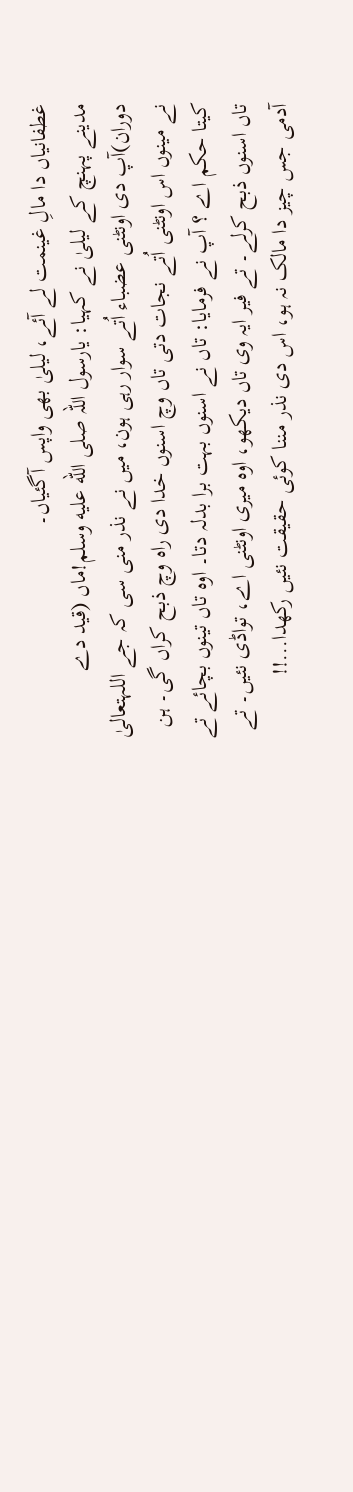غطفانیاں دا مالِ غینمت لے آئے، لیلیٰ بھی واپس آگئياں۔
مدینے پہنچ کے لیلیٰ نے کہیا: یارسول اللہ صلى الله عليه وسلم!ماں (قید دے دوران)آپ دی اونٹنی عضباء اُتے سوار رہی ہون، ميں نے نذر منی سی کہ جے اللہتعالیٰ نے مینوں اس اونٹنی اُتے نجات دتی تاں وچ اسنوں خدا دی راہ وچ ذبح کراں گی۔ ہن کيتا حکم اے ؟ آپ نے فرمایا: تاں نے اسنوں بہت برا بدلہ دتا۔ اوہ تاں تینوں بچائے تے تاں اسنوں ذبح کرلے۔ تے فیر ایہ وی تاں دیکھو، اوہ میری اونٹنی اے، تواڈی نئيں۔ تے آدمی جس چیز دا مالک نہ ہو، اس دی نذر مننا کوئی حقیقت نئيں رکھدا...!!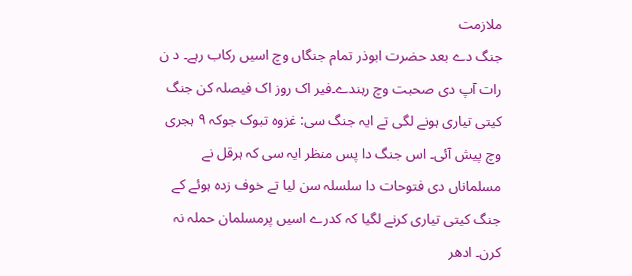ملازمت
جنگ دے بعد حضرت ابوذر تمام جنگاں وچ اسيں رکاب رہے۔ د ن رات آپ دی صحبت وچ رہندے۔فیر اک روز اک فیصلہ کن جنگ کيتی تیاری ہونے لگی تے ایہ جنگ سی: غزوہ تبوک جوکہ ۹ ہجری وچ پیش آئی۔ اس جنگ دا پس منظر ایہ سی کہ ہرقل نے مسلماناں دی فتوحات دا سلسلہ سن لیا تے خوف زدہ ہوئے کے جنگ کيتی تیاری کرنے لگیا کہ کدرے اسيں پرمسلمان حملہ نہ کرن۔ ادھر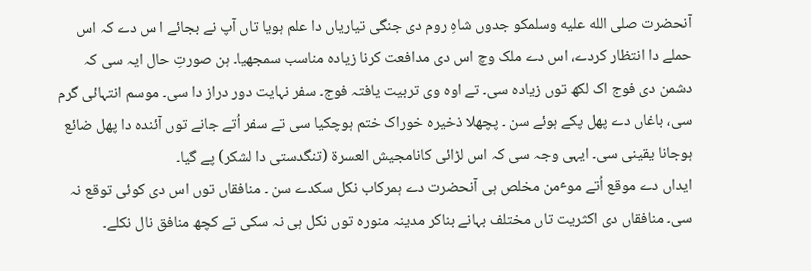آنحضرت صلى الله عليه وسلمکو جدوں شاہِ روم دی جنگی تیاریاں دا علم ہويا تاں آپ نے بجائے ا س دے کہ اس حملے دا انتظار کردے، اس دے ملک وچ اس دی مدافعت کرنا زیادہ مناسب سمجھیا۔ ہن صورتِ حال ایہ سی کہ دشمن دی فوج اک لکھ توں زیادہ سی۔ تے اوہ وی تربیت یافتہ فوج۔ سفر نہایت دور دراز دا سی۔ موسم انتہائی گرم سی، باغاں دے پھل پکے ہوئے سن ۔ پچھلا ذخیرہ خوراک ختم ہوچکيا سی تے سفر اُتے جانے توں آئندہ دا پھل ضائع ہوجانا یقینی سی۔ ایہی وجہ سی کہ اس لڑائی کانامجیش العسرة (تنگدستی دا لشکر) پے گیا۔
ایداں دے موقع اُتے موٴمن مخلص ہی آنحضرت دے ہمرکاب نکل سکدے سن ۔ منافقاں توں اس دی کوئی توقع نہ سی۔ منافقاں دی اکثریت تاں مختلف بہانے بناکر مدینہ منورہ توں نکل ہی نہ سکی تے کچھ منافق نال نکلے۔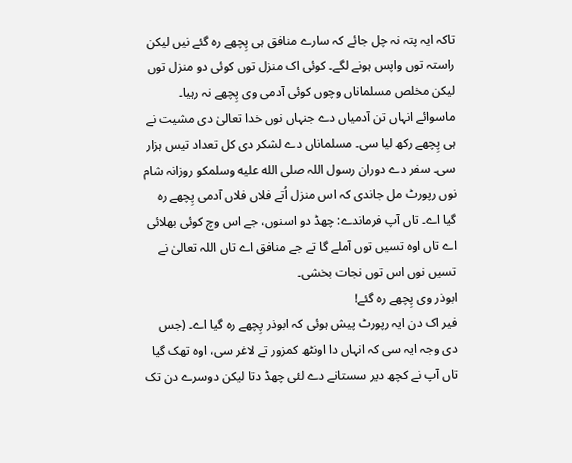تاکہ ایہ پتہ نہ چل جائے کہ سارے منافق ہی پِچھے رہ گئے نيں لیکن راستہ توں واپس ہونے لگے۔ کوئی اک منزل توں کوئی دو منزل توں لیکن مخلص مسلماناں وچوں کوئی آدمی وی پِچھے نہ رہیا۔ ماسوائے انہاں تن آدمیاں دے جنہاں نوں خدا تعالیٰ دی مشیت نے ہی پِچھے رکھ لیا سی۔ مسلماناں دے لشکر دی کل تعداد تیس ہزار سی۔ سفر دے دوران رسول اللہ صلى الله عليه وسلمکو روزانہ شام نوں رپورٹ مل جاندی کہ اس منزل اُتے فلاں فلاں آدمی پِچھے رہ گیا اے۔ تاں آپ فرماندے: چھڈ دو اسنوں، جے اس وچ کوئی بھلائی اے تاں اوہ تسيں توں آملے گا تے جے منافق اے تاں اللہ تعالیٰ نے تسيں نوں اس توں نجات بخشی۔
ابوذر وی پِچھے رہ گئے!
فیر اک دن ایہ رپورٹ پیش ہوئی کہ ابوذر پِچھے رہ گیا اے۔ (جس دی وجہ ایہ سی کہ انہاں دا اونٹھ کمزور تے لاغر سی، اوہ تھک گیا تاں آپ نے کچھ دیر سستانے دے لئی چھڈ دتا لیکن دوسرے دن تک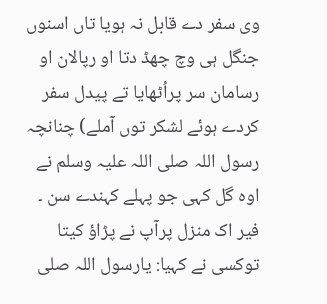وی سفر دے قابل نہ ہويا تاں اسنوں جنگل ہی وچ چھڈ دتا او رپالان او رسامان سر پراُٹھایا تے پیدل سفر کردے ہوئے لشکر توں آملے) چنانچہ رسول اللہ صلی اللہ علیہ وسلم نے اوہ گل کہی جو پہلے کہندے سن ۔ فیر اک منزل پرآپ نے پڑاؤ کيتا توکسی نے کہیا: یارسول اللہ صلى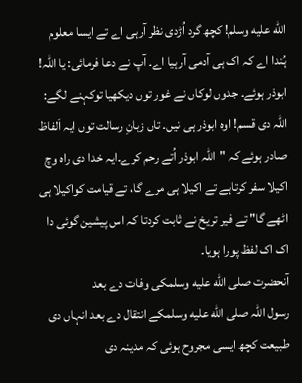الله عليه وسلم! کچھ گرد اُڑدی نظر آرہی اے تے ایسا معلوم ہُندا اے کہ اک ہی آدمی آرہیا اے۔ آپ نے دعا فرمائی: یا اللہ! ابوذر ہوئے۔ جدوں لوکاں نے غور توں دیکھیا توکہنے لگے: اللہ دی قسم! اوہ ابوذر ہی نيں۔ تاں زبانِ رسالت توں ایہ اَلفاظ صادر ہوئے کہ "اللہ ابوذر اُتے رحم کرے۔ایہ خدا دی راہ وچ اکیلا سفر کرتاہے تے اکیلا ہی مرے گا، تے قیامت کواکیلا ہی اٹھے گا" تے فیر تریخ نے ثابت کردتا کہ اس پیشین گوئی دا اک اک لفظ پورا ہويا۔
آنحضرت صلى الله عليه وسلمکی وفات دے بعد
رسول اللہ صلى الله عليه وسلمکے انتقال دے بعد انہاں دی طبیعت کچھ ایسی مجروح ہوئی کہ مدینہ دی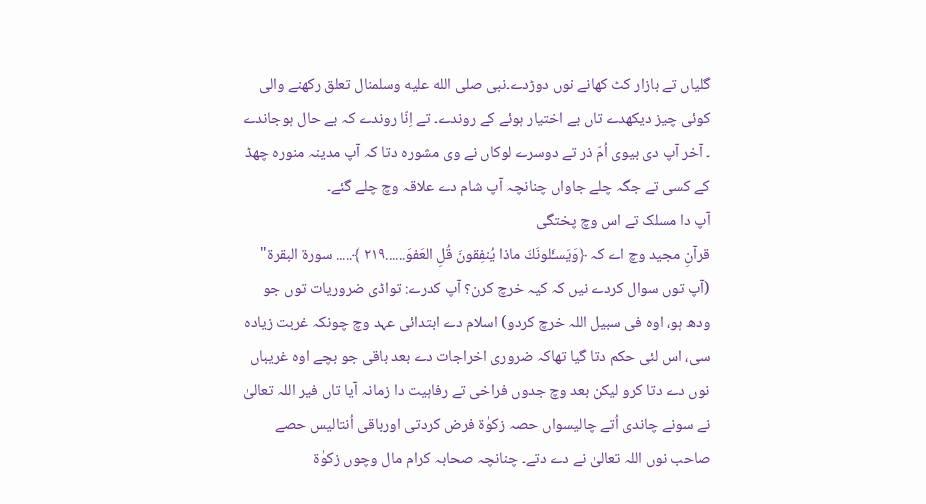گلیاں تے بازار کٹ کھانے نوں دوڑدے۔نبی صلى الله عليه وسلمنال تعلق رکھنے والی کوئی چیز دیکھدے تاں بے اختیار ہوئے کے روندے۔ تے اِنّا روندے کہ بے حال ہوجاندے ۔ آخر آپ دی بیوی اُمّ ذر تے دوسرے لوکاں نے وی مشورہ دتا کہ آپ مدینہ منورہ چھڈ کے کسی تے جگہ چلے جاواں چنانچہ آپ شام دے علاقہ وچ چلے گئے۔
آپ دا مسلک تے اس وچ پختگی
قرآنِ مجید وچ اے کہ ﴿وَيَسـَٔلونَكَ ماذا يُنفِقونَ قُلِ العَفوَ......٢١٩ ﴾..... سورة البقرة" (آپ توں سوال کردے نيں کہ کیہ خرچ کرن؟ آپ کدرے: تواڈی ضروریات توں جو ودھ ہو، اوہ فی سبیل اللہ خرچ کردو) اسلام دے ابتدائی عہد وچ چونکہ غربت زیادہ سی، اس لئی حکم دتا گیا تھاکہ ضروری اخراجات دے بعد باقی جو بچے اوہ غریباں نوں دے دتا کرو لیکن بعد وچ جدوں فراخی تے رفاہیت دا زمانہ آیا تاں فیر اللہ تعالیٰ نے سونے چاندی اُتے چالیسواں حصہ زکوٰة فرض کردتی اورباقی اُنتالیس حصے صاحب نوں اللہ تعالیٰ نے دے دتے۔ چنانچہ صحابہ کرام مال وچوں زکوٰة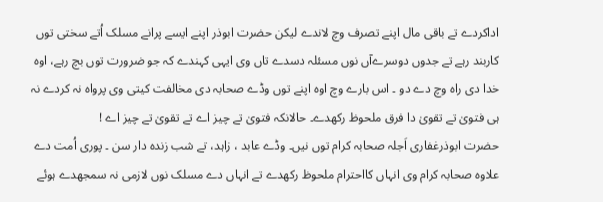اداکردے تے باقی مال اپنے تصرف وچ لاندے لیکن حضرت ابوذر اپنے ايسے پرانے مسلک اُتے سختی توں کاربند رہے تے جدوں دوسرےآں نوں مسئلہ دسدے تاں وی ایہی کہندے کہ جو ضرورت توں بچ رہے، اوہ خدا دی راہ وچ دے دو ۔ اس بارے وچ اوہ اپنے توں وڈے صحابہ دی مخالفت کيتی وی پرواہ نہ کردے نہ ہی فتویٰ تے تقویٰ دا فرق ملحوظ رکھدے۔ حالانکہ فتویٰ تے چیز اے تے تقویٰ تے چیز اے !
حضرت ابوذرغفاری اَجلہ صحابہ کرام توں نيں۔ وڈے عابد ، زاہد، تے شب زندہ دار سن ۔ پوری اُمت دے علاوہ صحابہ کرام وی انہاں کااحترام ملحوظ رکھدے تے انہاں دے مسلک نوں لازمی نہ سمجھدے ہوئے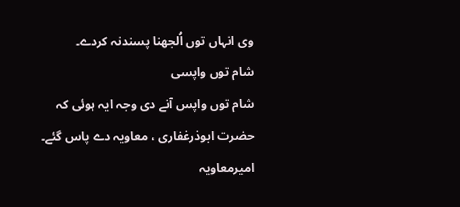وی انہاں توں اُلجھنا پسندنہ کردے۔
شام توں واپسی
شام توں واپس آنے دی وجہ ایہ ہوئی کہ حضرت ابوذرغفاری ، معاویہ دے پاس گئے۔ امیرمعاویہ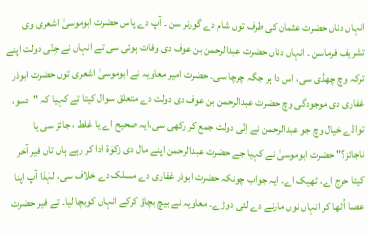انہاں دناں حضرت عثمان کی طرف توں شام دے گورنر سن ۔ آپ دے پاس حضرت ابوموسیٰ اشعری وی تشریف فرماسن ۔ انہاں دناں حضرت عبدالرحمن بن عوف دی وفات ہوئی سی تے انہاں نے جِنّی دولت اپنے ترکہ وچ چھڈی سی، اس دا ہر جگہ چرچا سی۔ حضرت امیر معاویہ نے ابوموسیٰ اشعری توں حضرت ابوذر غفاری دی موجودگی وچ حضرت عبدالرحمن بن عوف دی دولت دے متعلق سوال کيتا تے کہیا کہ "دسو، تواڈے خیال وچ جو عبدالرحمن نے اِنّی دولت جمع کر رکھی سی،ایہ صحیح اے یا غلط ، جائز سی یا ناجائز؟" حضرت ابوموسیٰ نے کہیا جے حضرت عبدالرحمن اپنے مال دی زکوٰة ادا کر رہے ہاں تاں فیر آخر کيتا حرج اے، ٹھیک اے۔ ایہ جواب چونکہ حضرت ابوذر غفاری دے مسلک دے خلاف سی، لہٰذا آپ اپنا عصا اُٹھا کر انہاں نوں مارنے دے لئی دوڑے۔ معاویہ نے بیچ بچاؤ کرکے انہاں کوبچا لیا۔ تے فیر حضرت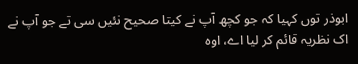ابوذر توں کہیا کہ جو کچھ آپ نے کيتا صحیح نئيں سی تے جو آپ نے اک نظریہ قائم کر ليا اے، اوہ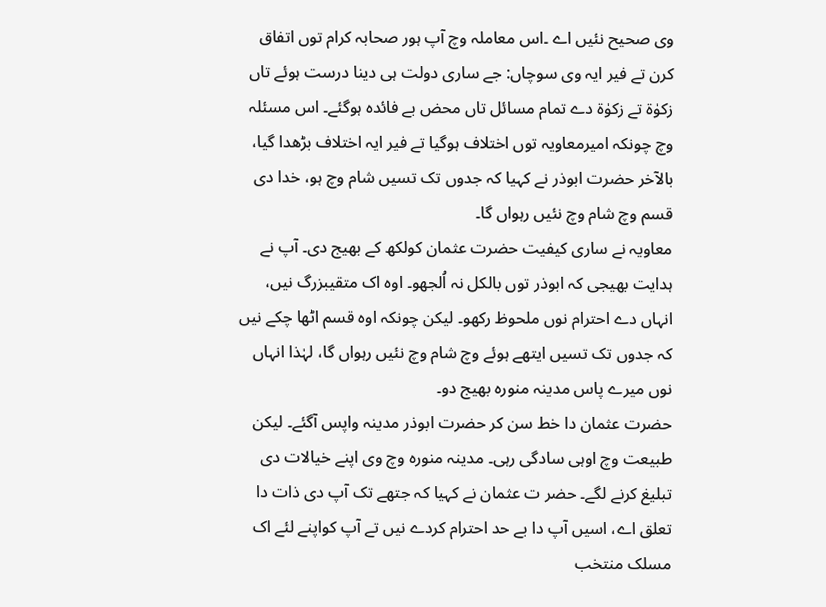وی صحیح نئيں اے ۔اس معاملہ وچ آپ ہور صحابہ کرام توں اتفاق کرن تے فیر ایہ وی سوچاں: جے ساری دولت ہی دینا درست ہوئے تاں زکوٰة تے زکوٰة دے تمام مسائل تاں محض بے فائدہ ہوگئے۔ اس مسئلہ وچ چونکہ امیرمعاویہ توں اختلاف ہوگیا تے فیر ایہ اختلاف بڑھدا گیا، بالآخر حضرت ابوذر نے کہیا کہ جدوں تک تسيں شام وچ ہو، خدا دی قسم وچ شام وچ نئيں رہواں گا۔
معاویہ نے ساری کیفیت حضرت عثمان کولکھ کے بھیج دی۔ آپ نے ہدایت بھیجی کہ ابوذر توں بالکل نہ اُلجھو۔ اوہ اک متقیبزرگ نيں، انہاں دے احترام نوں ملحوظ رکھو۔ لیکن چونکہ اوہ قسم اٹھا چکے نيں کہ جدوں تک تسيں ایتھے ہوئے وچ شام وچ نئيں رہواں گا، لہٰذا انہاں نوں میرے پاس مدینہ منورہ بھیج دو۔
حضرت عثمان دا خط سن کر حضرت ابوذر مدینہ واپس آگئے۔ لیکن طبیعت وچ اوہی سادگی رہی۔ مدینہ منورہ وچ وی اپنے خیالات دی تبلیغ کرنے لگے۔ حضر ت عثمان نے کہیا کہ جتھے تک آپ دی ذات دا تعلق اے، اسيں آپ دا بے حد احترام کردے نيں تے آپ کواپنے لئے اک مسلک منتخب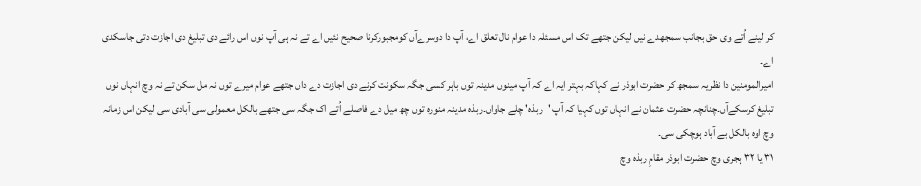کر لینے اُتے وی حق بجانب سمجھدے نيں لیکن جتھے تک اس مسئلہ دا عوام نال تعلق اے، آپ دا دوسرےآں کومجبورکرنا صحیح نئيں اے تے نہ ہی آپ نوں اس رائے دی تبلیغ دی اجازت دتی جاسکدی اے۔
امیرالمومنین دا نظریہ سمجھ کر حضرت ابوذر نے کہاکہ بہتر ایہ اے کہ آپ مینوں مدینہ توں باہر کسی جگہ سکونت کرنے دی اجازت دے داں جتھے عوام میرے توں نہ مل سکن تے نہ وچ انہاں نوں تبلیغ کرسکےآں۔چنانچہ حضرت عثمان نے انہاں توں کہیا کہ آپ 'ربذہ' چلے جاواں۔ربذہ مدینہ منورہ توں چھ میل دے فاصلے اُتے اک جگہ سی جتھے بالکل معمولی سی آبادی سی لیکن اس زمانہ وچ اوہ بالکل بے آباد ہوچکی سی۔
۳۱ یا ۳۲ ہجری وچ حضرت ابوذر مقامِ ربذہ وچ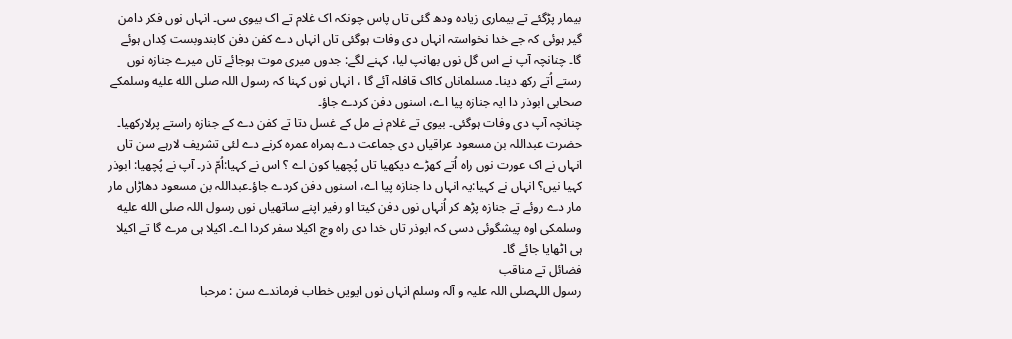بیمار پڑگئے تے بیماری زیادہ ودھ گئی تاں پاس چونکہ اک غلام تے اک بیوی سی۔ انہاں نوں فکر دامن گیر ہوئی کہ جے خدا نخواستہ انہاں دی وفات ہوگئی تاں انہاں دے کفن دفن کابندوبست کِداں ہوئے گا۔ چنانچہ آپ نے اس گل نوں بھانپ لیا، کہنے لگے: جدوں میری موت ہوجائے تاں میرے جنازہ نوں رستے اُتے رکھ دینا۔ مسلماناں کااک قافلہ آئے گا ، انہاں نوں کہنا کہ رسول اللہ صلى الله عليه وسلمکے صحابی ابوذر دا ایہ جنازہ پيا اے، اسنوں دفن کردے جاؤ۔
چنانچہ آپ دی وفات ہوگئی۔ بیوی تے غلام نے مل کے غسل دتا تے کفن دے کے جنازہ راستے پرلارکھیا۔ حضرت عبداللہ بن مسعود عراقیاں دی جماعت دے ہمراہ عمرہ کرنے دے لئی تشریف لارہے سن تاں انہاں نے اک عورت نوں راہ اُتے کھڑے دیکھیا تاں پُچھیا کون اے ؟ اس نے کہیا:اُمّ ذر۔ آپ نے پُچھیا: ابوذر کہیا نيں؟ انہاں نے کہیا:یہ انہاں دا جنازہ پيا اے، اسنوں دفن کردے جاؤ۔عبداللہ بن مسعود دھاڑاں مار مار دے روئے تے جنازہ پڑھ کر اُنہاں نوں دفن کيتا او رفیر اپنے ساتھیاں نوں رسول اللہ صلى الله عليه وسلمکی اوہ پیشگوئی دسی کہ ابوذر تاں خدا دی راہ وچ اکیلا سفر کردا اے۔ اکیلا ہی مرے گا تے اکیلا ہی اٹھایا جائے گا۔
فضائل تے مناقب
رسول اللہصلی اللہ علیہ و آلہ وسلم انہاں نوں ایويں خطاب فرماندے سن : مرحبا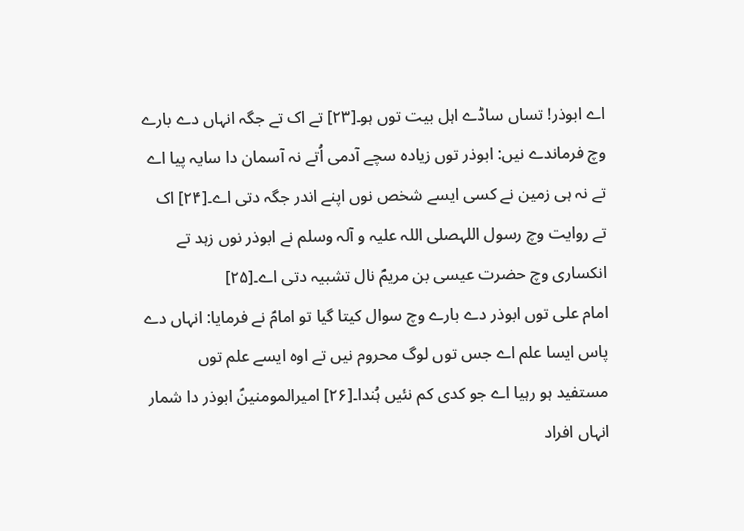اے ابوذر! تساں ساڈے اہل بیت توں ہو۔[۲۳] تے اک تے جگہ انہاں دے بارے وچ فرماندے نيں: ابوذر توں زیادہ سچے آدمی اُتے نہ آسمان دا سایہ پيا اے تے نہ ہی زمین نے کسی ایسے شخص نوں اپنے اندر جگہ دتی اے۔[۲۴] اک تے روایت وچ رسول اللہصلی اللہ علیہ و آلہ وسلم نے ابوذر نوں زہد تے انکساری وچ حضرت عیسی بن مریمؐ نال تشبیہ دتی اے۔[۲۵]
امام علی توں ابوذر دے بارے وچ سوال کیتا گیا تو امامؑ نے فرمایا: انہاں دے پاس ایسا علم اے جس توں لوگ محروم نيں تے اوہ ایسے علم توں مستفید ہو رہیا اے جو کدی کم نئيں ہُندا۔[۲۶] امیرالمومنینؑ ابوذر دا شمار انہاں افراد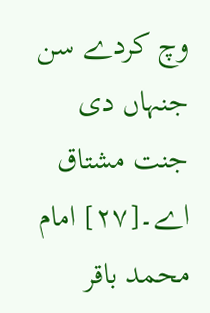وچ کردے سن جنہاں دی جنت مشتاق اے۔[۲۷] امام محمد باقر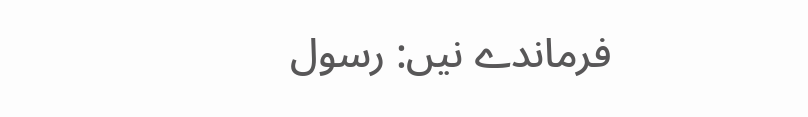فرماندے نيں: رسول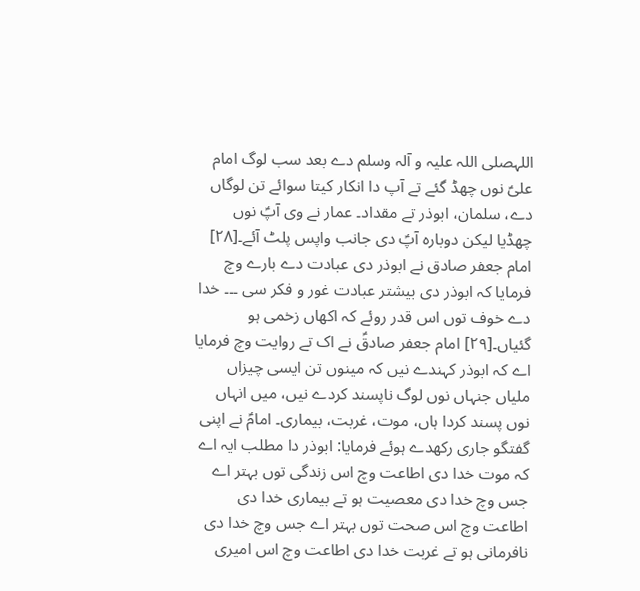اللہصلی اللہ علیہ و آلہ وسلم دے بعد سب لوگ امام علیؑ نوں چھڈ گئے تے آپ دا انکار کیتا سوائے تن لوگاں دے، سلمان، ابوذر تے مقداد۔ عمار نے وی آپؑ نوں چھڈیا لیکن دوبارہ آپؑ دی جانب واپس پلٹ آئے۔[۲۸] امام جعفر صادق نے ابوذر دی عبادت دے بارے وچ فرمایا کہ ابوذر دی بیشتر عبادت غور و فکر سی ۔۔۔ خدا دے خوف توں اس قدر روئے کہ اکھاں زخمی ہو گئياں۔[۲۹] امام جعفر صادقؑ نے اک تے روایت وچ فرمایا اے کہ ابوذر کہندے نيں کہ مینوں تن ایسی چیزاں ملیاں جنہاں نوں لوگ ناپسند کردے نيں، میں انہاں نوں پسند کردا ہاں، موت، غربت، بیماری۔ امامؑ نے اپنی گفتگو جاری رکھدے ہوئے فرمایا: ابوذر دا مطلب ایہ اے کہ موت خدا دی اطاعت وچ اس زندگی توں بہتر اے جس وچ خدا دی معصیت ہو تے بیماری خدا دی اطاعت وچ اس صحت توں بہتر اے جس وچ خدا دی نافرمانی ہو تے غربت خدا دی اطاعت وچ اس امیری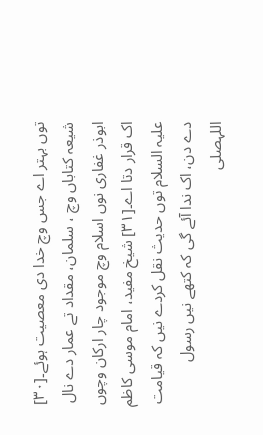توں بہتر اے جس وچ خدا دی معصیت ہوئے۔[۳۰] شیعہ کتاباں وچ ، سلمان، مقداد تے عمار دے نال ابوذر غفاری نوں اسلام وچ موجود چار ارکان وچوں اک قرار دتا اے۔[۳۱] شیخ مفید، امام موسی کاظم علیہ السلام توں حدیث نقل کردے نيں کہ قیامت دے دن، اک ندا آئے گی کہ کتھے نيں رسول اللہصلی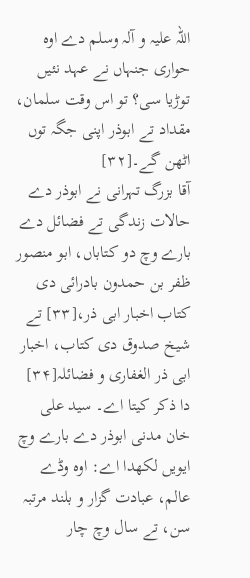اللہ علیہ و آلہ وسلم دے اوہ حواری جنہاں نے عہد نئيں توڑیا سی؟ تو اس وقت سلمان، مقداد تے ابوذر اپنی جگہ توں اٹھن گے۔[۳۲]
آقا بزرگ تہرانی نے ابوذر دے حالات زندگی تے فضائل دے بارے وچ دو کتاباں، ابو منصور ظفر بن حمدون بادرائی دی کتاب اخبار ابی ذر،[۳۳] تے شیخ صدوق دی کتاب، اخبار ابی ذر الغفاری و فضائلہ[۳۴] دا ذکر کیتا اے۔ سید علی خان مدنی ابوذر دے بارے وچ ایويں لکھدا اے: اوہ وڈے عالم، عبادت گزار و بلند مرتبہ سن، تے سال وچ چار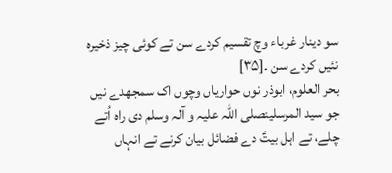سو دینار غرباء وچ تقسیم کردے سن تے کوئی چیز ذخیرہ نئيں کردے سن ۔[۳۵]
بحر العلوم، ابوذر نوں حواریاں وچوں اک سمجھدے نيں جو سید المرسلینصلی اللہ علیہ و آلہ وسلم دی راہ اُتے چلے، تے اہل بیتؑ دے فضائل بیان کرنے تے انہاں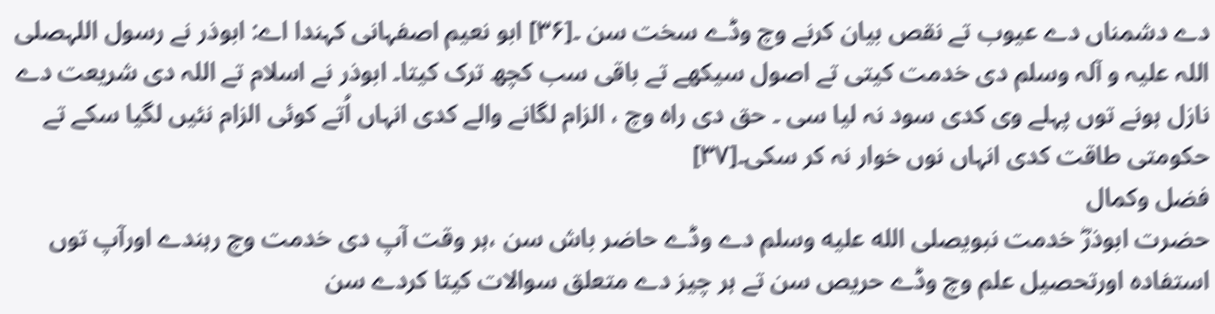دے دشمناں دے عیوب تے نقص بیان کرنے وچ وڈے سخت سن ۔[۳۶] ابو نعیم اصفہانی کہندا اے: ابوذر نے رسول اللہصلی اللہ علیہ و آلہ وسلم دی خدمت کيتی تے اصول سیکھے تے باقی سب کچھ ترک کیتا۔ ابوذر نے اسلام تے اللہ دی شریعت دے نازل ہونے توں پہلے وی کدی سود نہ لیا سی ۔ حق دی راہ وچ ، الزام لگانے والے کدی انہاں اُتے کوئی الزام نئيں لگیا سکے تے حکومتی طاقت کدی انہاں نوں خوار نہ کر سکی۔[۳۷]
فضل وکمال
حضرت ابوذرؓ خدمت نبویصلى الله عليه وسلم دے وڈے حاضر باش سن ،ہر وقت آپ دی خدمت وچ رہندے اورآپ توں استفادہ اورتحصیل علم وچ وڈے حریص سن تے ہر چیز دے متعلق سوالات کيتا کردے سن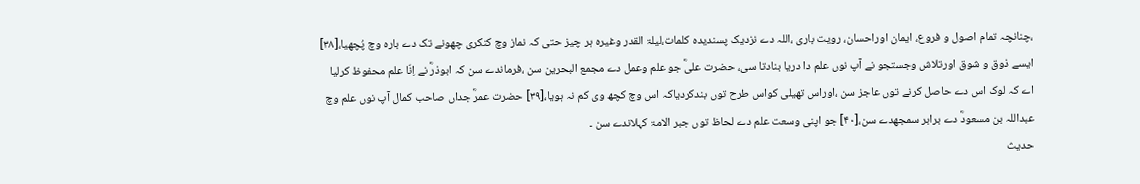،چنانچہ تمام اصول و فروع، ایمان اوراحسان، رویت باری ،اللہ دے نزدیک پسندیدہ کلمات،لیلۃ القدر وغیرہ ہر چیز حتی کہ نماز وچ کنکری چھونے تک دے بارہ وچ پُچھیا،[۳۸] ايسے ذوق و شوق اورتلاش وجستجو نے آپ نوں علم دا دریا بنادتا سی، حضرت علیؓ جو علم وعمل دے مجمع البحرین سن ،فرماندے سن کہ ابوذرؓ نے اِنّا علم محفوظ کرلیا اے کہ لوک اس دے حاصل کرنے توں عاجز سن ،اوراس تھیلی کواس طرح توں بندکردیاکہ اس وچ کچھ وی کم نہ ہويا،[۳۹] حضرت عمرؓ جداں صاحب کمال آپ نوں علم وچ عبداللہ بن مسعودؓ دے برابر سمجھدے سن،[۴۰] جو اپنی وسعت علم دے لحاظ توں جبر الامۃ کہلاندے سن ۔
حدیث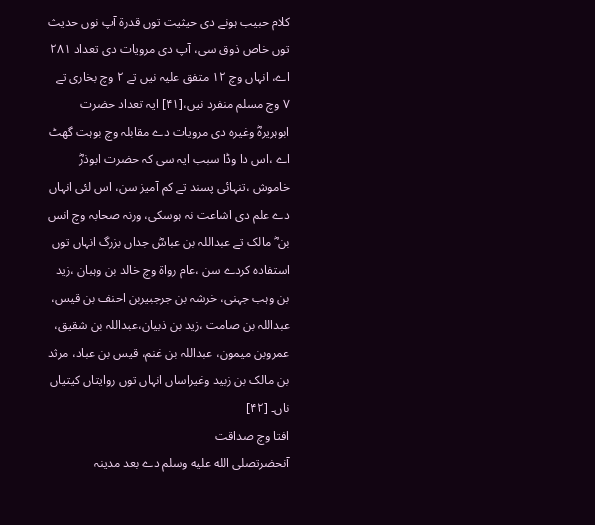کلام حبیب ہونے دی حیثیت توں قدرۃ آپ نوں حدیث توں خاص ذوق سی، آپ دی مرویات دی تعداد ۲۸۱ اے، انہاں وچ ۱۲ متفق علیہ نيں تے ۲ وچ بخاری تے ۷ وچ مسلم منفرد نيں،[۴۱] ایہ تعداد حضرت ابوہریرہؓ وغیرہ دی مرویات دے مقابلہ وچ بوہت گھٹ اے ،اس دا وڈا سبب ایہ سی کہ حضرت ابوذرؓ خاموش ،تنہائی پسند تے کم آمیز سن، اس لئی انہاں دے علم دی اشاعت نہ ہوسکی، ورنہ صحابہ وچ انس بن ؓ مالک تے عبداللہ بن عباسؓ جداں بزرگ انہاں توں استفادہ کردے سن ،عام رواۃ وچ خالد بن وہبان ،زید بن وہب جہنی، خرشہ بن جرجبیربن احنف بن قیس، عبداللہ بن صامت ،زید بن ذبیان،عبداللہ بن شقیق، عمروبن میمون، عبداللہ بن غنم، قیس بن عباد، مرثد بن مالک بن زبید وغیراساں انہاں توں روایتاں کیتیاں ناں۔ [۴۲]
افتا وچ صداقت
آنحضرتصلى الله عليه وسلم دے بعد مدینہ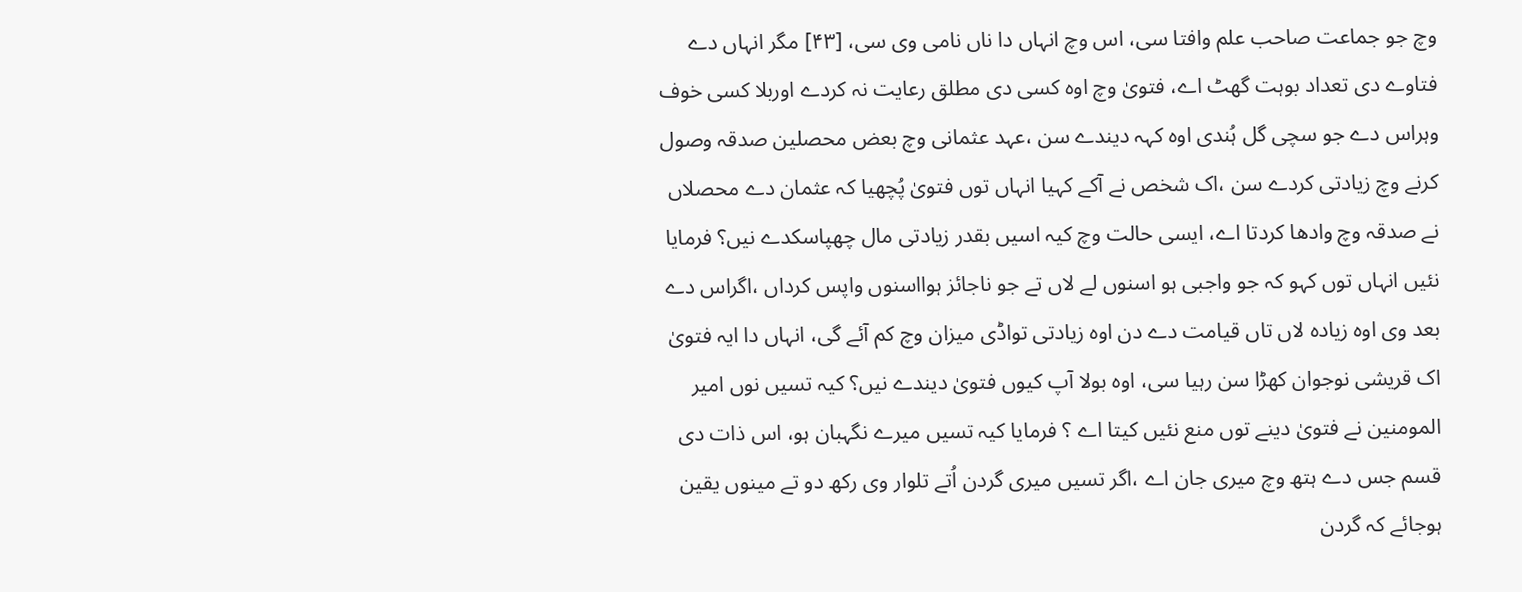وچ جو جماعت صاحب علم وافتا سی، اس وچ انہاں دا ناں نامی وی سی، [۴۳] مگر انہاں دے فتاوے دی تعداد بوہت گھٹ اے، فتویٰ وچ اوہ کسی دی مطلق رعایت نہ کردے اوربلا کسی خوف وہراس دے جو سچی گل ہُندی اوہ کہہ دیندے سن ،عہد عثمانی وچ بعض محصلین صدقہ وصول کرنے وچ زیادتی کردے سن ،اک شخص نے آکے کہیا انہاں توں فتویٰ پُچھیا کہ عثمان دے محصلاں نے صدقہ وچ وادھا کردتا اے، ایسی حالت وچ کیہ اسيں بقدر زیادتی مال چھپاسکدے نيں؟ فرمایا نئيں انہاں توں کہو کہ جو واجبی ہو اسنوں لے لاں تے جو ناجائز ہوااسنوں واپس کرداں ،اگراس دے بعد وی اوہ زیادہ لاں تاں قیامت دے دن اوہ زیادتی تواڈی میزان وچ کم آئے گی، انہاں دا ایہ فتویٰ اک قریشی نوجوان کھڑا سن رہیا سی، اوہ بولا آپ کیوں فتویٰ دیندے نيں؟ کیہ تسيں نوں امیر المومنین نے فتویٰ دینے توں منع نئيں کيتا اے ؟ فرمایا کیہ تسيں میرے نگہبان ہو، اس ذات دی قسم جس دے ہتھ وچ میری جان اے ،اگر تسيں میری گردن اُتے تلوار وی رکھ دو تے مینوں یقین ہوجائے کہ گردن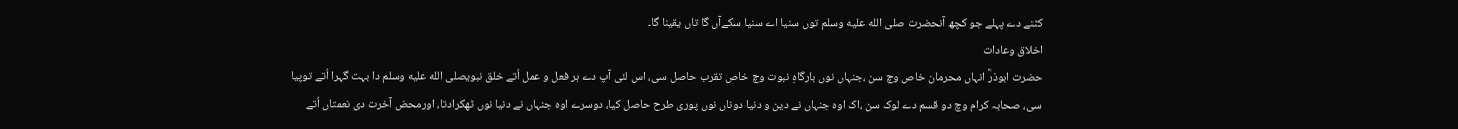کٹنے دے پہلے جو کچھ آنحضرت صلى الله عليه وسلم توں سنیا اے سنیا سکےآں گا تاں یقینا گا۔
اخلاق وعادات
حضرت ابوذرؓ انہاں محرمان خاص وچ سن ،جنہاں نوں بارگاہِ نبوت وچ خاص تقرب حاصل سی، اس لئی آپ دے ہر فعل و عمل اُتے خلق نبویصلى الله عليه وسلم دا بہت گہرا اُتے توپيا سی، صحابہ کرام وچ دو قسم دے لوک سن ،اک اوہ جنہاں نے دین و دنیا دوناں نوں پوری طرح حاصل کیا، دوسرے اوہ جنہاں نے دنیا نوں ٹھکرادتا، اورمحض آخرت دی نعمتاں اُتے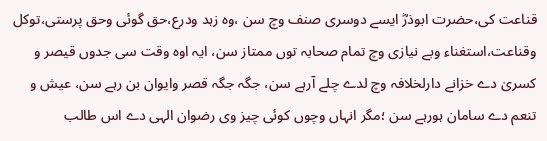قناعت کی،حضرت ابوذرؓ ايسے دوسری صنف وچ سن ،وہ زہد ودرع،حق گوئی وحق پرستی،توکل وقناعت،استغناء وبے نیازی وچ تمام صحابہ توں ممتاز سن، ایہ اوہ وقت سی جدوں قیصر و کسریٰ دے خزانے دارلخلافہ وچ لدے چلے آرہے سن، جگہ جگہ قصر وایوان بن رہے سن، عیش و تنعم دے سامان ہورہے سن ؛مگر انہاں وچوں کوئی چیز وی رضوان الہی دے اس طالب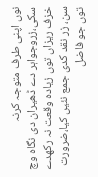نوں اپنی طرف متوجہ کرنہ سکی،زروجواہر دے ڈھیران دی نگاہ وچ خزف ریزاں توں زیادہ وقعت نہ رکھدے سن، زر نقد کدی جمع نئيں کیا،ضرورت توں جو فاضل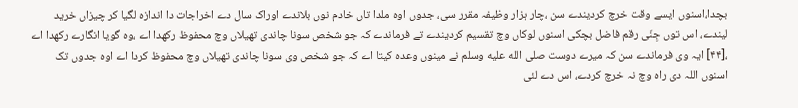بچدا،اسنوں ايسے وقت خرچ کردیندے سن ،چار ہزار وظیفہ مقرر سی، جدوں اوہ ملدا تاں خادم نوں بلاندے اوراک سال دے اخراجات دا اندازہ لگیا کر چیزاں خرید لیندے، اس توں جِنّی رقم فاضل بچکی اسنوں لوکاں وچ تقسیم کردیندے تے فرماندے کہ جو شخص سونا چاندی تھیلاں وچ محفوظ رکھدا اے ،وہ گویا انگارے رکھدا اے ،[۴۴] ایہ وی فرماندے سن کہ میرے دوست صلى الله عليه وسلم نے مینوں وعدہ کيتا اے کہ جو شخص وی سونا چاندی تھیلاں وچ محفوظ کردا اے اوہ جدوں تک اسنوں اللہ دی راہ وچ نہ خرچ کردے، اس دے لئی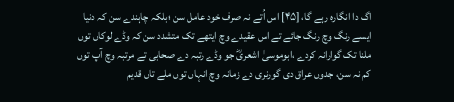اگ دا انگارہ رہے گا، [۴۵] اس اُتے نہ صرف خود عامل سن ؛بلکہ چاہندے سن کہ دنیا ايسے رنگ وچ رنگ جائے تے اس عقیدے وچ ایتھے تک متشدد سن کہ وڈے لوکاں توں ملنا تک گوارانہ کردے ،ابوموسیٰ اشعریؓ جو وڈے رتبہ دے صحابی تے مرتبہ وچ آپ توں کم نہ سن، جدوں عراق دی گورنری دے زمانہ وچ انہاں توں ملے تاں قدیم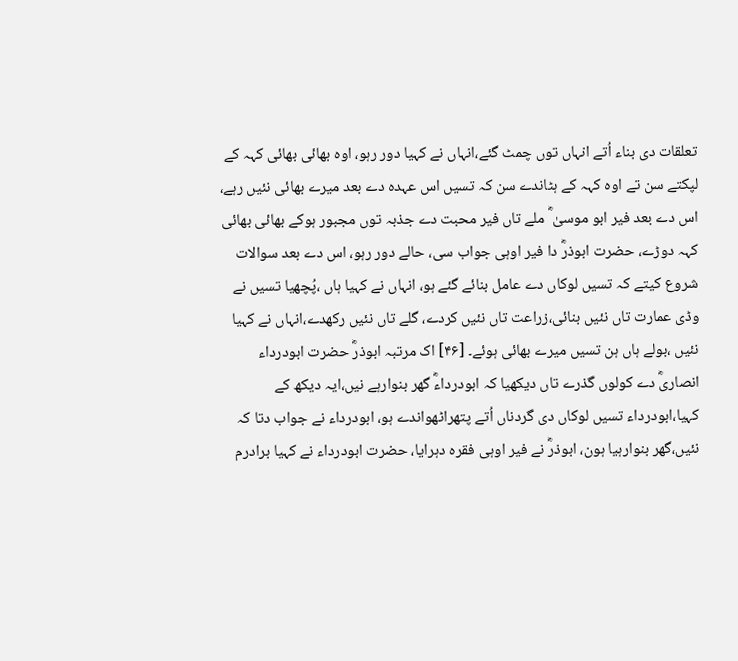تعلقات دی بناء اُتے انہاں توں چمٹ گئے،انہاں نے کہیا دور رہو، اوہ بھائی بھائی کہہ کے لپکتے سن تے اوہ کہہ کے ہٹاندے سن کہ تسيں اس عہدہ دے بعد میرے بھائی نئيں رہے، اس دے بعد فیر ابو موسیٰ ؓ ملے تاں فیر محبت دے جذبہ توں مجبور ہوکے بھائی بھائی کہہ دوڑے، حضرت ابوذرؓ دا فیر اوہی جواب سی، حالے دور رہو، اس دے بعد سوالات شروع کيتے کہ تسيں لوکاں دے عامل بنائے گئے ہو، انہاں نے کہیا ہاں ،پُچھیا تسيں نے وڈی عمارت تاں نئيں بنائی،زراعت تاں نئيں کردے، گلے تاں نئيں رکھدے،انہاں نے کہیا نئيں ،بولے ہاں ہن تسيں میرے بھائی ہوئے۔ [۴۶] اک مرتبہ ابوذرؓ حضرت ابودرداء انصاریؓ دے کولوں گذرے تاں دیکھیا کہ ابودرداءؓ گھر بنوارہے نيں،ایہ دیکھ کے کہیا،ابودرداء تسيں لوکاں دی گردناں اُتے پتھراٹھواندے ہو، ابودرداء نے جواب دتا کہ نئيں،گھر بنوارہیا ہون، ابوذرؓ نے فیر اوہی فقرہ دہرایا، حضرت ابودرداء نے کہیا برادرم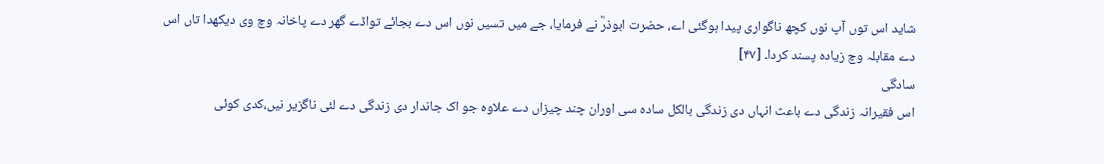شاید اس توں آپ نوں کچھ ناگواری پیدا ہوگئی اے، حضرت ابوذرؓ نے فرمایا، جے ميں تسيں نوں اس دے بجائے تواڈے گھر دے پاخانہ وچ وی دیکھدا تاں اس دے مقابلہ وچ زیادہ پسند کردا۔ [۴۷]
سادگی
اس فقیرانہ زندگی دے باعث انہاں دی زندگی بالکل سادہ سی اوران چند چیزاں دے علاوہ جو اک جاندار دی زندگی دے لئی ناگزیر نيں،کدی کوئی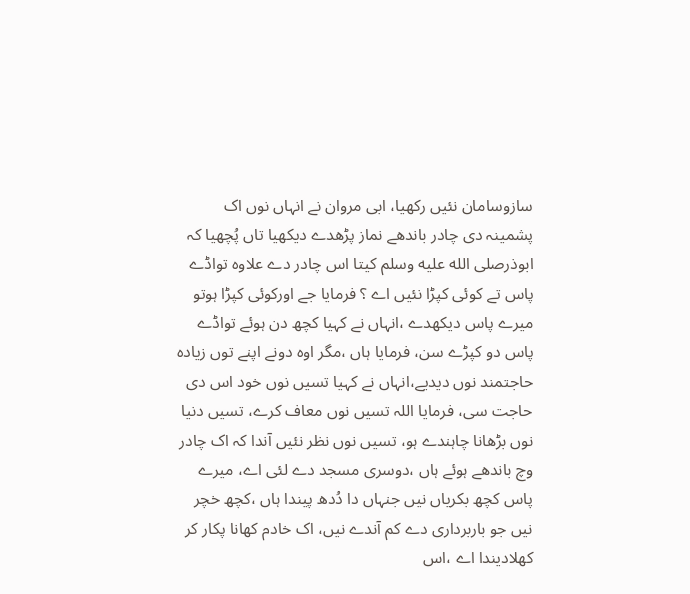سازوسامان نئيں رکھیا، ابی مروان نے انہاں نوں اک پشمینہ دی چادر باندھے نماز پڑھدے دیکھیا تاں پُچھیا کہ ابوذرصلى الله عليه وسلم کيتا اس چادر دے علاوہ تواڈے پاس تے کوئی کپڑا نئيں اے ؟ فرمایا جے اورکوئی کپڑا ہوتو میرے پاس دیکھدے ،انہاں نے کہیا کچھ دن ہوئے تواڈے پاس دو کپڑے سن، فرمایا ہاں ،مگر اوہ دونے اپنے توں زیادہ حاجتمند نوں دیدیے،انہاں نے کہیا تسيں نوں خود اس دی حاجت سی، فرمایا اللہ تسيں نوں معاف کرے، تسيں دنیا نوں بڑھانا چاہندے ہو، تسيں نوں نظر نئيں آندا کہ اک چادر وچ باندھے ہوئے ہاں ،دوسری مسجد دے لئی اے، میرے پاس کچھ بکریاں نيں جنہاں دا دُدھ پیندا ہاں ،کچھ خچر نيں جو باربرداری دے کم آندے نيں، اک خادم کھانا پکار کر کھلادیندا اے ،اس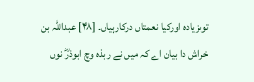توںزیادہ اورکیا نعمتاں درکارہیاں۔ [۴۸] عبداللہ بن خراش دا بیان اے کہ ميں نے ربذہ وچ ابوذرؓ نوں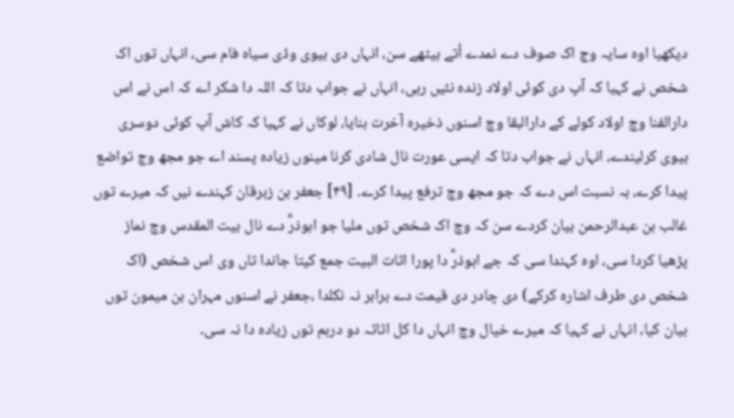دیکھیا اوہ سایہ وچ اک صوف دے نمدے اُتے بیٹھے سن، انہاں دی بیوی وڈی سیاہ فام سی، انہاں توں اک شخص نے کہیا کہ آپ دی کوئی اولاد زندہ نئيں رہی، انہاں نے جواب دتا کہ اللہ دا شکر اے کہ اس نے اس دارالفنا وچ اولاد کولے کے دارالبقا وچ اسنوں ذخیرہ آخرت بنایا، لوکاں نے کہیا کہ کاش آپ کوئی دوسری بیوی کرلیندے، انہاں نے جواب دتا کہ ایسی عورت نال شادی کرنا مینوں زیادہ پسند اے جو مجھ وچ تواضع پیدا کرے، بہ نسبت اس دے کہ جو مجھ وچ ترفع پیدا کرے۔ [۴۹] جعفر بن زبرقان کہندے نيں کہ میرے توں غالب بن عبدالرحمن بیان کردے سن کہ وچ اک شخص توں ملیا جو ابوذرؓ دے نال بیت المقدس وچ نماز پڑھیا کردا سی، اوہ کہندا سی کہ جے ابوذرؓ دا پورا اثات البیت جمع کيتا جاندا تاں وی اس شخص (اک شخص دی طرف اشارہ کرکے) دی چادر دی قیمت دے برابر نہ نکلدا ،جعفر نے اسنوں مہران بن میمون توں بیان کیا، انہاں نے کہیا کہ میرے خیال وچ انہاں دا کل اثاثہ دو درہم توں زیادہ دا نہ سی۔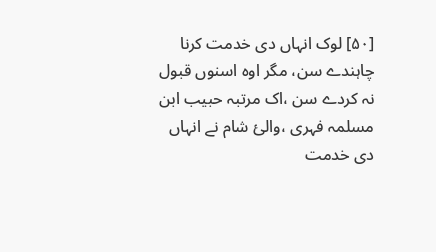[۵۰] لوک انہاں دی خدمت کرنا چاہندے سن، مگر اوہ اسنوں قبول نہ کردے سن ،اک مرتبہ حبیب ابن مسلمہ فہری ،والیٔ شام نے انہاں دی خدمت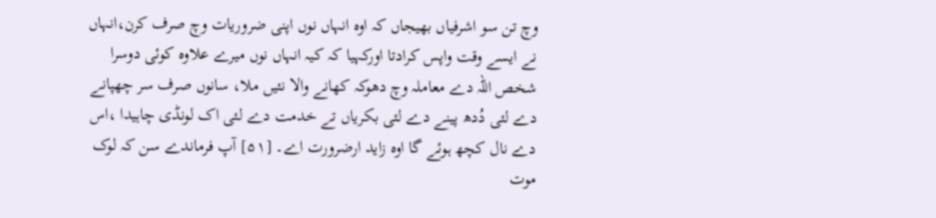وچ تن سو اشرفیاں بھیجاں کہ اوہ انہاں نوں اپنی ضروریات وچ صرف کرن،انہاں نے ايسے وقت واپس کرادتا اورکہیا کہ کیہ انہاں نوں میرے علاوہ کوئی دوسرا شخص اللہ دے معاملہ وچ دھوکہ کھانے والا نئيں ملا، سانوں صرف سر چھپانے دے لئی دُدھ پینے دے لئی بکریاں تے خدمت دے لئی اک لونڈی چاہیدا ،اس دے نال کچھ ہوئے گا اوہ زاید ارضرورت اے۔ [۵۱] آپ فرماندے سن کہ لوک موت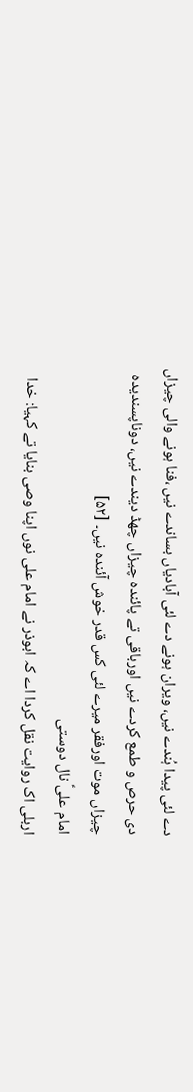دے لئی پیدا ہُندے نيں، ویران ہونے دے لئی آبادیاں بساندے نيں ،فنا ہونے والی چیزاں دی حرص و طمع کردے نيں اورباقی تے پائندہ چیزاں چھڈ دیندے نيں، دوناپسندیدہ چیزاں موت اورفقر میرے لئی کس قدر خوش آئندہ نيں۔ [۵۲]
امام علیؑ نال دوستی
اربلی اک روایت نقل کردا اے کہ ابوذر نے امام علی نوں اپنا وصی بنایا تے کہیا: خدا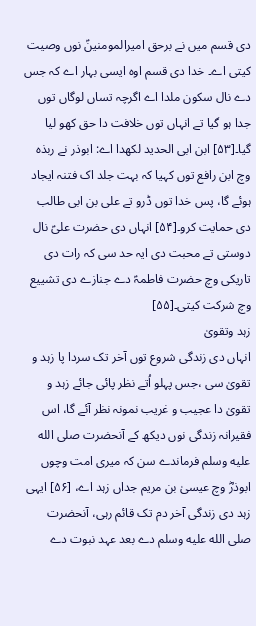دی قسم ميں نے برحق امیرالمومنینؑ نوں وصیت کيتی اے۔ خدا دی قسم اوہ ایسی بہار اے کہ جس دے نال سکون ملدا اے اگرچہ تساں لوگاں توں جدا ہو گیا تے انہاں توں خلافت دا حق کھو لیا گیا۔[۵۳] ابن ابی الحدید لکھدا اے: ابوذر نے ربذہ وچ ابن رافع توں کہیا کہ بہت جلد اک فتنہ ایجاد ہوئے گا، پس خدا توں ڈرو تے علی بن ابی طالب دی حمایت کرو۔[۵۴] انہاں دی حضرت علیؑ نال دوستی تے محبت دی ایہ حد سی کہ رات دی تاریکی وچ حضرت فاطمہؑ دے جنازے دی تشییع وچ شرکت کيتی۔[۵۵]
زہد وتقویٰ
انہاں دی زندگی شروع توں آخر تک سردا پا زہد و تقویٰ سی ،جس پہلو اُتے نظر پائی جائے زہد و تقویٰ دا عجیب و غریب نمونہ نظر آئے گا، اس فقیرانہ زندگی نوں دیکھ کے آنحضرت صلى الله عليه وسلم فرماندے سن کہ میری امت وچوں ابوذرؓ وچ عیسیٰ بن مریم جداں زہد اے، [۵۶] ایہی زہد دی زندگی آخر دم تک قائم رہی، آنحضرت صلى الله عليه وسلم دے بعد عہد نبوت دے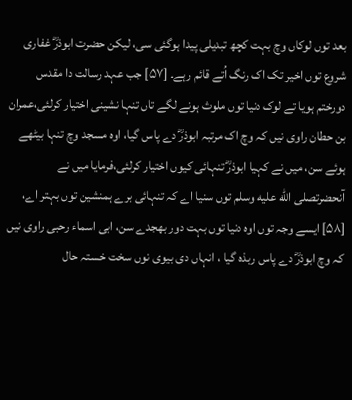بعد توں لوکاں وچ بہت کچھ تبدیلی پیدا ہوگئی سی، لیکن حضرت ابوذرؓ غفاری شروع توں اخیر تک اک رنگ اُتے قائم رہے۔ [۵۷] جب عہد رسالت دا مقدس دورختم ہويا تے لوک دنیا توں ملوث ہونے لگے تاں تنہا نشینی اختیار کرلئی،عمران بن حطان راوی نيں کہ وچ اک مرتبہ ابوذرؓ دے پاس گیا، اوہ مسجد وچ تنہا بیٹھے ہوئے سن، ميں نے کہیا ابوذرؓ تنہائی کیوں اختیار کرلئی،فرمایا ميں نے آنحضرتصلى الله عليه وسلم توں سنیا اے کہ تنہائی برے ہمنشین توں بہتر اے، [۵۸] ايسے وجہ توں اوہ دنیا توں بہت دور بھجدے سن، ابی اسماء رحبی راوی نيں کہ وچ ابوذرؓ دے پاس ربذہ گیا ، انہاں دی بیوی نوں سخت خستہ حال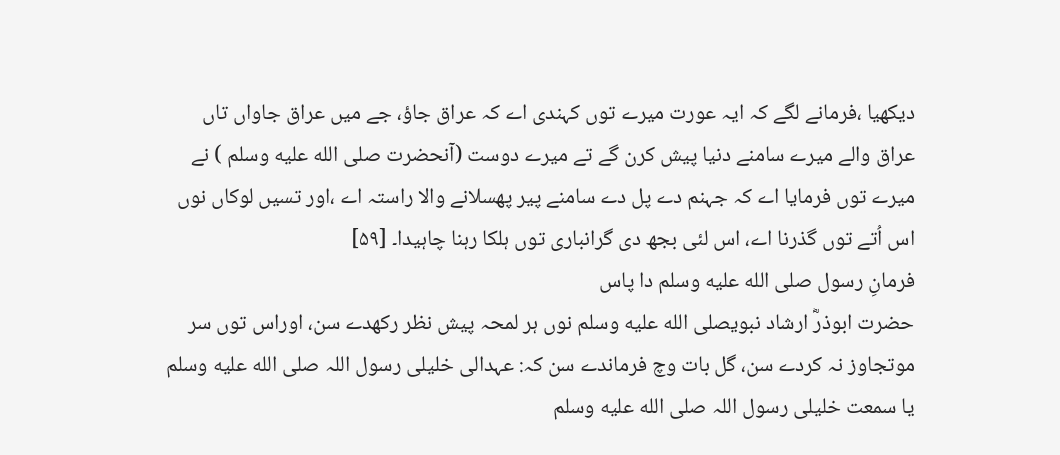دیکھیا ،فرمانے لگے کہ ایہ عورت میرے توں کہندی اے کہ عراق جاؤ، جے ميں عراق جاواں تاں عراق والے میرے سامنے دنیا پیش کرن گے تے میرے دوست (آنحضرت صلى الله عليه وسلم ) نے میرے توں فرمایا اے کہ جہنم دے پل دے سامنے پیر پھسلانے والا راستہ اے ،اور تسيں لوکاں نوں اس اُتے توں گذرنا اے، اس لئی بجھ دی گرانباری توں ہلکا رہنا چاہیدا۔ [۵۹]
فرمانِ رسول صلى الله عليه وسلم دا پاس
حضرت ابوذرؓ ارشاد نبویصلى الله عليه وسلم نوں ہر لمحہ پیش نظر رکھدے سن، اوراس توں سر موتجاوز نہ کردے سن، گل بات وچ فرماندے سن کہ: عہدالی خلیلی رسول اللہ صلى الله عليه وسلم یا سمعت خلیلی رسول اللہ صلى الله عليه وسلم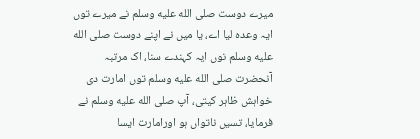میرے دوست صلى الله عليه وسلم نے میرے توں ایہ وعدہ لیا اے، یا ميں نے اپنے دوست صلى الله عليه وسلم نوں ایہ کہندے سنا، اک مرتبہ آنحضرت صلى الله عليه وسلم توں امارت دی خواہش ظاہر کیتی، آپ صلى الله عليه وسلم نے فرمایا، تسيں ناتواں ہو اورامارت ایسا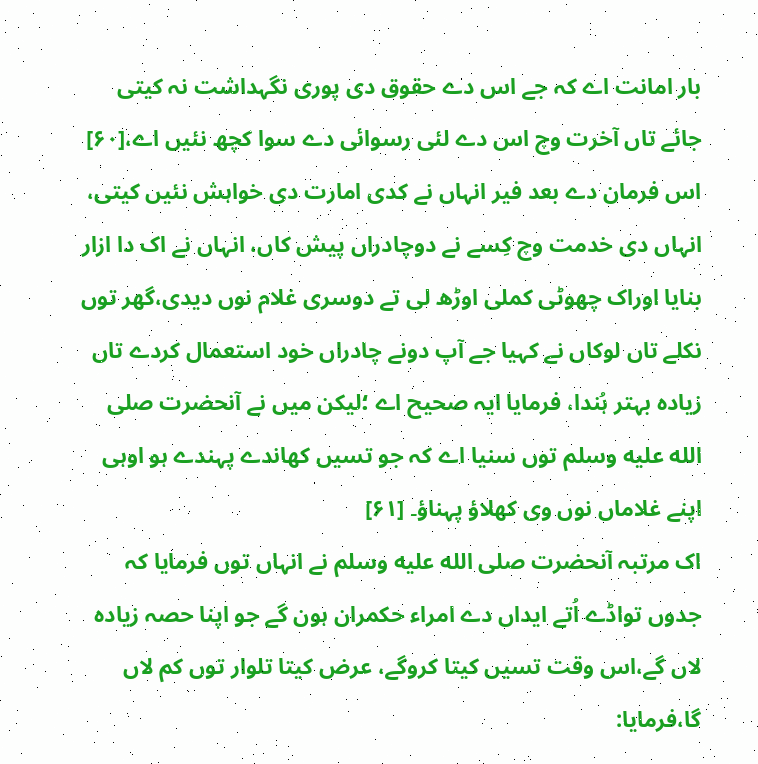بار امانت اے کہ جے اس دے حقوق دی پوری نگہداشت نہ کيتی جائے تاں آخرت وچ اس دے لئی رسوائی دے سوا کچھ نئيں اے،[۶۰] اس فرمان دے بعد فیر انہاں نے کدی امارت دی خواہش نئيں کيتی، انہاں دی خدمت وچ کِسے نے دوچادراں پیش کاں، انہاں نے اک دا ازار بنایا اوراک چھوٹی کملی اوڑھ لی تے دوسری غلام نوں دیدی،گھر توں نکلے تاں لوکاں نے کہیا جے آپ دونے چادراں خود استعمال کردے تاں زیادہ بہتر ہُندا، فرمایا ایہ صحیح اے ؛لیکن ميں نے آنحضرت صلى الله عليه وسلم توں سنیا اے کہ جو تسيں کھاندے پہندے ہو اوہی اپنے غلاماں نوں وی کھلاؤ پہناؤ۔ [۶۱]
اک مرتبہ آنحضرت صلى الله عليه وسلم نے انہاں توں فرمایا کہ جدوں تواڈے اُتے ایداں دے امراء حکمران ہون گے جو اپنا حصہ زیادہ لاں گے،اس وقت تسيں کيتا کروگے، عرض کيتا تلوار توں کم لاں گا،فرمایا: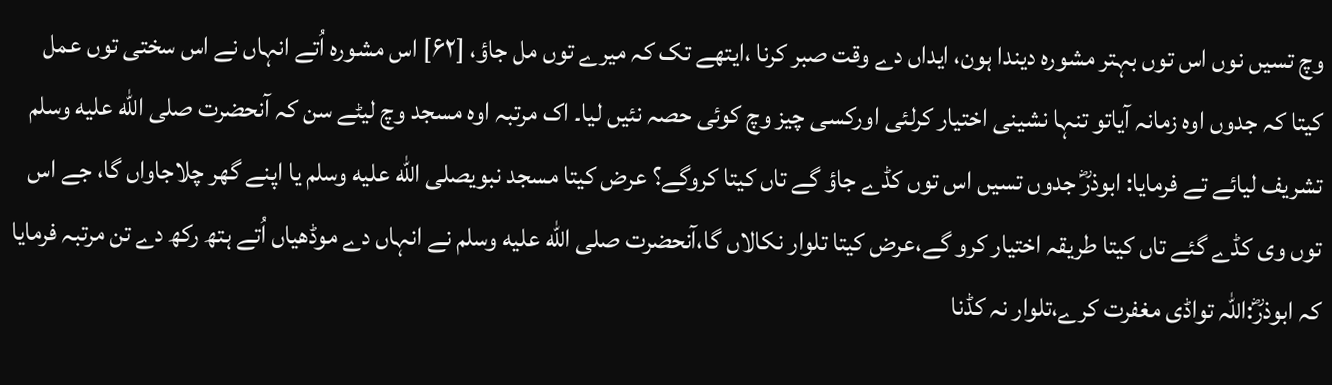وچ تسيں نوں اس توں بہتر مشورہ دیندا ہون، ایداں دے وقت صبر کرنا ،ایتھے تک کہ میرے توں مل جاؤ، [۶۲] اس مشورہ اُتے انہاں نے اس سختی توں عمل کيتا کہ جدوں اوہ زمانہ آیاتو تنہا نشینی اختیار کرلئی اورکسی چیز وچ کوئی حصہ نئيں لیا۔ اک مرتبہ اوہ مسجد وچ لیٹے سن کہ آنحضرت صلى الله عليه وسلم تشریف لیائے تے فرمایا: ابوذرؓ جدوں تسيں اس توں کڈے جاؤ گے تاں کيتا کروگے؟ عرض کيتا مسجد نبویصلى الله عليه وسلم یا اپنے گھر چلاجاواں گا، جے اس توں وی کڈے گئے تاں کيتا طریقہ اختیار کرو گے،عرض کيتا تلوار نکالاں گا،آنحضرت صلى الله عليه وسلم نے انہاں دے موڈھیاں اُتے ہتھ رکھ دے تن مرتبہ فرمایا کہ ابوذرؓ:اللہ تواڈی مغفرت کرے،تلوار نہ کڈنا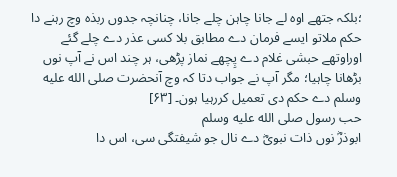؛بلکہ جتھے اوہ لے جانا چاہن چلے جانا، چنانچہ جدوں ربذہ وچ رہنے دا حکم ملاتو ايسے فرمان دے مطابق بلا کسی عذر دے چلے گئے اوراوتھے حبشی غلام دے پِچھے نماز پڑھی، ہر چند اس نے آپ نوں بڑھانا چاہیا؛ مگر آپ نے جواب دتا کہ وچ آنحضرت صلى الله عليه وسلم دے حکم دی تعمیل کررہیا ہون۔ [۶۳]
حب رسول صلى الله عليه وسلم
ابوذرؓ نوں ذات نبویؓ دے نال جو شیفتگی سی، اس دا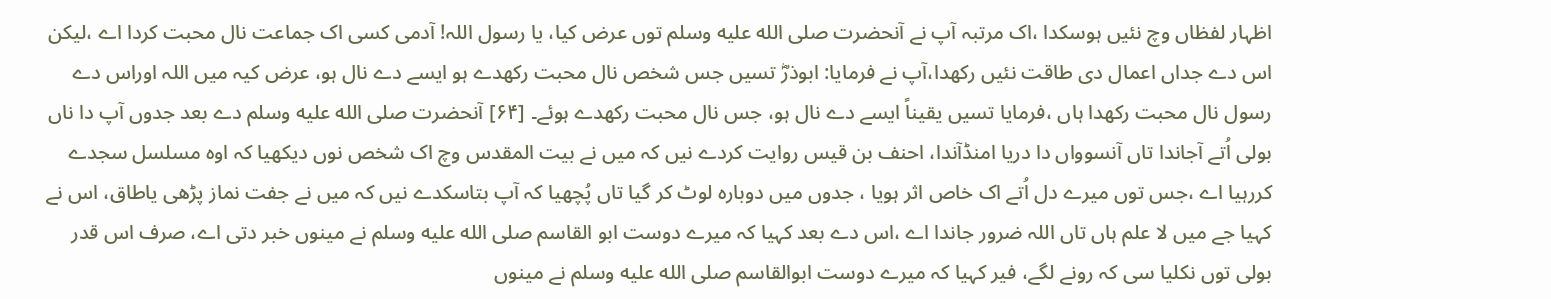اظہار لفظاں وچ نئيں ہوسکدا ،اک مرتبہ آپ نے آنحضرت صلى الله عليه وسلم توں عرض کیا، یا رسول اللہ! آدمی کسی اک جماعت نال محبت کردا اے ،لیکن اس دے جداں اعمال دی طاقت نئيں رکھدا،آپ نے فرمایا: ابوذرؓ تسيں جس شخص نال محبت رکھدے ہو ايسے دے نال ہو، عرض کیہ ميں اللہ اوراس دے رسول نال محبت رکھدا ہاں ،فرمایا تسيں یقیناً ايسے دے نال ہو، جس نال محبت رکھدے ہوئے۔ [۶۴] آنحضرت صلى الله عليه وسلم دے بعد جدوں آپ دا ناں بولی اُتے آجاندا تاں آنسوواں دا دریا امنڈآندا، احنف بن قیس روایت کردے نيں کہ ميں نے بیت المقدس وچ اک شخص نوں دیکھیا کہ اوہ مسلسل سجدے کررہیا اے ،جس توں میرے دل اُتے اک خاص اثر ہويا ، جدوں ميں دوبارہ لوٹ کر گیا تاں پُچھیا کہ آپ بتاسکدے نيں کہ ميں نے جفت نماز پڑھی یاطاق، اس نے کہیا جے ميں لا علم ہاں تاں اللہ ضرور جاندا اے ،اس دے بعد کہیا کہ میرے دوست ابو القاسم صلى الله عليه وسلم نے مینوں خبر دتی اے، صرف اس قدر بولی توں نکلیا سی کہ رونے لگے، فیر کہیا کہ میرے دوست ابوالقاسم صلى الله عليه وسلم نے مینوں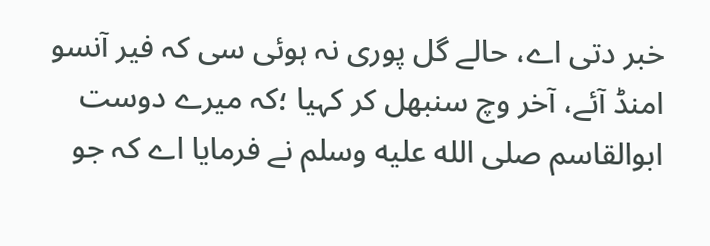خبر دتی اے، حالے گل پوری نہ ہوئی سی کہ فیر آنسو امنڈ آئے، آخر وچ سنبھل کر کہیا ؛کہ میرے دوست ابوالقاسم صلى الله عليه وسلم نے فرمایا اے کہ جو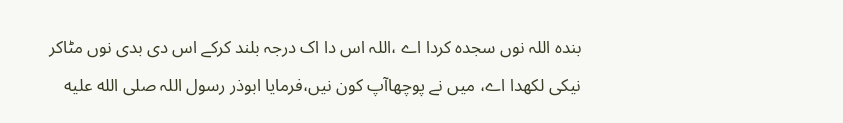بندہ اللہ نوں سجدہ کردا اے ،اللہ اس دا اک درجہ بلند کرکے اس دی بدی نوں مٹاکر نیکی لکھدا اے، ميں نے پوچھاآپ کون نيں،فرمایا ابوذر رسول اللہ صلى الله عليه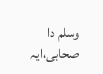وسلم دا صحابی،ایہ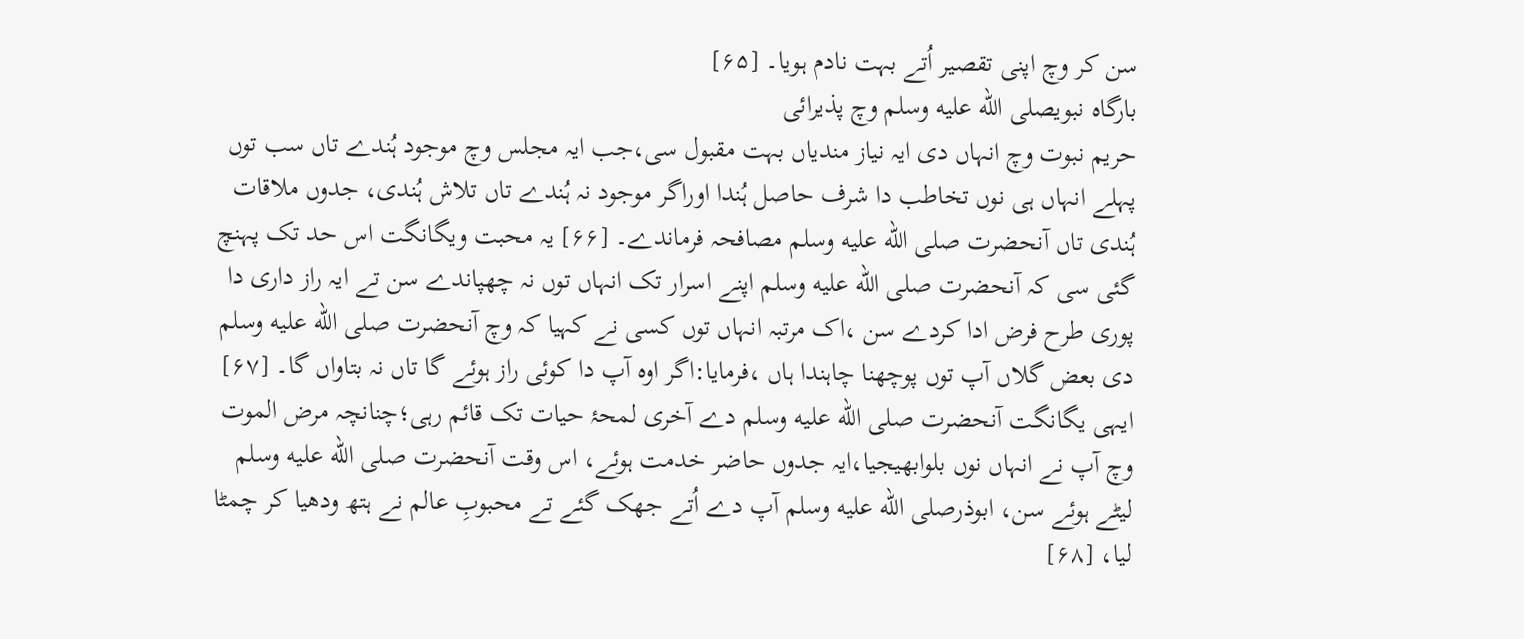سن کر وچ اپنی تقصیر اُتے بہت نادم ہويا۔ [۶۵]
بارگاہ نبویصلى الله عليه وسلم وچ پذیرائی
حریم نبوت وچ انہاں دی ایہ نیاز مندیاں بہت مقبول سی،جب ایہ مجلس وچ موجود ہُندے تاں سب توں پہلے انہاں ہی نوں تخاطب دا شرف حاصل ہُندا اوراگر موجود نہ ہُندے تاں تلاش ہُندی، جدوں ملاقات ہُندی تاں آنحضرت صلى الله عليه وسلم مصافحہ فرماندے۔ [۶۶] یہ محبت ویگانگت اس حد تک پہنچ گئی سی کہ آنحضرت صلى الله عليه وسلم اپنے اسرار تک انہاں توں نہ چھپاندے سن تے ایہ راز داری دا پوری طرح فرض ادا کردے سن ،اک مرتبہ انہاں توں کسی نے کہیا کہ وچ آنحضرت صلى الله عليه وسلم دی بعض گلاں آپ توں پوچھنا چاہندا ہاں ،فرمایا:اگر اوہ آپ دا کوئی راز ہوئے گا تاں نہ بتاواں گا۔ [۶۷] ایہی یگانگت آنحضرت صلى الله عليه وسلم دے آخری لمحۂ حیات تک قائم رہی؛چنانچہ مرض الموت وچ آپ نے انہاں نوں بلوابھیجیا،ایہ جدوں حاضر خدمت ہوئے، اس وقت آنحضرت صلى الله عليه وسلم لیٹے ہوئے سن، ابوذرصلى الله عليه وسلم آپ دے اُتے جھک گئے تے محبوبِ عالم نے ہتھ ودھیا کر چمٹا لیا، [۶۸]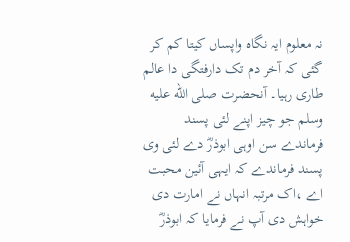نہ معلوم ایہ نگاہ واپساں کيتا کم کر گئی کہ آخر دم تک دارفتگی دا عالم طاری رہیا۔ آنحضرت صلى الله عليه وسلم جو چیز اپنے لئی پسند فرماندے سن اوہی ابوذرؓ دے لئی وی پسند فرماندے کہ ایہی آئین محبت اے ،اک مرتبہ انہاں نے امارت دی خواہش دی آپ نے فرمایا کہ ابوذرؓ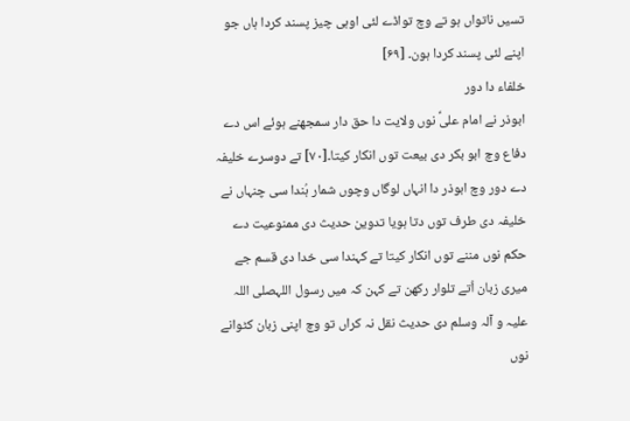تسيں ناتواں ہو تے وچ تواڈے لئی اوہی چیز پسند کردا ہاں جو اپنے لئی پسند کردا ہون۔ [۶۹]
خلفاء دا دور
ابوذر نے امام علیؑ نوں ولایت دا حق دار سمجھنے ہوئے اس دے دفاع وچ ابو بکر دی بیعت توں انکار کیتا۔[۷۰] تے دوسرے خلیفہ دے دور وچ ابوذر دا انہاں لوگاں وچوں شمار ہُندا سی چنہاں نے خلیفہ دی طرف توں دتا ہويا تدوین حدیث دی ممنوعیت دے حکم نوں مننے توں انکار کیتا تے کہندا سی خدا دی قسم جے میری زبان اُتے تلوار رکھن تے کہن کہ میں رسول اللہصلی اللہ علیہ و آلہ وسلم دی حدیث نقل نہ کراں تو وچ اپنی زبان کٹوانے نوں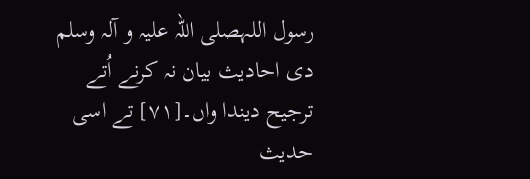رسول اللہصلی اللہ علیہ و آلہ وسلم دی احادیث بیان نہ کرنے اُتے ترجیح دیندا واں۔[۷۱] تے اسی حدیث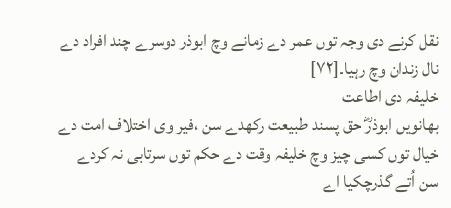نقل کرنے دی وجہ توں عمر دے زمانے وچ ابوذر دوسرے چند افراد دے نال زندان وچ رہیا۔[۷۲]
خلیفہ دی اطاعت
بھانويں ابوذرؓ حق پسند طبیعت رکھدے سن ،فیر وی اختلاف امت دے خیال توں کسی چیز وچ خلیفہ وقت دے حکم توں سرتابی نہ کردے سن اُتے گذرچکيا اے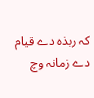کہ ربذہ دے قیام دے زمانہ وچ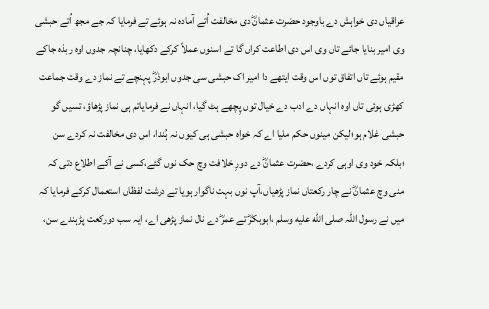عراقیاں دی خواہش دے باوجود حضرت عثمانؓ دی مخالفت اُتے آمادہ نہ ہوئے تے فرمایا کہ جے مجھ اُتے حبشی وی امیر بنایا جائے تاں وی اس دی اطاعت کراں گا تے اسنوں عملاً کرکے دکھایا، چنانچہ جدوں اوہ ربذہ جاکے مقیم ہوئے تاں اتفاق توں اس وقت ایتھے دا امیر اک حبشی سی جدوں ابوذرؓ پہنچے تے نماز دے وقت جماعت کھڑی ہوئی تاں اوہ انہاں دے ادب دے خیال توں پِچھے ہٹ گیا، انہاں نے فرمایاتم ہی نماز پڑھاؤ، تسيں گو حبشی غلام ہو؛لیکن مینوں حکم ملیا اے کہ خواہ حبشی ہی کیوں نہ ہُندا، اس دی مخالفت نہ کردے سن ؛بلکہ خود وی اوہی کردے ،حضرت عثمانؓ دے دورِ خلافت وچ حک نوں گئے،کسی نے آکے اطلاع دتی کہ منی وچ عثمانؓ نے چار رکعتاں نماز پڑھیاں،آپ نوں بہت ناگوار ہويا تے درشت لفظاں استعمال کرکے فرمایا کہ ميں نے رسول اللہ صلى الله عليه وسلم ،ابوبکرؓ تے عمرؓ دے نال نماز پڑھی اے، ایہ سب دورکعت پڑہندے سن،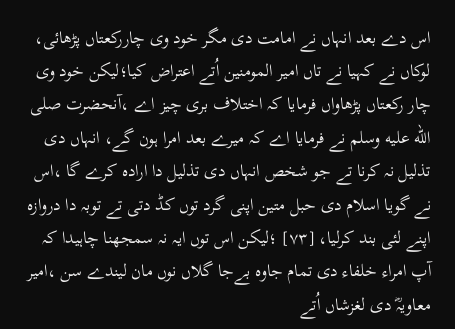اس دے بعد انہاں نے امامت دی مگر خود وی چاررکعتاں پڑھائی، لوکاں نے کہیا نے تاں امیر المومنین اُتے اعتراض کیا؛لیکن خود وی چار رکعتاں پڑھاواں فرمایا کہ اختلاف بری چیز اے ،آنحضرت صلى الله عليه وسلم نے فرمایا اے کہ میرے بعد امرا ہون گے، انہاں دی تذلیل نہ کرنا تے جو شخص انہاں دی تذلیل دا ارادہ کرے گا ،اس نے گویا اسلام دی حبل متین اپنی گرد توں کڈ دتی تے توبہ دا دروازہ اپنے لئی بند کرلیا، [۷۳] ؛لیکن اس توں ایہ نہ سمجھنا چاہیدا کہ آپ امراء خلفاء دی تمام جاوہ بےجا گلاں نوں مان لیندے سن ،امیر معاویہؓ دی لغزشاں اُتے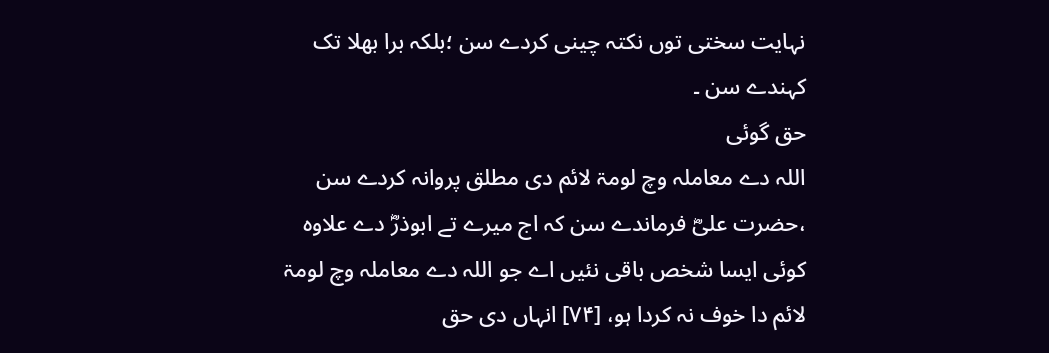نہایت سختی توں نکتہ چینی کردے سن ؛بلکہ برا بھلا تک کہندے سن ۔
حق گوئی
اللہ دے معاملہ وچ لومۃ لائم دی مطلق پروانہ کردے سن ،حضرت علیؓ فرماندے سن کہ اج میرے تے ابوذرؓ دے علاوہ کوئی ایسا شخص باقی نئيں اے جو اللہ دے معاملہ وچ لومۃ لائم دا خوف نہ کردا ہو، [۷۴] انہاں دی حق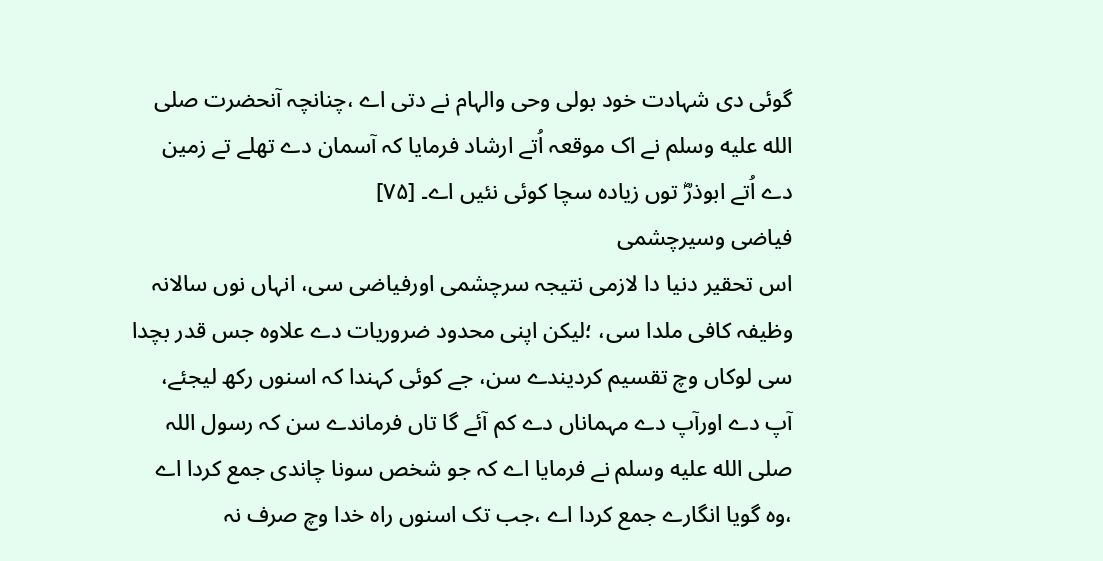گوئی دی شہادت خود بولی وحی والہام نے دتی اے ،چنانچہ آنحضرت صلى الله عليه وسلم نے اک موقعہ اُتے ارشاد فرمایا کہ آسمان دے تھلے تے زمین دے اُتے ابوذرؓ توں زیادہ سچا کوئی نئيں اے۔ [۷۵]
فیاضی وسیرچشمی
اس تحقیر دنیا دا لازمی نتیجہ سرچشمی اورفیاضی سی، انہاں نوں سالانہ وظیفہ کافی ملدا سی، ؛لیکن اپنی محدود ضروریات دے علاوہ جس قدر بچدا سی لوکاں وچ تقسیم کردیندے سن، جے کوئی کہندا کہ اسنوں رکھ لیجئے، آپ دے اورآپ دے مہماناں دے کم آئے گا تاں فرماندے سن کہ رسول اللہ صلى الله عليه وسلم نے فرمایا اے کہ جو شخص سونا چاندی جمع کردا اے ،وہ گویا انگارے جمع کردا اے ،جب تک اسنوں راہ خدا وچ صرف نہ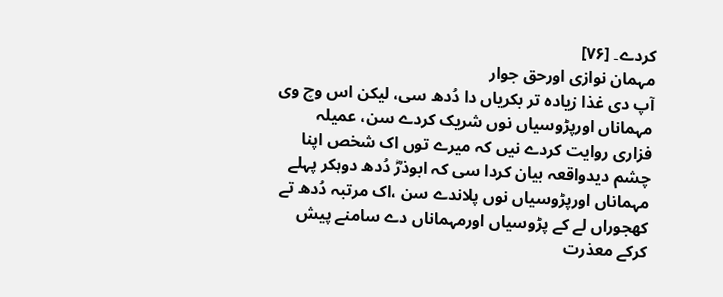کردے۔ [۷۶]
مہمان نوازی اورحق جوار
آپ دی غذا زیادہ تر بکریاں دا دُدھ سی، لیکن اس وچ وی مہماناں اورپڑوسیاں نوں شریک کردے سن، عمیلہ فزاری روایت کردے نيں کہ میرے توں اک شخص اپنا چشم دیدواقعہ بیان کردا سی کہ ابوذرؓ دُدھ دوہکر پہلے مہماناں اورپڑوسیاں نوں پلاندے سن ،اک مرتبہ دُدھ تے کھجوراں لے کے پڑوسیاں اورمہماناں دے سامنے پیش کرکے معذرت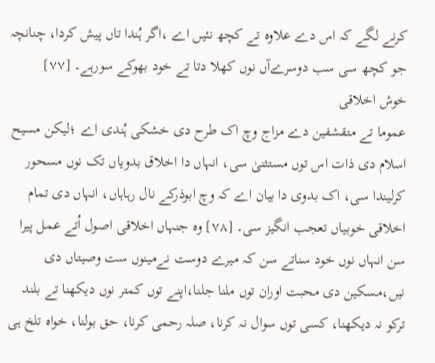کرنے لگے کہ اس دے علاوہ تے کچھ نئيں اے ،اگر ہُندا تاں پیش کردا، چنانچہ جو کچھ سی سب دوسرےآں نوں کھلا دتا تے خود بھوکے سورہے۔ [۷۷]
خوش اخلاقی
عموما تے متقشفین دے مزاج وچ اک طرح دی خشکی ہُندی اے ؛لیکن مسیح اسلام دی ذات اس توں مستثنیٰ سی، انہاں دا اخلاق بدویاں تک نوں مسحور کرلیندا سی، اک بدوی دا بیان اے کہ وچ ابوذرکے نال رہاہاں، انہاں دی تمام اخلاقی خوبیاں تعجب انگیز سی۔ [۷۸] وہ جنہاں اخلاقی اصول اُتے عمل پیرا سن انہاں نوں خود سناتے سن کہ میرے دوست نےمینوں ست وصیتاں دی نيں،مسکین دی محبت اوران توں ملنا جلنا،اپنے توں کمتر نوں دیکھنا تے بلند ترکو نہ دیکھنا، کسی توں سوال نہ کرنا، صلہ رحمی کرنا، حق بولنا، خواہ تلخ ہی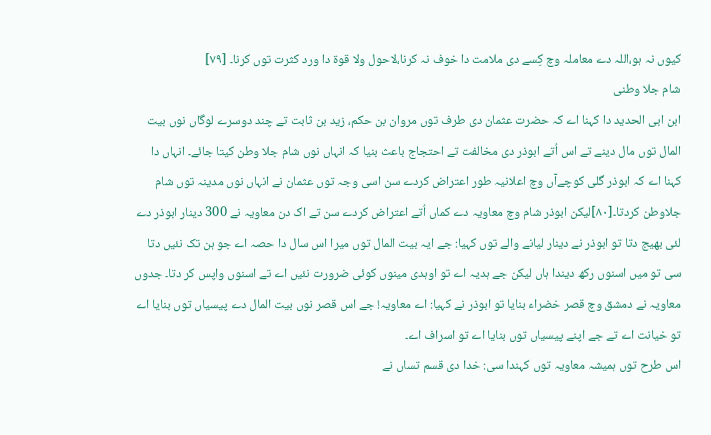کیوں نہ ہو،اللہ دے معاملہ وچ کِسے دی ملامت دا خوف نہ کرنا،لاحول ولا قوۃ دا ورد کثرت توں کرنا۔ [۷۹]
شام جلا وطنی
ابن ابی الحدید دا کہنا اے کہ حضرت عثمان دی طرف توں مروان بن حکم، زید بن ثابت تے چند دوسرے لوگاں نوں بیت المال توں مال دینے تے اس اُتے ابوذر دی مخالفت تے احتجاج باعث بنیا کہ انہاں نوں شام جلا وطن کیتا جائے۔ انہاں دا کہنا اے کہ ابوذر گلی کوچےآں وچ اعلانیہ طور اعتراض کردے سن اسی وجہ توں عثمان نے انہاں نوں مدینہ توں شام جلاوطن کردتا۔[۸۰]لیکن ابوذر شام وچ معاویہ دے کماں اُتے اعتراض کردے سن تے اک دن معاویہ نے 300 دینار ابوذر دے لئی بھیج دتا تو ابوذر نے دینار لیانے والے توں کہیا: جے ایہ بیت المال توں میرا اس سال دا حصہ اے جو ہن تک نئيں دتا سی تو میں اسنوں رکھ دیندا ہاں لیکن جے ہدیہ اے تو اوہدی مینوں کوئی ضرورت نئيں اے تے اسنوں واپس کر دتا۔ جدوں معاویہ نے دمشق وچ قصر خضراء بنایا تو ابوذر نے کہیا: اے معاویہ! جے اس قصر نوں بیت المال دے پیسیاں توں بنایا اے تو خیانت اے تے جے اپنے پیسیاں توں بنایا اے تو اسراف اے۔
اس طرح توں ہمیشہ معاویہ توں کہندا سی: خدا دی قسم تساں نے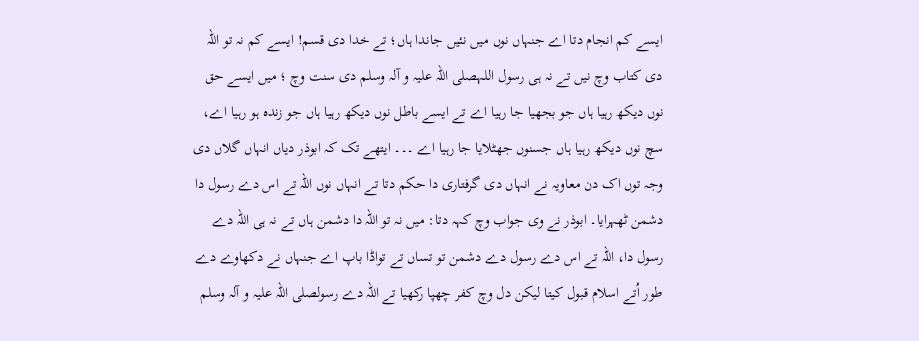ایسے کم انجام دتا اے جنہاں نوں میں نئيں جاندا ہاں؛ تے خدا دی قسم! ایسے کم نہ تو اللہ دی کتاب وچ نيں تے نہ ہی رسول اللہصلی اللہ علیہ و آلہ وسلم دی سنت وچ ؛ میں ایسے حق نوں دیکھ رہیا ہاں جو بجھیا جا رہیا اے تے ایسے باطل نوں دیکھ رہیا ہاں جو زندہ ہو رہیا اے، سچ نوں دیکھ رہیا ہاں جسنوں جھٹلایا جا رہیا اے ۔۔۔ ایتھے تک کہ ابوذر دیاں انہاں گلاں دی وجہ توں اک دن معاویہ نے انہاں دی گرفتاری دا حکم دتا تے انہاں نوں اللہ تے اس دے رسول دا دشمن ٹھہرایا۔ ابوذر نے وی جواب وچ کہہ دتا: میں نہ تو اللہ دا دشمن ہاں تے نہ ہی اللہ دے رسول دا، اللہ تے اس دے رسول دے دشمن تو تساں تے تواڈا باپ اے جنہاں نے دکھاوے دے طور اُتے اسلام قبول کیتا لیکن دل وچ کفر چھپا رکھیا تے اللہ دے رسولصلی اللہ علیہ و آلہ وسلم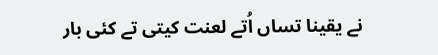نے یقینا تساں اُتے لعنت کیتی تے کئی بار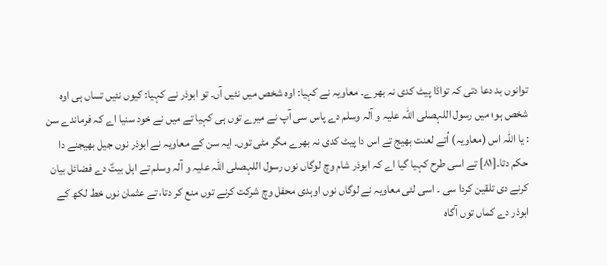توانوں بد دعا دتی کہ تواڈا پیٹ کدی نہ بھرے۔ معاویہ نے کہیا: اوہ شخص میں نئيں آں۔ تو ابوذر نے کہیا: کیوں نئيں تساں ہی اوہ شخص ہو؛ میں رسول اللہصلی اللہ علیہ و آلہ وسلم دے پاس سی آپ نے میرے توں ہی کہیا تے ميں نے خود سنیا اے کہ فرماندے سن : یا اللہ اس (معاویہ) اُتے لعنت بھیج تے اس دا پیٹ کدی نہ بھرے مگر مٹی توں۔ ایہ سن کے معاویہ نے ابوذر نوں جیل بھیجنے دا حکم دتا۔[۸۱] تے اسی طرح کہیا گیا اے کہ ابوذر شام وچ لوگاں نوں رسول اللہصلی اللہ علیہ و آلہ وسلم تے اہل بیتؑ دے فضائل بیان کرنے دی تلقین کردا سی ۔ اسی لئی معاویہ نے لوگاں نوں اوہدی محفل وچ شرکت کرنے توں منع کر دتا، تے عثمان نوں خط لکھ کے ابوذر دے کماں توں آگاہ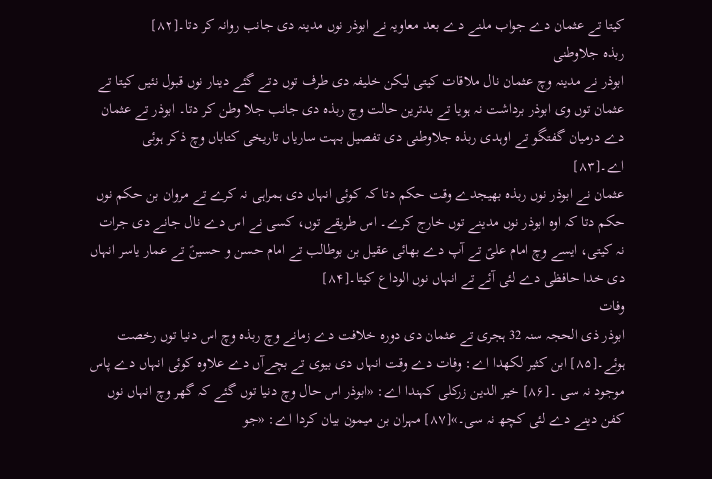کیتا تے عثمان دے جواب ملنے دے بعد معاویہ نے ابوذر نوں مدینہ دی جانب روانہ کر دتا۔[۸۲]
ربذہ جلاوطنی
ابوذر نے مدینہ وچ عثمان نال ملاقات کیتی لیکن خلیفہ دی طرف توں دتے گئے دینار نوں قبول نئيں کیتا تے عثمان توں وی ابوذر برداشت نہ ہويا تے بدترین حالت وچ ربذہ دی جانب جلا وطن کر دتا۔ ابوذر تے عثمان دے درمیان گفتگو تے اوہدی ربذہ جلاوطنی دی تفصیل بہت ساریاں تاریخی کتاباں وچ ذکر ہوئی اے۔[۸۳]
عثمان نے ابوذر نوں ربذہ بھیجدے وقت حکم دتا کہ کوئی انہاں دی ہمراہی نہ کرے تے مروان بن حکم نوں حکم دتا کہ اوہ ابوذر نوں مدینے توں خارج کرے۔ اس طریقے توں، کسی نے اس دے نال جانے دی جرات نہ کیتی، ایسے وچ امام علیؑ تے آپ دے بھائی عقیل بن بوطالب تے امام حسن و حسینؑ تے عمار یاسر انہاں دی خدا حافظی دے لئی آئے تے انہاں نوں الوداع کیتا۔[۸۴]
وفات
ابوذر ذی الحجہ سنہ 32 ہجری تے عثمان دی دورہ خلافت دے زمانے وچ ربذہ وچ اس دنیا توں رخصت ہوئے۔[۸۵] ابن کثیر لکھدا اے: وفات دے وقت انہاں دی بیوی تے بچےآں دے علاوہ کوئی انہاں دے پاس موجود نہ سی ۔[۸۶] خیر الدین زرکلی کہندا اے: «ابوذر اس حال وچ دنیا توں گئے کہ گھر وچ انہاں نوں کفن دینے دے لئی کچھ نہ سی۔»[۸۷] مہران بن میمون بیان کردا اے: «جو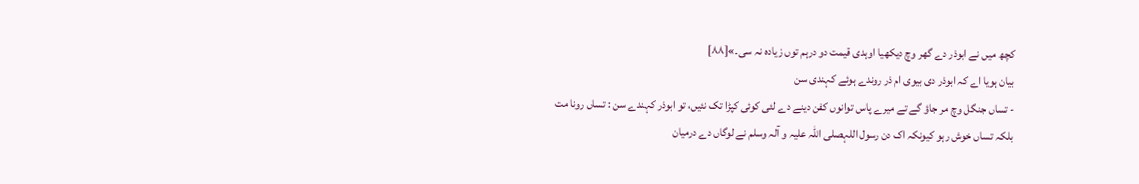کچھ ميں نے ابوذر دے گھر وچ دیکھیا اوہدی قیمت دو درہم توں زیادہ نہ سی۔»[۸۸]
بیان ہويا اے کہ ابوذر دی بیوی ام ذر روندے ہوئے کہندی سن
- تساں جنگل وچ مر جاؤ گے تے میرے پاس توانوں کفن دینے دے لئی کوئی کپڑا تک نئيں، تو ابوذر کہندے سن : تساں رونا مت بلکہ تساں خوش رہو کیونکہ اک دن رسول اللہصلی اللہ علیہ و آلہ وسلم نے لوگاں دے درمیان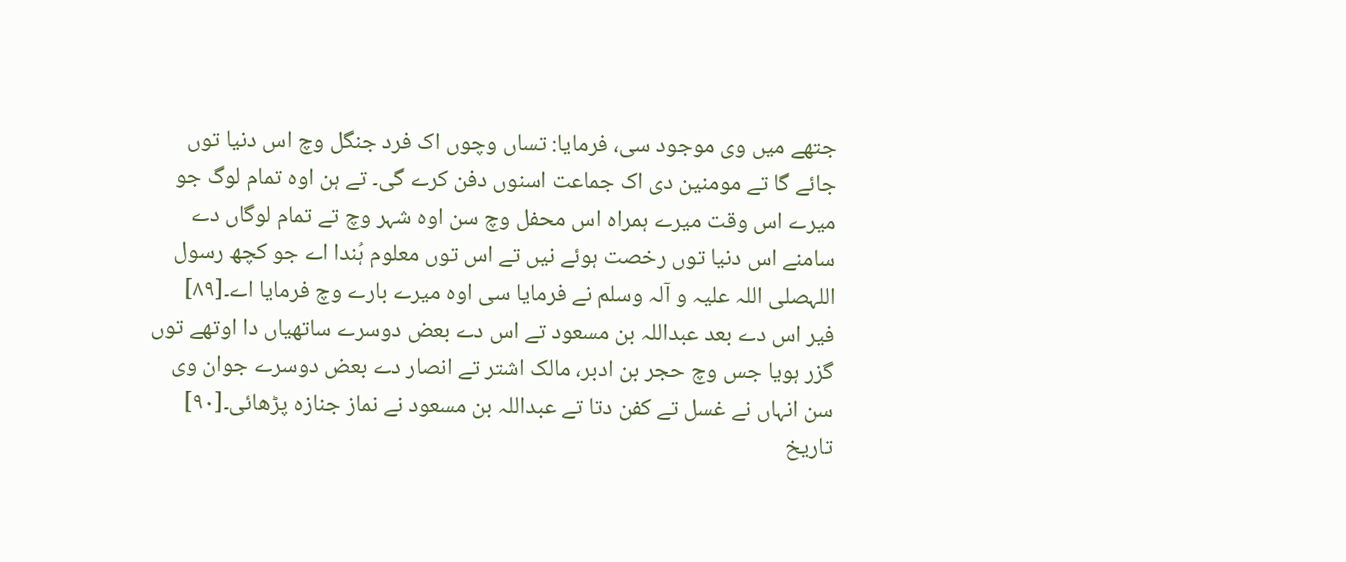جتھے میں وی موجود سی، فرمایا: تساں وچوں اک فرد جنگل وچ اس دنیا توں جائے گا تے مومنین دی اک جماعت اسنوں دفن کرے گی۔ تے ہن اوہ تمام لوگ جو میرے اس وقت میرے ہمراہ اس محفل وچ سن اوہ شہر وچ تے تمام لوگاں دے سامنے اس دنیا توں رخصت ہوئے نيں تے اس توں معلوم ہُندا اے جو کچھ رسول اللہصلی اللہ علیہ و آلہ وسلم نے فرمایا سی اوہ میرے بارے وچ فرمایا اے۔[۸۹]
فیر اس دے بعد عبداللہ بن مسعود تے اس دے بعض دوسرے ساتھیاں دا اوتھے توں گزر ہويا جس وچ حجر بن ادبر، مالک اشتر تے انصار دے بعض دوسرے جوان وی سن انہاں نے غسل تے کفن دتا تے عبداللہ بن مسعود نے نماز جنازہ پڑھائی۔[۹۰] تاریخ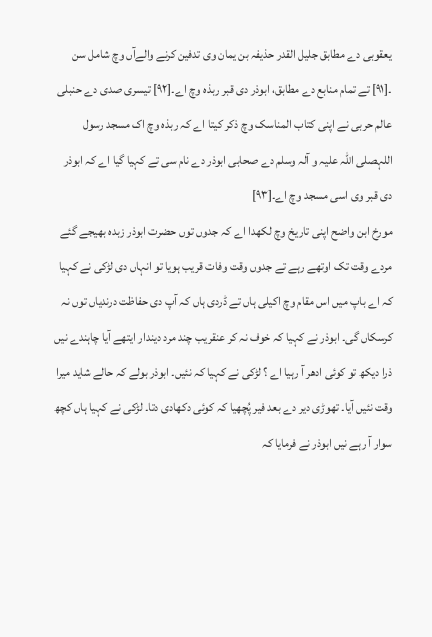یعقوبی دے مطابق جلیل القدر حذیفہ بن یمان وی تدفین کرنے والےآں وچ شامل سن ۔[۹۱] تے تمام منابع دے مطابق، ابوذر دی قبر ربذہ وچ اے۔[۹۲] تیسری صدی دے حنبلی عالم حربی نے اپنی کتاب المناسک وچ ذکر کیتا اے کہ ربذہ وچ اک مسجد رسول اللہصلی اللہ علیہ و آلہ وسلم دے صحابی ابوذر دے نام سی تے کہیا گیا اے کہ ابوذر دی قبر وی اسی مسجد وچ اے۔[۹۳]
مورخ ابن واضح اپنی تاریخ وچ لکھدا اے کہ جدوں توں حضرت ابوذر زبدہ بھیجے گئے مردے وقت تک اوتھے رہے تے جدوں وقت وفات قریب ہويا تو انہاں دی لڑکی نے کہیا کہ اے باپ میں اس مقام وچ اکیلی ہاں تے ڈردی ہاں کہ آپ دی حفاظت درندیاں توں نہ کرسکاں گی۔ ابوذر نے کہیا کہ خوف نہ کر عنقریب چند مرد دیندار ایتھے آیا چاہندے نيں ذرا دیکھ تو کوئی ادھر آ رہیا اے ؟ لڑکی نے کہیا کہ نئيں۔ ابوذر بولے کہ حالے شاید میرا وقت نئيں آیا۔ تھوڑی دیر دے بعد فیر پُچھیا کہ کوئی دکھادی دتا۔ لڑکی نے کہیا ہاں کچھ سوار آ رہے نيں ابوذر نے فرمایا کہ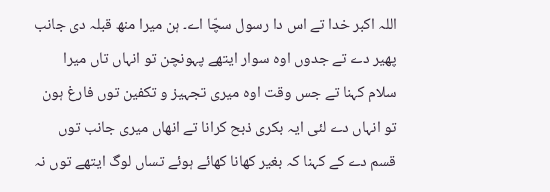اللہ اکبر خدا تے اس دا رسول سچّا اے۔ ہن میرا منھ قبلہ دی جانب پھیر دے تے جدوں اوہ سوار ایتھے پہونچن تو انہاں تاں میرا سلام کہنا تے جس وقت اوہ میری تجہیز و تکفین توں فارغ ہون تو انہاں دے لئی ایہ بکری ذبح کرانا تے انھاں میری جانب توں قسم دے کے کہنا کہ بغیر کھانا کھائے ہوئے تساں لوگ ایتھے توں نہ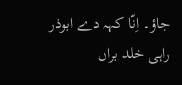جاؤ۔ اِنّا کہہ دے ابوذر راہی خلد براں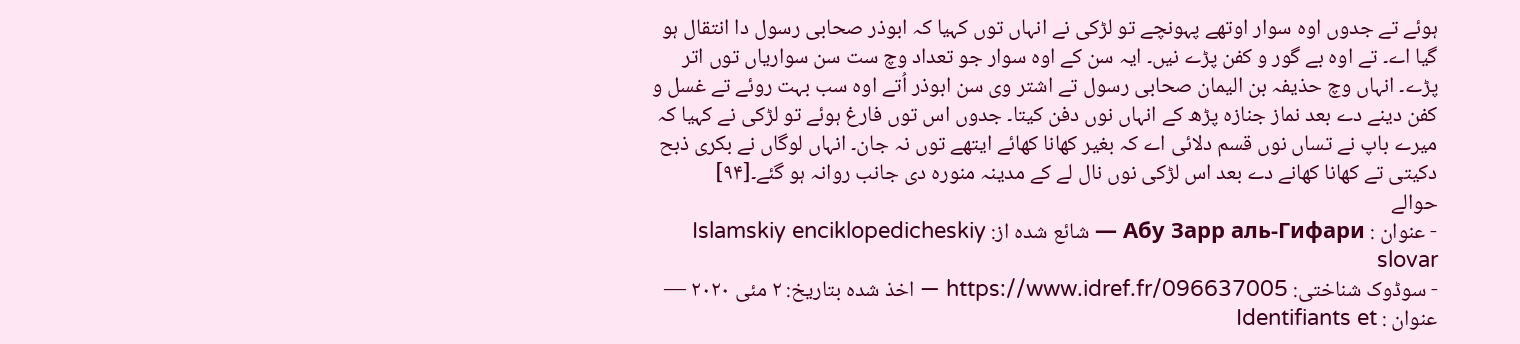ہوئے تے جدوں اوہ سوار اوتھے پہونچے تو لڑکی نے انہاں توں کہیا کہ ابوذر صحابی رسول دا انتقال ہو گیا اے۔ تے اوہ بے گور و کفن پڑے نيں۔ ایہ سن کے اوہ سوار جو تعداد وچ ست سن سواریاں توں اتر پڑے۔ انہاں وچ حذیفہ بن الیمان صحابی رسول تے اشتر وی سن ابوذر اُتے اوہ سب بہت روئے تے غسل و کفن دینے دے بعد نماز جنازہ پڑھ کے انہاں نوں دفن کیتا۔ جدوں اس توں فارغ ہوئے تو لڑکی نے کہیا کہ میرے باپ نے تساں نوں قسم دلائی اے کہ بغیر کھانا کھائے ایتھے توں نہ جان۔ انہاں لوگاں نے بکری ذبح دکیتی تے کھانا کھانے دے بعد اس لڑکی نوں نال لے کے مدینہ منورہ دی جانب روانہ ہو گئے۔[۹۴]
حوالے
- عنوان : Абу Зарр аль-Гифари — شائع شدہ از: Islamskiy enciklopedicheskiy slovar
- سوڈوک شناختی: https://www.idref.fr/096637005 — اخذ شدہ بتاریخ: ۲ مئی ۲۰۲۰ — عنوان : Identifiants et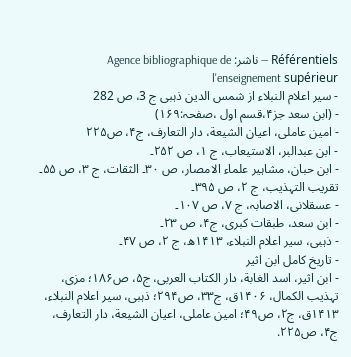Référentiels — ناشر: Agence bibliographique de l'enseignement supérieur
- سیر اعلام النبلاء از شمس الدین ذہبی ج 3، ص 282
- (ابن سعد جز۴،قسم اول ،صفحہ:۱۶۹)
- امین عاملی، اعیان الشیعة، دار التعارف، ج۴، ص۲۲۵
- ابن عبدالبر، الاستیعاب، ج ۱، ص ۲۵۲۔
- ابن حبان، مشاہیر علماء الامصار، ص ۳۰۔ الثقات، ج ۳، ص ۵۵۔ تقریب التہذیب، ج ۲، ص ۳۹۵۔
- عسقلانی، الاصابہ، ج ۷، ص ۱۰۷۔
- ابن سعد، طبقات کبری، ج۴، ص ۲۳۔
- ذہبی، سیر اعلام النبلاء، ۱۴۱۳ھ، ج ۲، ص ۴۷۔
- تاریخ کامل ابن اثیر
- ابن اثیر، اسد الغابة، دار الکتاب العربی، ج۵، ص۱۸۶؛ مزی، تہذیب الکمال، ۱۴۰۶ق، ج۳۳، ص۲۹۴؛ ذہبی، سیر اعلام النبلاء، ۱۴۱۳ق، ج۲، ص۴۹؛ امین عاملی، اعیان الشیعة، دار التعارف، ج۴، ص۲۲۵.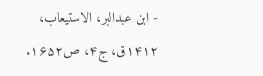- ابن عبدالبر، الاستیعاب، ۱۴۱۲ق، ج۴، ص۱۶۵۲.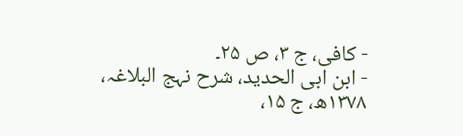- کافی، ج ۳، ص ۲۵۔
- ابن ابی الحدید، شرح نہج البلاغہ، ۱۳۷۸ھ، ج ۱۵،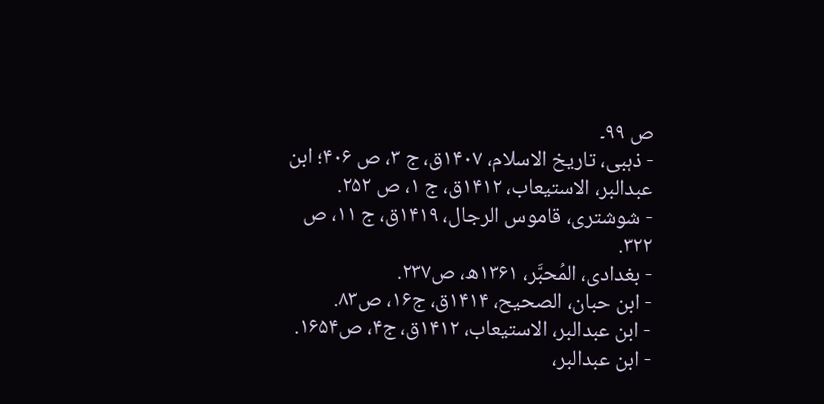ص ۹۹۔
- ذہبی، تاریخ الاسلام، ۱۴۰۷ق، ج ۳، ص ۴۰۶؛ ابن عبدالبر، الاستیعاب، ۱۴۱۲ق، ج ۱، ص ۲۵۲.
- شوشتری، قاموس الرجال، ۱۴۱۹ق، ج ۱۱، ص ۳۲۲.
- بغدادی، المُحبَّر، ۱۳۶۱ھ، ص۲۳۷.
- ابن حبان، الصحیح، ۱۴۱۴ق، ج۱۶، ص۸۳.
- ابن عبدالبر، الاستیعاب، ۱۴۱۲ق، ج۴، ص۱۶۵۴.
- ابن عبدالبر،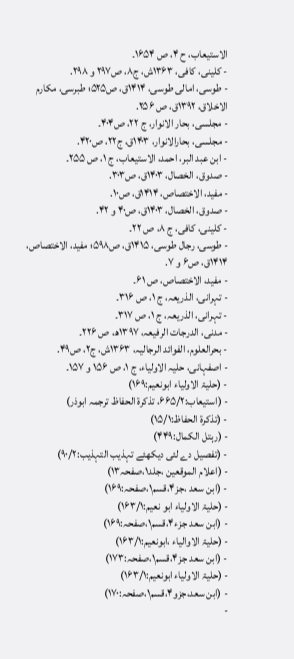الاستیعاب، ح ۴، ص ۱۶۵۴۔
- کلینی، کافی، ۱۳۶۳ش، ج۸، ص۲۹۷ و ۲۹۸.
- طوسی، امالی طوسی، ۱۴۱۴ق، ص۵۲۵؛ طبرسی، مکارم الاخلاق، ۱۳۹۲ق، ص ۲۵۶.
- مجلسی، بحار الانوار، ج ۲۲، ص۴۰۴۔
- مجلسی، بحارالانوار، ۱۴۰۳ق، ج۲۲، ص۴۲۰.
- ابن عبد البر، احمد، الاستیعاب، ج ۱، ص ۲۵۵۔
- صدوق، الخصال، ۱۴۰۳ق، ص۳۰۳.
- مفید، الاختصاص، ۱۴۱۴ق، ص۱۰.
- صدوق، الخصال، ۱۴۰۳ق، ص۴۰ و ۴۲.
- کلینی، کافی، ج ۸، ص ۲۲۔
- طوسی، رجال طوسی، ۱۴۱۵ق، ص۵۹۸؛ مفید، الاختصاص، ۱۴۱۴ق، ص۶ و ۷.
- مفید، الاختصاص، ص ۶۱۔
- تہرانی، الذریعہ، ج ۱، ص ۳۱۶۔
- تہرانی، الذریعہ، ج ۱، ص ۳۱۷۔
- مدنی، الدرجات الرفیعہ، ۱۳۹۷ھ، ص ۲۲۶۔
- بحرالعلوم، الفوائد الرجالیہ، ۱۳۶۳ش، ج۲، ص۴۹.
- اصفہانی، حلیہ الاولیاء، ج ۱، ص ۱۵۶ و ۱۵۷۔
- (حلیۃ الاولیاء ابونعیم:۱۶۹)
- (استیعاب:۶۶۵/۲، تذکرۃ الحفاظ ترجمہ ابوذر)
- (تذکرۃ الحفاظ:۱۵/۱)
- (رہتل الکمال:۴۴۹)
- (تفصیل دے لئی دیکھئے تہذيب التہذيب:۹۰/۲)
- (اعلام الموقعین ،جلد۱،صفحہ۱۳)
- (ابن سعد ،جز۴،قسم۱،صفحہ:۱۶۹)
- (حلیۃ الاولیاء ابو نعیم:۱۶۳/۱)
- (ابن سعد جزء۴،قسم۱،صفحہ:۱۶۹)
- (حلیۃ الاوالیاء ،ابونعیم:۱۶۳/۱)
- (ابن سعد جز۴،قسم۱،صفحہ:۱۷۳)
- (حلیۃ الاولیاء ابونعیم:۱۶۳/۱)
- (ابن سعد،جزو۴،قسم۱،صفحہ:۱۷۰)
-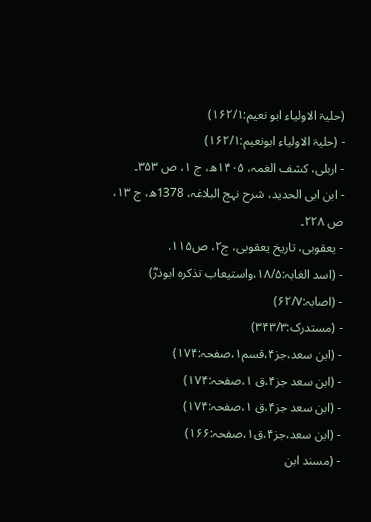(حلیۃ الاولیاء ابو نعیم:۱۶۲/۱)
- (حلیۃ الاولیاء ابونعیم:۱۶۲/۱)
- اربلی، کشف الغمہ، ۱۴۰۵ھ، ج ۱، ص ۳۵۳۔
- ابن ابی الحدید، شرح نہج البلاغہ، 1378ھ، ج ۱۳، ص ۲۲۸۔
- یعقوبی، تاریخ یعقوبی، ج۲، ص۱۱۵.
- (اسد الغابہ:۱۸/۵،واستیعاب تذکرہ ابوذرؓ)
- (اصابہ:۶۲/۷)
- (مستدرک:۳۴۳/۳)
- (ابن سعد،جز۴،قسم۱،صفحہ:۱۷۴)
- (ابن سعد جز۴،ق ۱،صفحہ:۱۷۴)
- (ابن سعد جز۴،ق ۱،صفحہ:۱۷۴)
- (ابن سعد،جز۴،ق۱،صفحہ:۱۶۶)
- (مسند ابن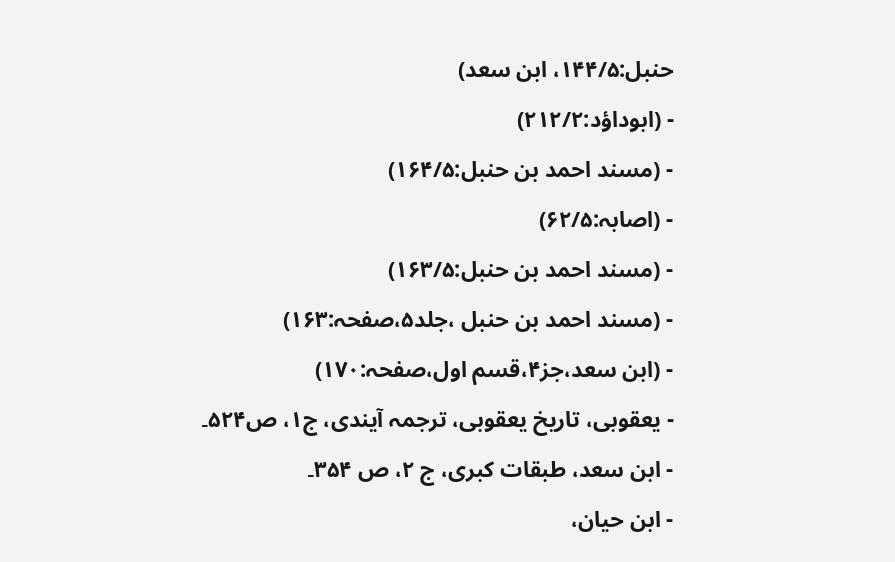حنبل:۱۴۴/۵، ابن سعد)
- (ابوداؤد:۲۱۲/۲)
- (مسند احمد بن حنبل:۱۶۴/۵)
- (اصابہ:۶۲/۵)
- (مسند احمد بن حنبل:۱۶۳/۵)
- (مسند احمد بن حنبل ،جلد۵،صفحہ:۱۶۳)
- (ابن سعد،جز۴،قسم اول،صفحہ:۱۷۰)
- یعقوبی، تاریخ یعقوبی، ترجمہ آیندی، ج۱، ص۵۲۴۔
- ابن سعد، طبقات کبری، ج ۲، ص ۳۵۴۔
- ابن حیان،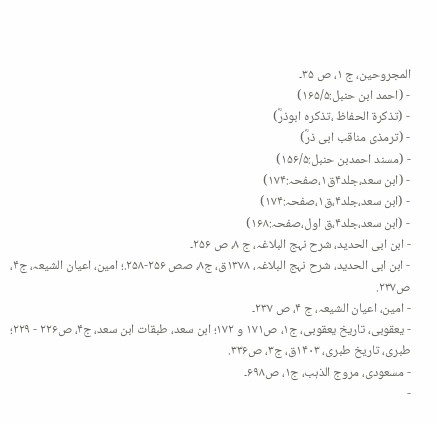المجروحین، ج ۱، ص ۳۵۔
- (احمد ابن حنبل:۱۶۵/۵)
- (تذکرۃ الحفاظ ،تذکرہ ابوذرؓ)
- (ترمذی مناقب ابی ذرؓ)
- (مسند احمدبن حنبل:۱۵۶/۵)
- (ابن سعد،جلد۴ق۱،صفحہ:۱۷۴)
- (ابن سعد،جلد۴،ق۱،صفحہ:۱۷۴)
- (ابن سعد،جلد۴،ق اول،صفحہ:۱۶۸)
- ابن ابی الحدید، شرح نہج البلاغہ، ج ۸، ص ۲۵۶۔
- ابن ابی الحدید، شرح نہج البلاغہ، ۱۳۷۸ق، ج۸، صص ۲۵۶-۲۵۸.؛ امین، اعیان الشیعہ، ج۴، ص۲۳۷.
- امین، اعیان الشیعہ، ج ۴، ص ۲۳۷۔
- یعقوبی، تاریخ یعقوبی، ج۱، ص۱۷۱ و ۱۷۲؛ ابن سعد، طبقات ابن سعد، ج۴، ص۲۲۶ - ۲۲۹؛ طبری، تاریخ طبری، ۱۴۰۳ق، ج۳، ص۳۳۶.
- مسعودی، مروج الذہب، ج۱، ص۶۹۸۔
-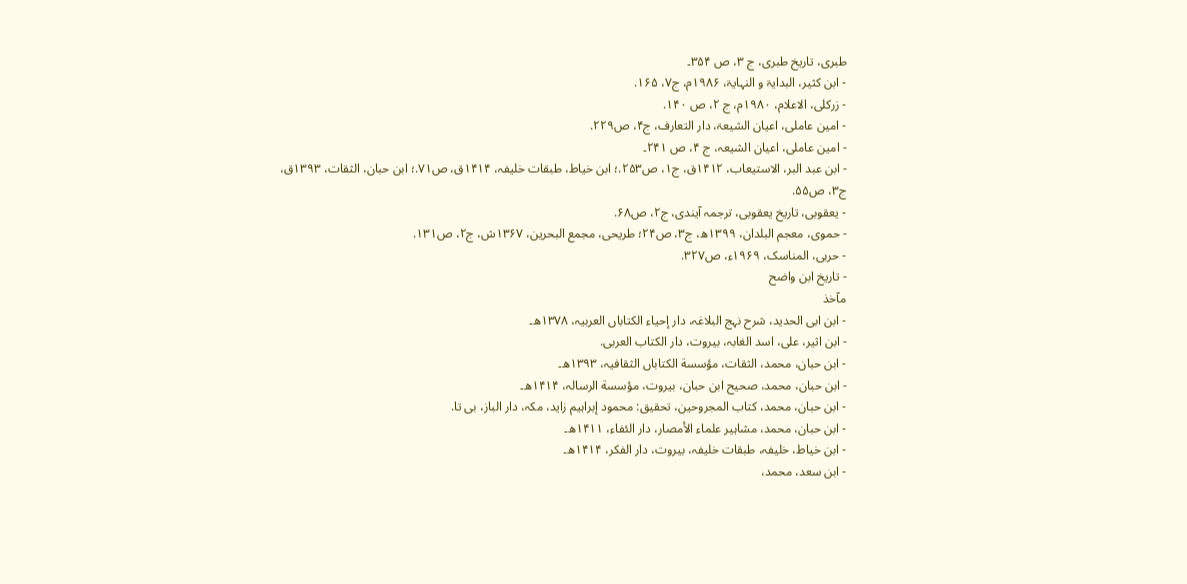طبری، تاریخ طبری، ج ۳، ص ۳۵۴۔
- ابن کثیر، البدایۃ و النہایۃ، ۱۹۸۶م، ج۷، ۱۶۵.
- زرکلی، الاعلام، ۱۹۸۰م، ج ۲، ص ۱۴۰.
- امین عاملی، اعیان الشیعۃ، دار التعارف، ج۴، ص۲۲۹.
- امین عاملی، اعیان الشیعہ، ج ۴، ص ۲۴۱۔
- ابن عبد البر، الاستیعاب، ۱۴۱۲ق، ج۱، ص۲۵۳.؛ ابن خیاط، طبقات خلیفہ، ۱۴۱۴ق، ص۷۱.؛ ابن حبان، الثقات، ۱۳۹۳ق، ج۳، ص۵۵.
- یعقوبی، تاریخ یعقوبی، ترجمہ آیندی، ج۲، ص۶۸.
- حموی، معجم البلدان، ۱۳۹۹ھ، ج۳، ص۲۴؛ طریحی، مجمع البحرین، ۱۳۶۷ش، ج۲، ص۱۳۱.
- حربی، المناسک، ۱۹۶۹ء، ص۳۲۷.
- تاریخ ابن واضح
مآخذ
- ابن ابی الحدید، شرح نہج البلاغہ، دار إحیاء الکتاباں العربیہ، ۱۳۷۸ھ۔
- ابن اثیر، علی، اسد الغابہ، بیروت، دار الکتاب العربی.
- ابن حبان، محمد، الثقات، مؤسسة الکتاباں الثقافیہ، ۱۳۹۳ھ۔
- ابن حبان، محمد، صحیح ابن حبان، بیروت، مؤسسة الرسالہ، ۱۴۱۴ھ۔
- ابن حبان، محمد، کتاب المجروحین، تحقیق: محمود إبراہیم زاید، مکہ، دار الباز، بی تا.
- ابن حبان، محمد، مشاہیر علماء الأمصار، دار الئفاء، ۱۴۱۱ھ۔
- ابن خیاط، خلیفہ، طبقات خلیفہ، بیروت، دار الفکر، ۱۴۱۴ھ۔
- ابن سعد، محمد،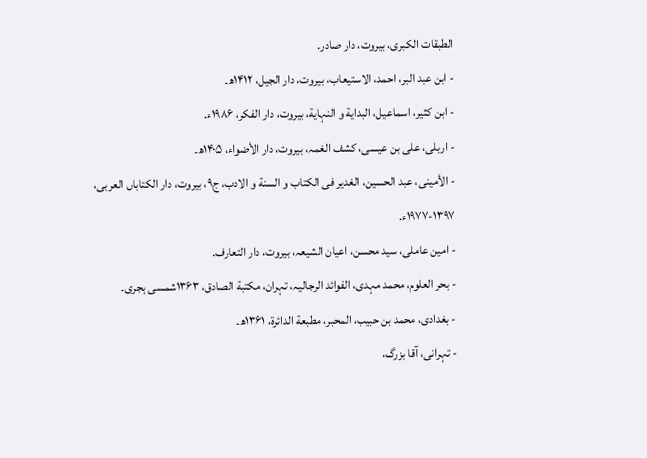الطبقات الکبری، بیروت، دار صادر.
- ابن عبد البر، احمد، الاستیعاب، بیروت، دار الجیل، ۱۴۱۲ھ۔
- ابن کثیر، اسماعیل، البدایة و النہایة، بیروت، دار الفکر، ۱۹۸۶ء.
- اربلی، علی بن عیسی، کشف الغمہ، بیروت، دار الأضواء، ۱۴۰۵ھ۔
- الأمینی، عبد الحسین، الغدیر فی الکتاب و السنة و الادب، ج۹، بیروت، دار الکتاباں العربی، ۱۳۹۷-۱۹۷۷ء.
- امین عاملی، سید محسن، اعیان الشیعہ، بیروت، دار التعارف.
- بحر العلوم، محمد مہدی، الفوائد الرجالیہ، تہران، مکتبة الصادق، ۱۳۶۳شمسی ہجری۔
- بغدادی، محمد بن حبیب، المحبر، مطبعة الدائرة، ۱۳۶۱ھ۔
- تہرانی، آقا بزرگ،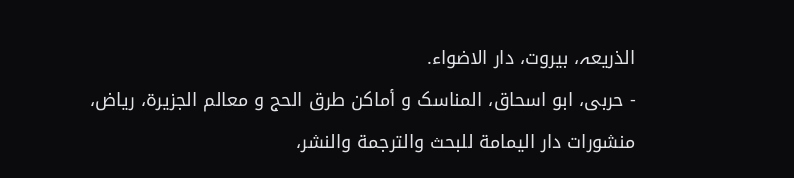الذریعہ، بیروت، دار الاضواء.
- حربی، ابو اسحاق، المناسک و أماکن طرق الحج و معالم الجزيرة، ریاض، منشورات دار الیمامة للبحث والترجمة والنشر،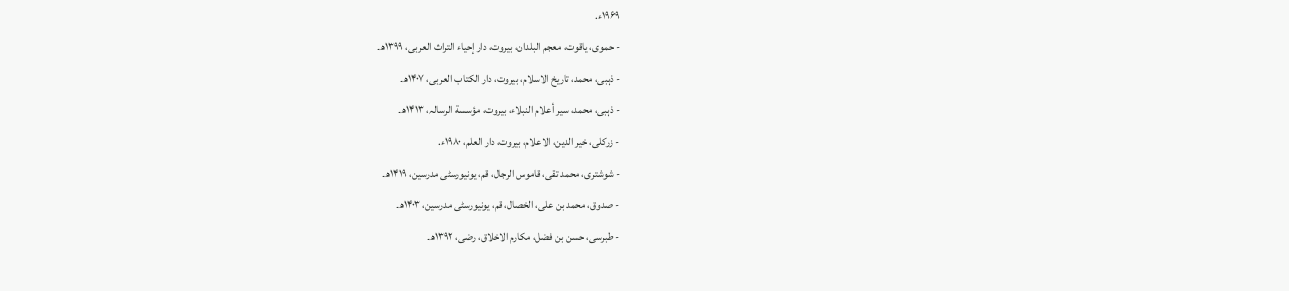۱۹۶۹ء.
- حموی، یاقوت، معجم البلدان، بیروت، دار إحیاء التراث العربی، ۱۳۹۹ھ۔
- ذہبی، محمد، تاریخ الاسلام، بیروت، دار الکتاب العربی، ۱۴۰۷ھ۔
- ذہبی، محمد، سیر أعلام النبلاء، بیروت، مؤسسة الرسالہ، ۱۴۱۳ھ۔
- زرکلی، خیر الدین، الاعلام، بیروت، دار العلم، ۱۹۸۰ء.
- شوشتری، محمد تقی، قاموس الرجال، قم، یونیورسٹی مدرسین، ۱۴۱۹ھ۔
- صدوق، محمد بن علی، الخصال، قم، یونیورسٹی مدرسین، ۱۴۰۳ھ۔
- طبرسی، حسن بن فضل، مکارم الاخلاق، رضی، ۱۳۹۲ھ۔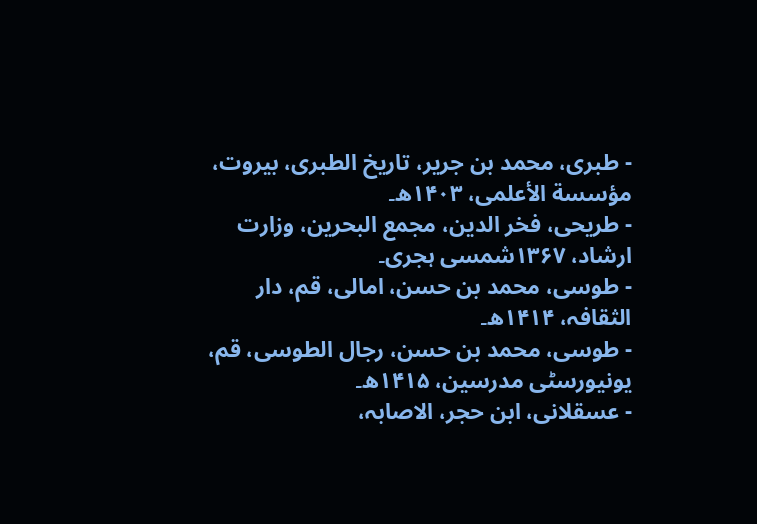- طبری، محمد بن جریر، تاریخ الطبری، بیروت، مؤسسة الأعلمی، ۱۴۰۳ھ۔
- طریحی، فخر الدین، مجمع البحرین، وزارت ارشاد، ۱۳۶۷شمسی ہجری۔
- طوسی، محمد بن حسن، امالی، قم، دار الثقافہ، ۱۴۱۴ھ۔
- طوسی، محمد بن حسن، رجال الطوسی، قم، یونیورسٹی مدرسین، ۱۴۱۵ھ۔
- عسقلانی، ابن حجر، الاصابہ،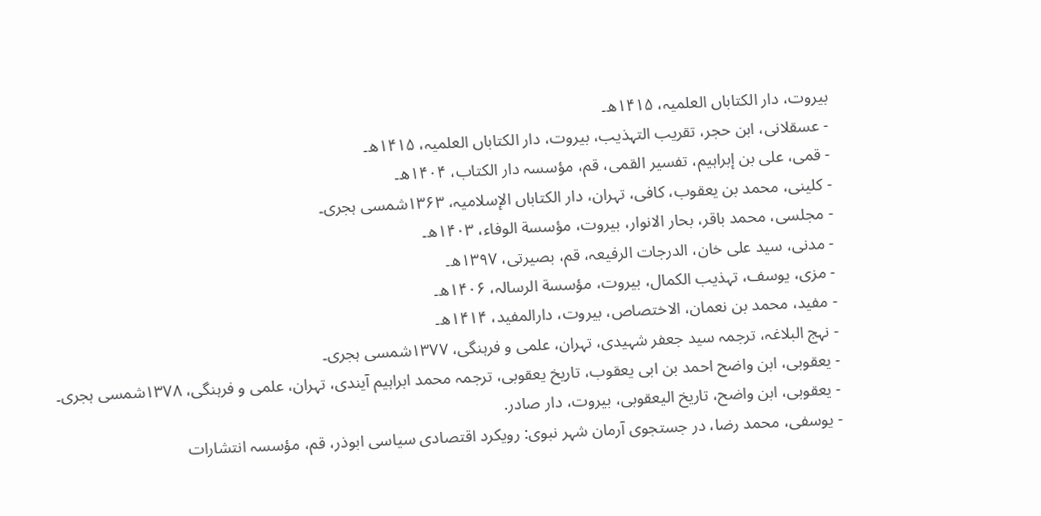بیروت، دار الکتاباں العلمیہ، ۱۴۱۵ھ۔
- عسقلانی، ابن حجر، تقریب التہذیب، بیروت، دار الکتاباں العلمیہ، ۱۴۱۵ھ۔
- قمی، علی بن إبراہیم، تفسیر القمی، قم، مؤسسہ دار الکتاب، ۱۴۰۴ھ۔
- کلینی، محمد بن یعقوب، کافی، تہران، دار الکتاباں الإسلامیہ، ۱۳۶۳شمسی ہجری۔
- مجلسی، محمد باقر، بحار الانوار، بیروت، مؤسسة الوفاء، ۱۴۰۳ھ۔
- مدنی، سید علی خان، الدرجات الرفیعہ، قم، بصیرتی، ۱۳۹۷ھ۔
- مزی، یوسف، تہذیب الکمال، بیروت، مؤسسة الرسالہ، ۱۴۰۶ھ۔
- مفید، محمد بن نعمان، الاختصاص، بیروت، دارالمفید، ۱۴۱۴ھ۔
- نہج البلاغہ، ترجمہ سید جعفر شہیدی، تہران، علمی و فرہنگی، ۱۳۷۷شمسی ہجری۔
- یعقوبی، ابن واضح احمد بن ابی یعقوب، تاریخ یعقوبی، ترجمہ محمد ابراہیم آیندی، تہران، علمی و فرہنگی، ۱۳۷۸شمسی ہجری۔
- یعقوبی، ابن واضح، تاریخ الیعقوبی، بیروت، دار صادر.
- یوسفی، محمد رضا، در جستجوی آرمان شہر نبوی: رویکرد اقتصادی سیاسی ابوذر، قم، مؤسسہ انتشارات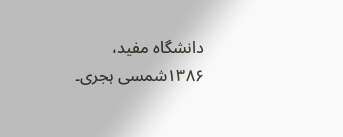دانشگاہ مفید، ۱۳۸۶شمسی ہجری۔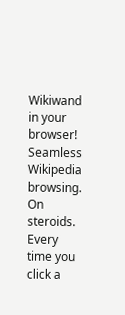Wikiwand in your browser!
Seamless Wikipedia browsing. On steroids.
Every time you click a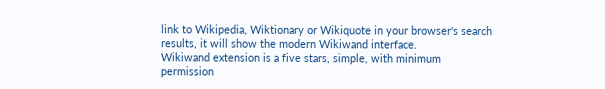link to Wikipedia, Wiktionary or Wikiquote in your browser's search results, it will show the modern Wikiwand interface.
Wikiwand extension is a five stars, simple, with minimum permission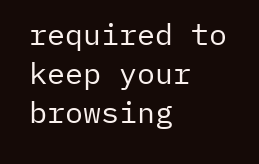required to keep your browsing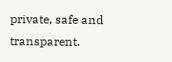private, safe and transparent.